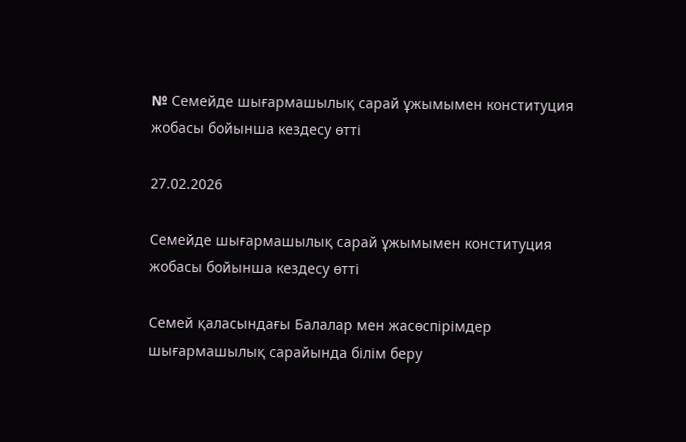№ Cемейде шығармашылық сарай ұжымымен конституция жобасы бойынша кездесу өтті

27.02.2026

Cемейде шығармашылық сарай ұжымымен конституция жобасы бойынша кездесу өтті

Семей қаласындағы Балалар мен жасөспірімдер шығармашылық сарайында білім беру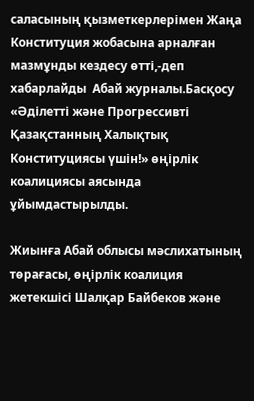саласының қызметкерлерімен Жаңа Конституция жобасына арналған мазмұнды кездесу өтті,-деп хабарлайды  Абай журналы.Басқосу «Әділетті және Прогрессивті Қазақстанның Халықтық Конституциясы үшін!» өңірлік коалициясы аясында ұйымдастырылды.

Жиынға Абай облысы мәслихатының төрағасы, өңірлік коалиция жетекшісі Шалқар Байбеков және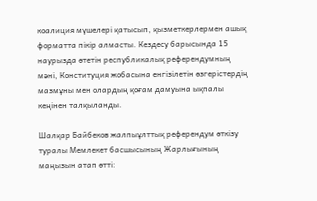коалиция мүшелері қатысып, қызметкерлермен ашық форматта пікір алмасты. Кездесу барысында 15 наурызда өтетін республикалық референдумның мәні, Конституция жобасына енгізілетін өзгерістердің мазмұны мен олардың қоғам дамуына ықпалы кеңінен талқыланды.

Шалқар Байбеков жалпыұлттық референдум өткізу туралы Мемлекет басшысының Жарлығының маңызын атап өтті: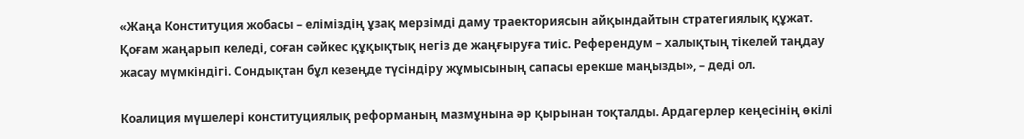«Жаңа Конституция жобасы – еліміздің ұзақ мерзімді даму траекториясын айқындайтын стратегиялық құжат. Қоғам жаңарып келеді, соған сәйкес құқықтық негіз де жаңғыруға тиіс. Референдум – халықтың тікелей таңдау жасау мүмкіндігі. Сондықтан бұл кезеңде түсіндіру жұмысының сапасы ерекше маңызды», – деді ол.

Коалиция мүшелері конституциялық реформаның мазмұнына әр қырынан тоқталды. Ардагерлер кеңесінің өкілі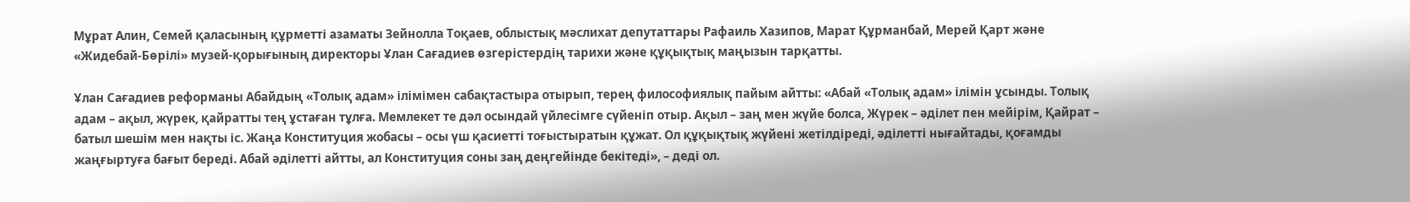Мұрат Алин, Семей қаласының құрметті азаматы Зейнолла Тоқаев, облыстық мәслихат депутаттары Рафаиль Хазипов, Марат Құрманбай, Мерей Қарт және «Жидебай-Бөрілі» музей-қорығының директоры Ұлан Сағадиев өзгерістердің тарихи және құқықтық маңызын тарқатты.

Ұлан Сағадиев реформаны Абайдың «Толық адам» ілімімен сабақтастыра отырып, терең философиялық пайым айтты: «Абай «Толық адам» ілімін ұсынды. Толық адам – ақыл, жүрек, қайратты тең ұстаған тұлға. Мемлекет те дәл осындай үйлесімге сүйеніп отыр. Ақыл – заң мен жүйе болса, Жүрек – әділет пен мейірім, Қайрат – батыл шешім мен нақты іс. Жаңа Конституция жобасы – осы үш қасиетті тоғыстыратын құжат. Ол құқықтық жүйені жетілдіреді, әділетті нығайтады, қоғамды жаңғыртуға бағыт береді. Абай әділетті айтты, ал Конституция соны заң деңгейінде бекітеді», – деді ол.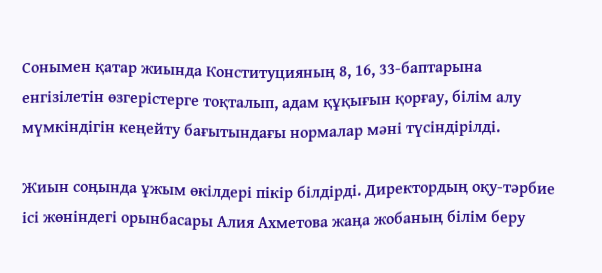Сонымен қатар жиында Конституцияның 8, 16, 33-баптарына енгізілетін өзгерістерге тоқталып, адам құқығын қорғау, білім алу мүмкіндігін кеңейту бағытындағы нормалар мәні түсіндірілді.

Жиын соңында ұжым өкілдері пікір білдірді. Директордың оқу-тәрбие ісі жөніндегі орынбасары Алия Ахметова жаңа жобаның білім беру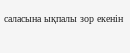саласына ықпалы зор екенін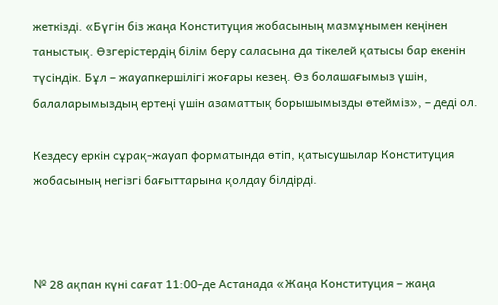жеткізді. «Бүгін біз жаңа Конституция жобасының мазмұнымен кеңінен таныстық. Өзгерістердің білім беру саласына да тікелей қатысы бар екенін түсіндік. Бұл – жауапкершілігі жоғары кезең. Өз болашағымыз үшін, балаларымыздың ертеңі үшін азаматтық борышымызды өтейміз», – деді ол.

Кездесу еркін сұрақ-жауап форматында өтіп, қатысушылар Конституция жобасының негізгі бағыттарына қолдау білдірді.



№ 28 ақпан күні сағат 11:00-де Астанада «Жаңа Конституция – жаңа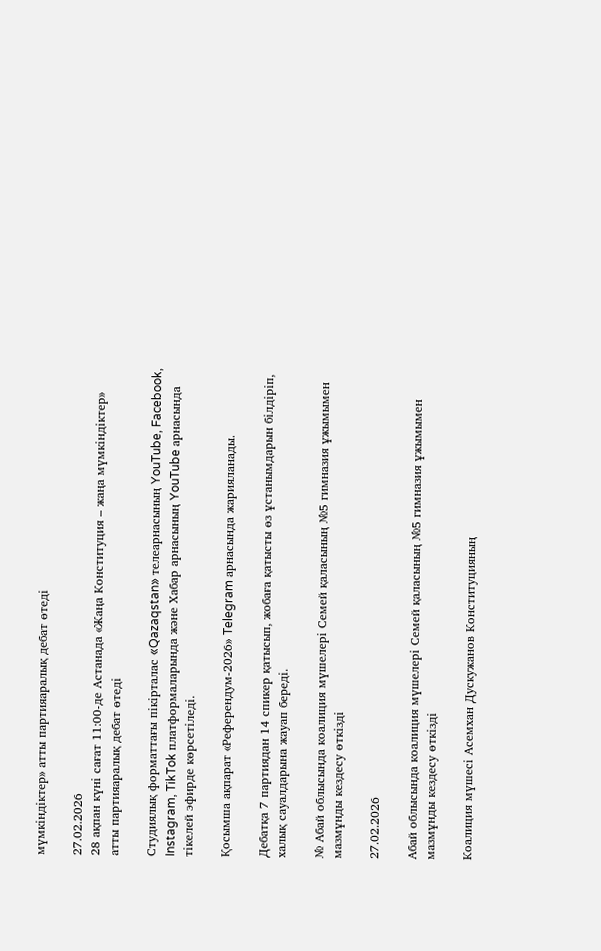мүмкіндіктер» атты партияаралық дебат өтеді

27.02.2026
28 ақпан күні сағат 11:00-де Астанада «Жаңа Конституция – жаңа мүмкіндіктер» атты партияаралық дебат өтеді

Студиялық форматтағы пікірталас «Qazaqstan» телеарнасының YouTube, Facebook, Instagram, TikTok платформаларында және Хабар арнасының YouTube арнасында тікелей эфирде көрсетіледі.

Қосымша ақпарат «Референдум-2026» Telegram арнасында жарияланады.

Дебатқа 7 партиядан 14 спикер қатысып, жобаға қатысты өз ұстанымдарын білдіріп, халық сауалдарына жауап береді.

№ Абай облысында коалиция мүшелері Семей қаласының №5 гимназия ұжымымен мазмұнды кездесу өткізді

27.02.2026

Абай облысында коалиция мүшелері Семей қаласының №5 гимназия ұжымымен мазмұнды кездесу өткізді

Коалиция мүшесі Асемхан Дускужанов Конституцияның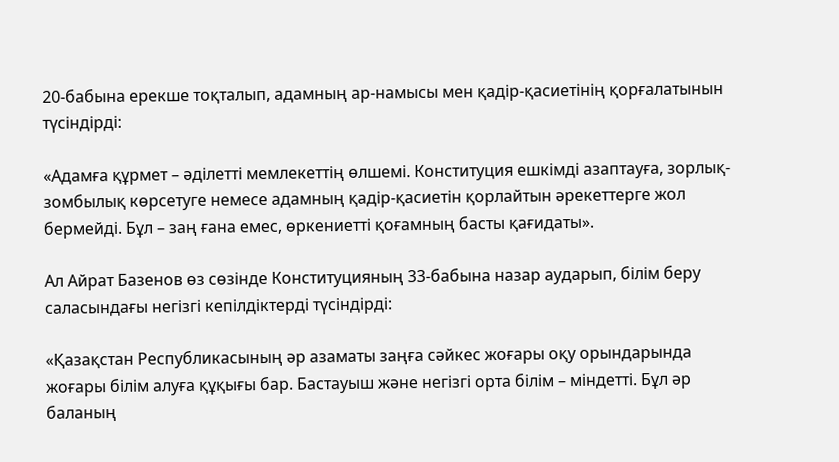20-бабына ерекше тоқталып, адамның ар-намысы мен қадір-қасиетінің қорғалатынын түсіндірді:

«Адамға құрмет – әділетті мемлекеттің өлшемі. Конституция ешкімді азаптауға, зорлық-зомбылық көрсетуге немесе адамның қадір-қасиетін қорлайтын әрекеттерге жол бермейді. Бұл – заң ғана емес, өркениетті қоғамның басты қағидаты».

Ал Айрат Базенов өз сөзінде Конституцияның 33-бабына назар аударып, білім беру саласындағы негізгі кепілдіктерді түсіндірді:

«Қазақстан Республикасының әр азаматы заңға сәйкес жоғары оқу орындарында жоғары білім алуға құқығы бар. Бастауыш және негізгі орта білім – міндетті. Бұл әр баланың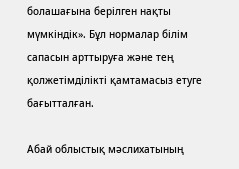болашағына берілген нақты мүмкіндік». Бұл нормалар білім сапасын арттыруға және тең қолжетімділікті қамтамасыз етуге бағытталған.

Абай облыстық мәслихатының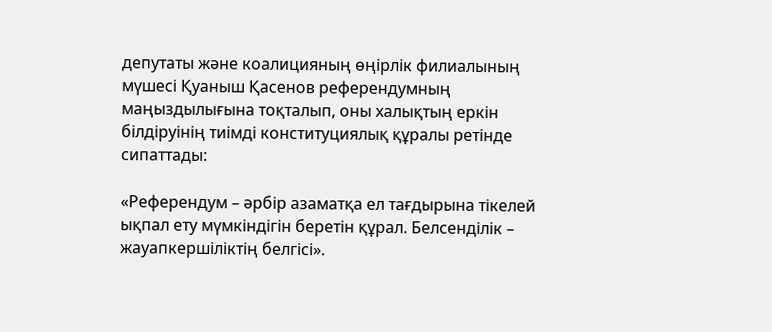депутаты және коалицияның өңірлік филиалының мүшесі Қуаныш Қасенов референдумның маңыздылығына тоқталып, оны халықтың еркін білдіруінің тиімді конституциялық құралы ретінде сипаттады:

«Референдум – әрбір азаматқа ел тағдырына тікелей ықпал ету мүмкіндігін беретін құрал. Белсенділік – жауапкершіліктің белгісі».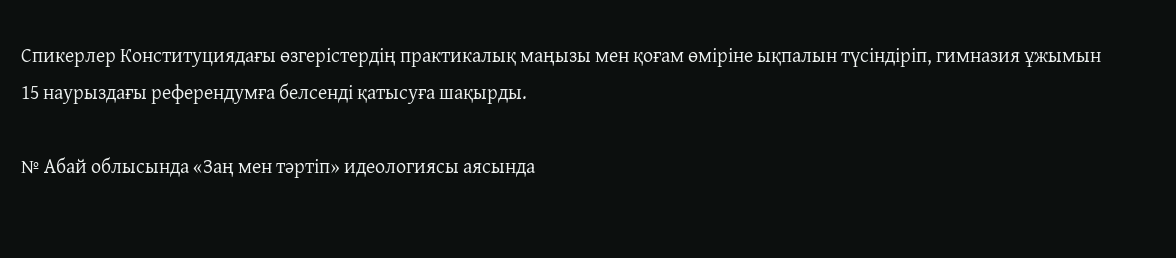Спикерлер Конституциядағы өзгерістердің практикалық маңызы мен қоғам өміріне ықпалын түсіндіріп, гимназия ұжымын 15 наурыздағы референдумға белсенді қатысуға шақырды.

№ Абай облысында «Заң мен тәртіп» идеологиясы аясында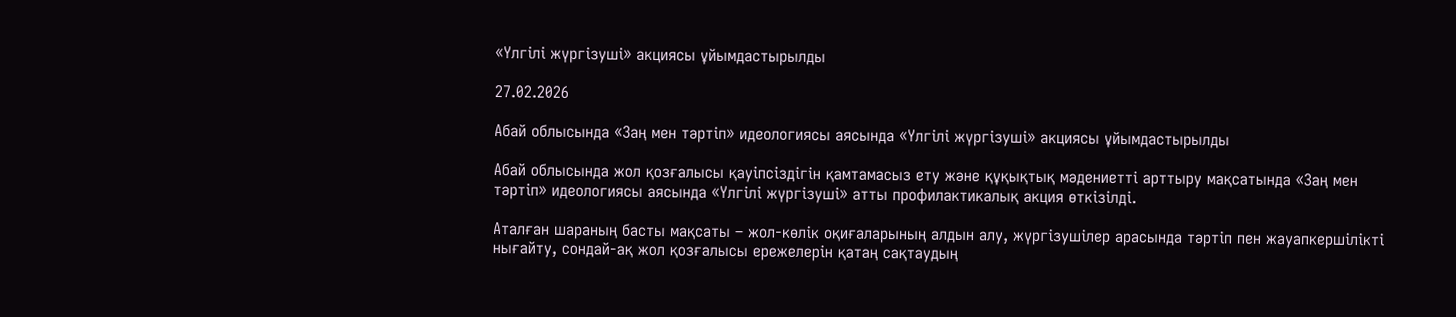«Үлгілі жүргізуші» акциясы ұйымдастырылды

27.02.2026

Абай облысында «Заң мен тәртіп» идеологиясы аясында «Үлгілі жүргізуші» акциясы ұйымдастырылды

Абай облысында жол қозғалысы қауіпсіздігін қамтамасыз ету және құқықтық мәдениетті арттыру мақсатында «Заң мен тәртіп» идеологиясы аясында «Үлгілі жүргізуші» атты профилактикалық акция өткізілді.

Аталған шараның басты мақсаты – жол-көлік оқиғаларының алдын алу, жүргізушілер арасында тәртіп пен жауапкершілікті нығайту, сондай-ақ жол қозғалысы ережелерін қатаң сақтаудың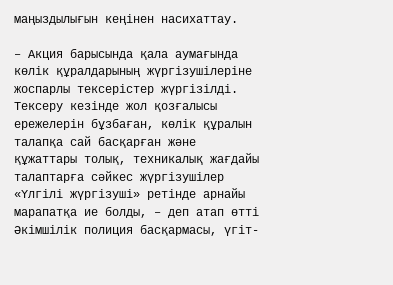маңыздылығын кеңінен насихаттау.

– Акция барысында қала аумағында көлік құралдарының жүргізушілеріне жоспарлы тексерістер жүргізілді. Тексеру кезінде жол қозғалысы ережелерін бұзбаған, көлік құралын талапқа сай басқарған және құжаттары толық, техникалық жағдайы талаптарға сәйкес жүргізушілер «Үлгілі жүргізуші» ретінде арнайы марапатқа ие болды, – деп атап өтті Әкімшілік полиция басқармасы, үгіт-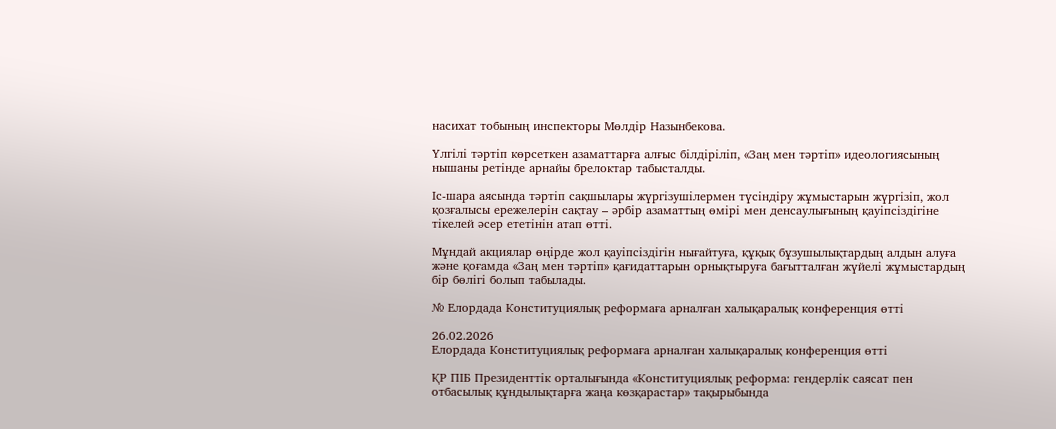насихат тобының инспекторы Мөлдір Назынбекова.

Үлгілі тәртіп көрсеткен азаматтарға алғыс білдіріліп, «Заң мен тәртіп» идеологиясының нышаны ретінде арнайы брелоктар табысталды.

Іс-шара аясында тәртіп сақшылары жүргізушілермен түсіндіру жұмыстарын жүргізіп, жол қозғалысы ережелерін сақтау – әрбір азаматтың өмірі мен денсаулығының қауіпсіздігіне тікелей әсер ететінін атап өтті.

Мұндай акциялар өңірде жол қауіпсіздігін нығайтуға, құқық бұзушылықтардың алдын алуға және қоғамда «Заң мен тәртіп» қағидаттарын орнықтыруға бағытталған жүйелі жұмыстардың бір бөлігі болып табылады.

№ Елордада Конституциялық реформаға арналған халықаралық конференция өтті

26.02.2026
Елордада Конституциялық реформаға арналған халықаралық конференция өтті

ҚР ПІБ Президенттік орталығында «Конституциялық реформа: гендерлік саясат пен отбасылық құндылықтарға жаңа көзқарастар» тақырыбында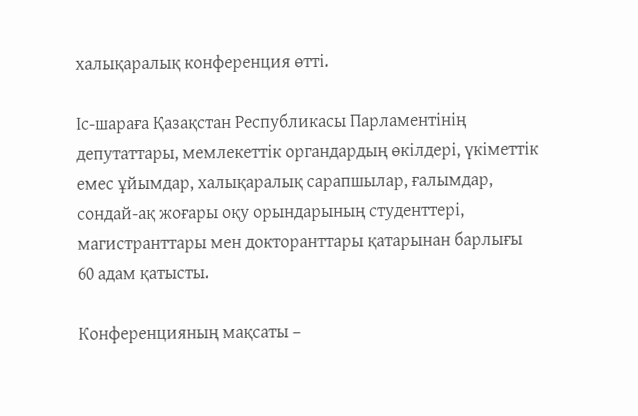халықаралық конференция өтті.

Іс-шараға Қазақстан Республикасы Парламентінің депутаттары, мемлекеттік органдардың өкілдері, үкіметтік емес ұйымдар, халықаралық сарапшылар, ғалымдар, сондай-ақ жоғары оқу орындарының студенттері, магистранттары мен докторанттары қатарынан барлығы 60 адам қатысты.

Конференцияның мақсаты –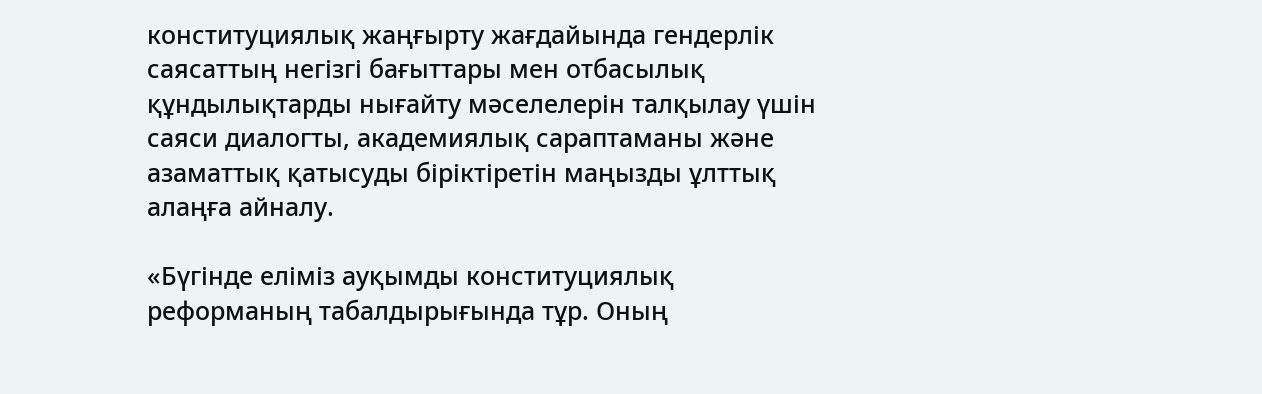конституциялық жаңғырту жағдайында гендерлік саясаттың негізгі бағыттары мен отбасылық құндылықтарды нығайту мәселелерін талқылау үшін саяси диалогты, академиялық сараптаманы және азаматтық қатысуды біріктіретін маңызды ұлттық алаңға айналу.

«Бүгінде еліміз ауқымды конституциялық реформаның табалдырығында тұр. Оның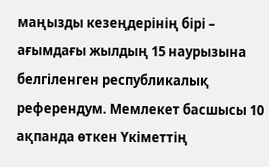маңызды кезеңдерінің бірі – ағымдағы жылдың 15 наурызына белгіленген республикалық референдум. Мемлекет басшысы 10 ақпанда өткен Үкіметтің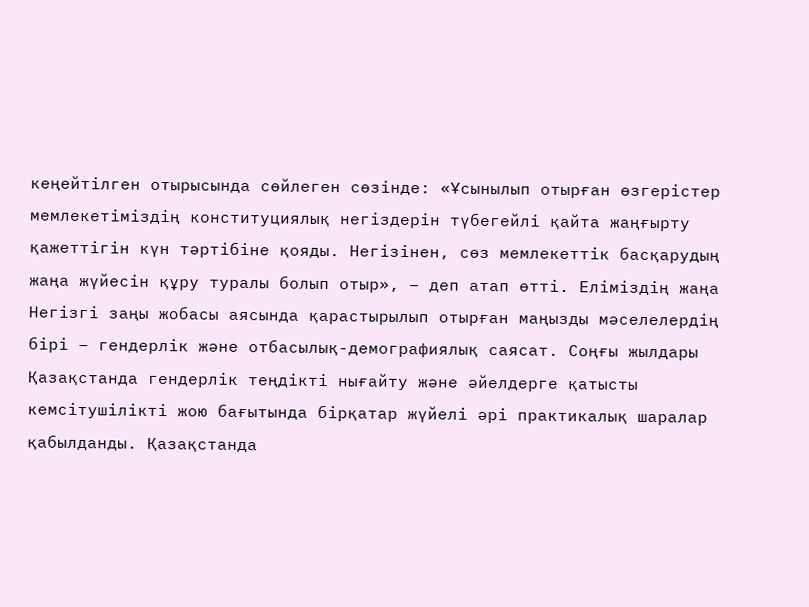кеңейтілген отырысында сөйлеген сөзінде: «Ұсынылып отырған өзгерістер мемлекетіміздің конституциялық негіздерін түбегейлі қайта жаңғырту қажеттігін күн тәртібіне қояды. Негізінен, сөз мемлекеттік басқарудың жаңа жүйесін құру туралы болып отыр», – деп атап өтті. Еліміздің жаңа Негізгі заңы жобасы аясында қарастырылып отырған маңызды мәселелердің бірі – гендерлік және отбасылық-демографиялық саясат. Соңғы жылдары Қазақстанда гендерлік теңдікті нығайту және әйелдерге қатысты кемсітушілікті жою бағытында бірқатар жүйелі әрі практикалық шаралар қабылданды. Қазақстанда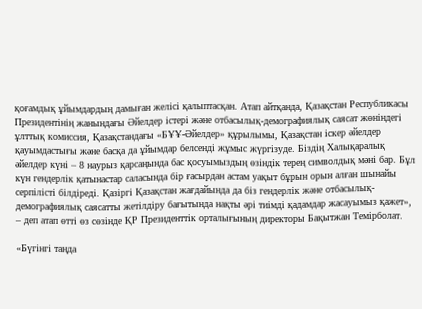қоғамдық ұйымдардың дамыған желісі қалыптасқан. Атап айтқанда, Қазақстан Республикасы Президентінің жанындағы Әйелдер істері және отбасылық-демографиялық саясат жөніндегі ұлттық комиссия, Қазақстандағы «БҰҰ-Әйелдер» құрылымы, Қазақстан іскер әйелдер қауымдастығы және басқа да ұйымдар белсенді жұмыс жүргізуде. Біздің Халықаралық әйелдер күні – 8 наурыз қарсаңында бас қосуымыздың өзіндік терең символдық мәні бар. Бұл күн гендерлік қатынастар саласында бір ғасырдан астам уақыт бұрын орын алған шынайы серпілісті білдіреді. Қазіргі Қазақстан жағдайында да біз гендерлік және отбасылық-демографиялық саясатты жетілдіру бағытында нақты әрі тиімді қадамдар жасауымыз қажет», – деп атап өтті өз сөзінде ҚР Президенттік орталығының директоры Бақытжан Темірболат.

«Бүгінгі таңда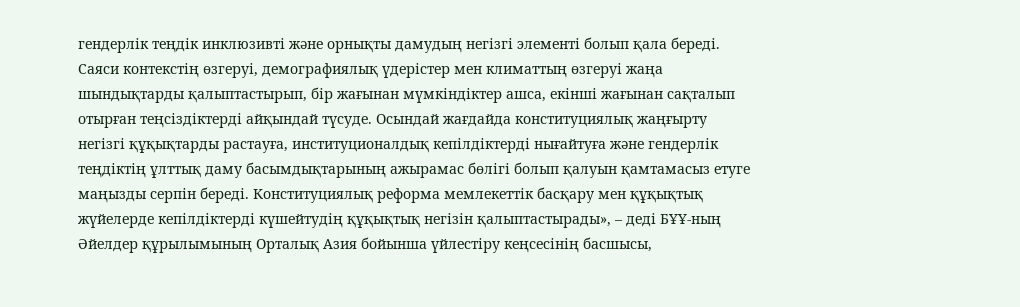гендерлік теңдік инклюзивті және орнықты дамудың негізгі элементі болып қала береді. Саяси контекстің өзгеруі, демографиялық үдерістер мен климаттың өзгеруі жаңа шындықтарды қалыптастырып, бір жағынан мүмкіндіктер ашса, екінші жағынан сақталып отырған теңсіздіктерді айқындай түсуде. Осындай жағдайда конституциялық жаңғырту негізгі құқықтарды растауға, институционалдық кепілдіктерді нығайтуға және гендерлік теңдіктің ұлттық даму басымдықтарының ажырамас бөлігі болып қалуын қамтамасыз етуге маңызды серпін береді. Конституциялық реформа мемлекеттік басқару мен құқықтық жүйелерде кепілдіктерді күшейтудің құқықтық негізін қалыптастырады», – деді БҰҰ-ның Әйелдер құрылымының Орталық Азия бойынша үйлестіру кеңсесінің басшысы,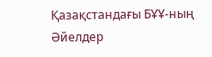Қазақстандағы БҰҰ-ның Әйелдер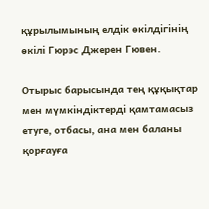құрылымының елдік өкілдігінің өкілі Гюрэс Джерен Гювен.

Отырыс барысында тең құқықтар мен мүмкіндіктерді қамтамасыз етуге, отбасы, ана мен баланы қорғауға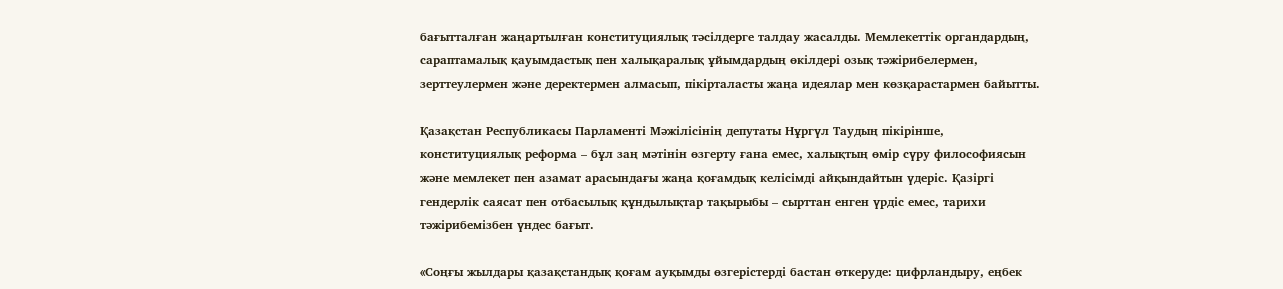бағытталған жаңартылған конституциялық тәсілдерге талдау жасалды. Мемлекеттік органдардың, сараптамалық қауымдастық пен халықаралық ұйымдардың өкілдері озық тәжірибелермен, зерттеулермен және деректермен алмасып, пікірталасты жаңа идеялар мен көзқарастармен байытты.

Қазақстан Республикасы Парламенті Мәжілісінің депутаты Нұргүл Таудың пікірінше, конституциялық реформа – бұл заң мәтінін өзгерту ғана емес, халықтың өмір сүру философиясын және мемлекет пен азамат арасындағы жаңа қоғамдық келісімді айқындайтын үдеріс. Қазіргі гендерлік саясат пен отбасылық құндылықтар тақырыбы – сырттан енген үрдіс емес, тарихи тәжірибемізбен үндес бағыт.

«Соңғы жылдары қазақстандық қоғам ауқымды өзгерістерді бастан өткеруде: цифрландыру, еңбек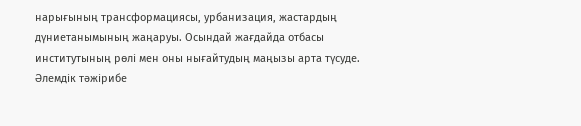нарығының трансформациясы, урбанизация, жастардың дүниетанымының жаңаруы. Осындай жағдайда отбасы институтының рөлі мен оны нығайтудың маңызы арта түсуде. Әлемдік тәжірибе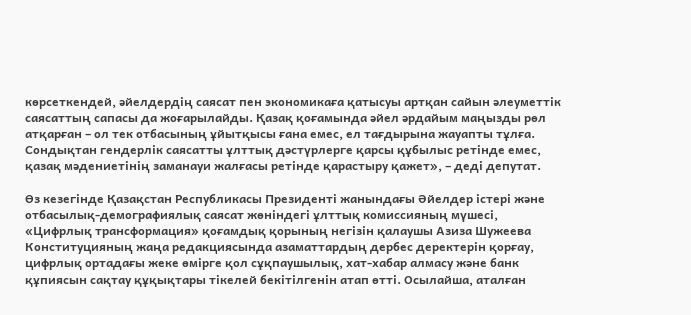көрсеткендей, әйелдердің саясат пен экономикаға қатысуы артқан сайын әлеуметтік саясаттың сапасы да жоғарылайды. Қазақ қоғамында әйел әрдайым маңызды рөл атқарған – ол тек отбасының ұйытқысы ғана емес, ел тағдырына жауапты тұлға. Сондықтан гендерлік саясатты ұлттық дәстүрлерге қарсы құбылыс ретінде емес, қазақ мәдениетінің заманауи жалғасы ретінде қарастыру қажет», – деді депутат.

Өз кезегінде Қазақстан Республикасы Президенті жанындағы Әйелдер істері және отбасылық-демографиялық саясат жөніндегі ұлттық комиссияның мүшесі, «Цифрлық трансформация» қоғамдық қорының негізін қалаушы Азиза Шужeева Конституцияның жаңа редакциясында азаматтардың дербес деректерін қорғау, цифрлық ортадағы жеке өмірге қол сұқпаушылық, хат-хабар алмасу және банк құпиясын сақтау құқықтары тікелей бекітілгенін атап өтті. Осылайша, аталған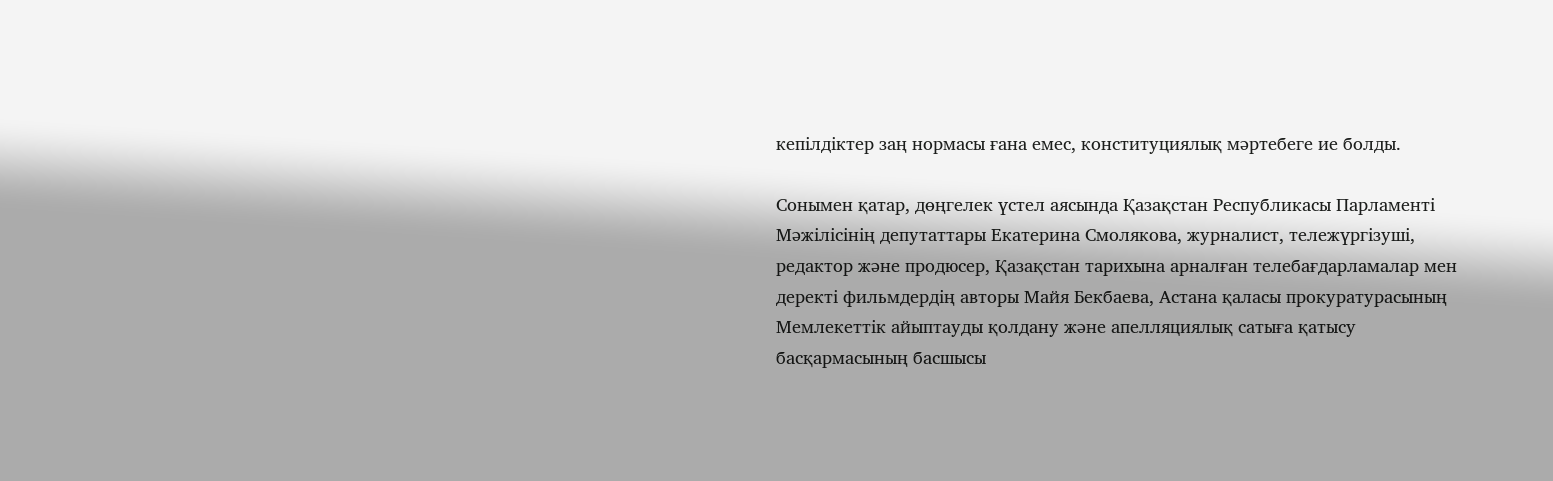кепілдіктер заң нормасы ғана емес, конституциялық мәртебеге ие болды.

Сонымен қатар, дөңгелек үстел аясында Қазақстан Республикасы Парламенті Мәжілісінің депутаттары Екатерина Смолякова, журналист, тележүргізуші, редактор және продюсер, Қазақстан тарихына арналған телебағдарламалар мен деректі фильмдердің авторы Майя Бекбаева, Астана қаласы прокуратурасының Мемлекеттік айыптауды қолдану және апелляциялық сатыға қатысу басқармасының басшысы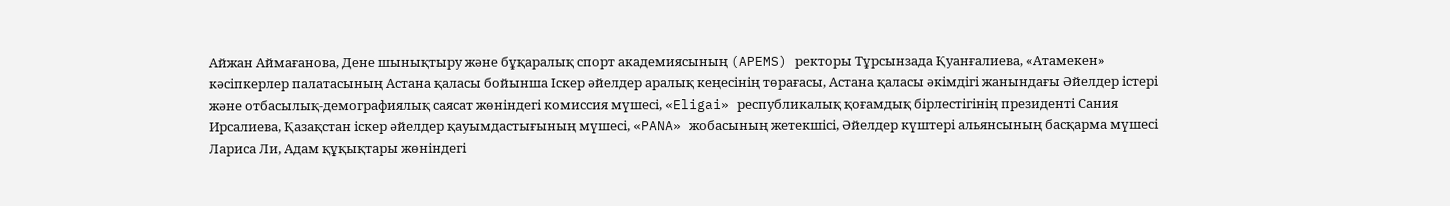Айжан Аймағанова, Дене шынықтыру және бұқаралық спорт академиясының (APEMS) ректоры Тұрсынзада Қуанғалиева, «Атамекен» кәсіпкерлер палатасының Астана қаласы бойынша Іскер әйелдер аралық кеңесінің төрағасы, Астана қаласы әкімдігі жанындағы Әйелдер істері және отбасылық-демографиялық саясат жөніндегі комиссия мүшесі, «Eligai» республикалық қоғамдық бірлестігінің президенті Сания Ирсалиева, Қазақстан іскер әйелдер қауымдастығының мүшесі, «PANA» жобасының жетекшісі, Әйелдер күштері альянсының басқарма мүшесі Лариса Ли, Адам құқықтары жөніндегі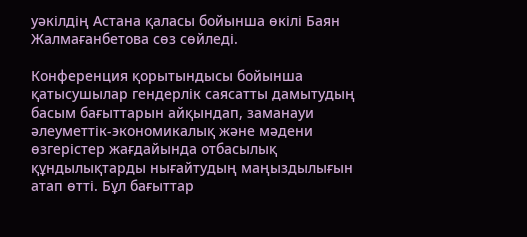уәкілдің Астана қаласы бойынша өкілі Баян Жалмағанбетова сөз сөйледі.

Конференция қорытындысы бойынша қатысушылар гендерлік саясатты дамытудың басым бағыттарын айқындап, заманауи әлеуметтік-экономикалық және мәдени өзгерістер жағдайында отбасылық құндылықтарды нығайтудың маңыздылығын атап өтті. Бұл бағыттар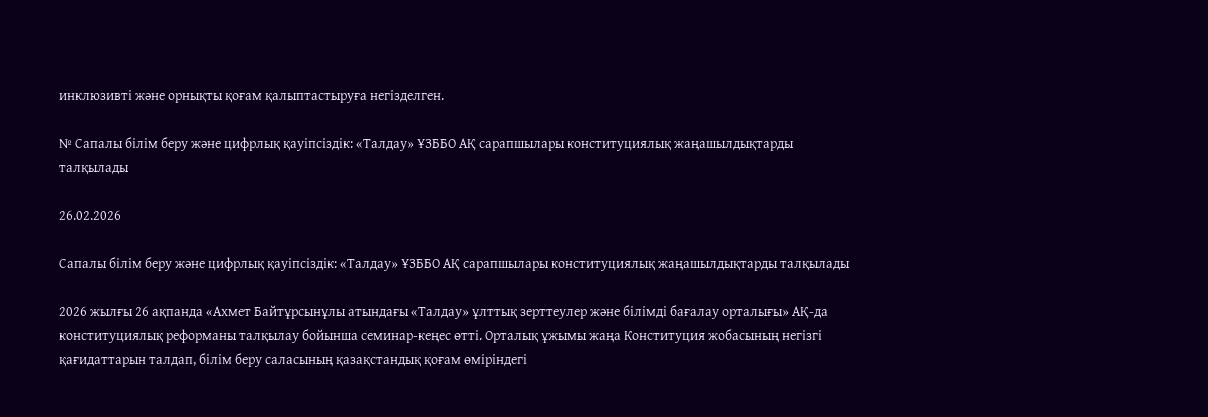инклюзивті және орнықты қоғам қалыптастыруға негізделген.

№ Сапалы білім беру және цифрлық қауіпсіздік: «Талдау» ҰЗББО АҚ сарапшылары конституциялық жаңашылдықтарды талқылады

26.02.2026

Сапалы білім беру және цифрлық қауіпсіздік: «Талдау» ҰЗББО АҚ сарапшылары конституциялық жаңашылдықтарды талқылады

2026 жылғы 26 ақпанда «Ахмет Байтұрсынұлы атындағы «Талдау» ұлттық зерттеулер және білімді бағалау орталығы» АҚ-да конституциялық реформаны талқылау бойынша семинар-кеңес өтті. Орталық ұжымы жаңа Конституция жобасының негізгі қағидаттарын талдап, білім беру саласының қазақстандық қоғам өміріндегі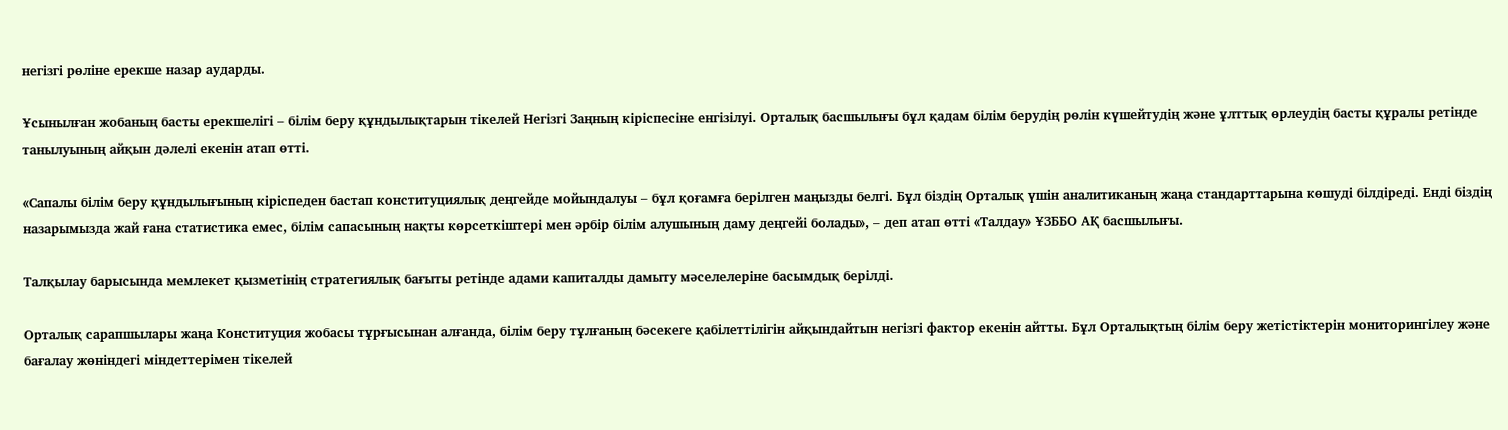негізгі рөліне ерекше назар аударды.

Ұсынылған жобаның басты ерекшелігі – білім беру құндылықтарын тікелей Негізгі Заңның кіріспесіне енгізілуі. Орталық басшылығы бұл қадам білім берудің рөлін күшейтудің және ұлттық өрлеудің басты құралы ретінде танылуының айқын дәлелі екенін атап өтті.

«Сапалы білім беру құндылығының кіріспеден бастап конституциялық деңгейде мойындалуы – бұл қоғамға берілген маңызды белгі. Бұл біздің Орталық үшін аналитиканың жаңа стандарттарына көшуді білдіреді. Енді біздің назарымызда жай ғана статистика емес, білім сапасының нақты көрсеткіштері мен әрбір білім алушының даму деңгейі болады», – деп атап өтті «Талдау» ҰЗББО АҚ басшылығы.

Талқылау барысында мемлекет қызметінің стратегиялық бағыты ретінде адами капиталды дамыту мәселелеріне басымдық берілді.

Орталық сарапшылары жаңа Конституция жобасы тұрғысынан алғанда, білім беру тұлғаның бәсекеге қабілеттілігін айқындайтын негізгі фактор екенін айтты. Бұл Орталықтың білім беру жетістіктерін мониторингілеу және бағалау жөніндегі міндеттерімен тікелей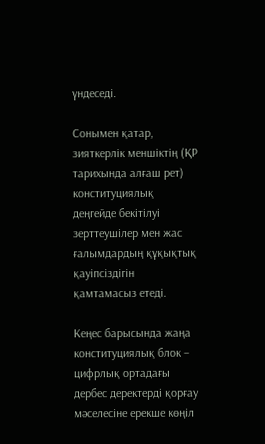үндеседі.

Сонымен қатар, зияткерлік меншіктің (ҚР тарихында алғаш рет) конституциялық деңгейде бекітілуі зерттеушілер мен жас ғалымдардың құқықтық қауіпсіздігін қамтамасыз етеді.

Кеңес барысында жаңа конституциялық блок – цифрлық ортадағы дербес деректерді қорғау мәселесіне ерекше көңіл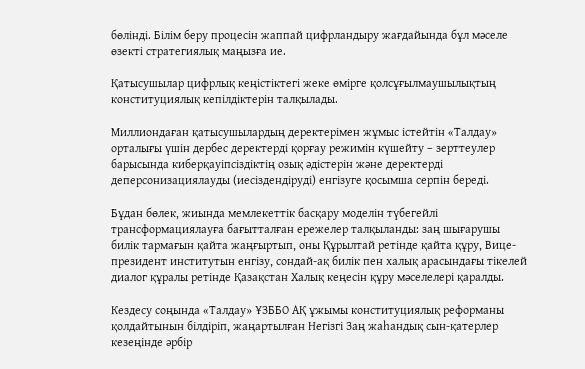бөлінді. Білім беру процесін жаппай цифрландыру жағдайында бұл мәселе өзекті стратегиялық маңызға ие.

Қатысушылар цифрлық кеңістіктегі жеке өмірге қолсұғылмаушылықтың конституциялық кепілдіктерін талқылады.

Миллиондаған қатысушылардың деректерімен жұмыс істейтін «Талдау» орталығы үшін дербес деректерді қорғау режимін күшейту – зерттеулер барысында киберқауіпсіздіктің озық әдістерін және деректерді деперсонизациялауды (иесіздендіруді) енгізуге қосымша серпін береді.

Бұдан бөлек, жиында мемлекеттік басқару моделін түбегейлі трансформациялауға бағытталған ережелер талқыланды: заң шығарушы билік тармағын қайта жаңғыртып, оны Құрылтай ретінде қайта құру, Вице-президент институтын енгізу, сондай-ақ билік пен халық арасындағы тікелей диалог құралы ретінде Қазақстан Халық кеңесін құру мәселелері қаралды.

Кездесу соңында «Талдау» ҰЗББО АҚ ұжымы конституциялық реформаны қолдайтынын білдіріп, жаңартылған Негізгі Заң жаһандық сын-қатерлер кезеңінде әрбір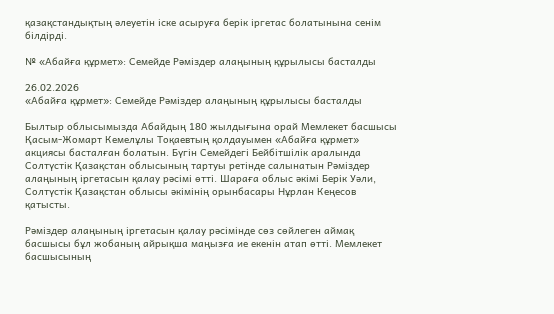қазақстандықтың әлеуетін іске асыруға берік іргетас болатынына сенім білдірді.

№ «Абайға құрмет»: Семейде Рәміздер алаңының құрылысы басталды

26.02.2026
«Абайға құрмет»: Семейде Рәміздер алаңының құрылысы басталды

Былтыр облысымызда Абайдың 180 жылдығына орай Мемлекет басшысы Қасым-Жомарт Кемелұлы Тоқаевтың қолдауымен «Абайға құрмет» акциясы басталған болатын. Бүгін Семейдегі Бейбітшілік аралында Солтүстік Қазақстан облысының тартуы ретінде салынатын Рәміздер алаңының іргетасын қалау рәсімі өтті. Шараға облыс әкімі Берік Уәли, Солтүстік Қазақстан облысы әкімінің орынбасары Нұрлан Кеңесов қатысты.

Рәміздер алаңының іргетасын қалау рәсімінде сөз сөйлеген аймақ басшысы бұл жобаның айрықша маңызға ие екенін атап өтті. Мемлекет басшысының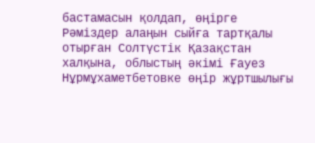бастамасын қолдап, өңірге Рәміздер алаңын сыйға тартқалы отырған Солтүстік Қазақстан халқына, облыстың әкімі Ғауез Нұрмұхаметбетовке өңір жұртшылығы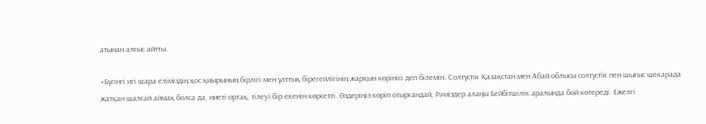атынан алғыс айтты.

«Бүгінгі игі шара еліміздің қос қиырының бірлігі мен ұлттық бірегейлігінің жарқын көрінісі деп білемін. Солтүстік Қазақстан мен Абай облысы солтүстік пен шығыс шекарада жатқан шалғай аймақ болса да, ниеті ортақ, тілеуі бір екенін көрсетті. Өздеріңіз көріп отырғандай, Рәміздер алаңы Бейбітшілік аралында бой көтереді. Ежелгі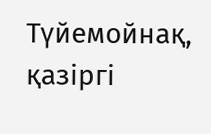Түйемойнақ, қазіргі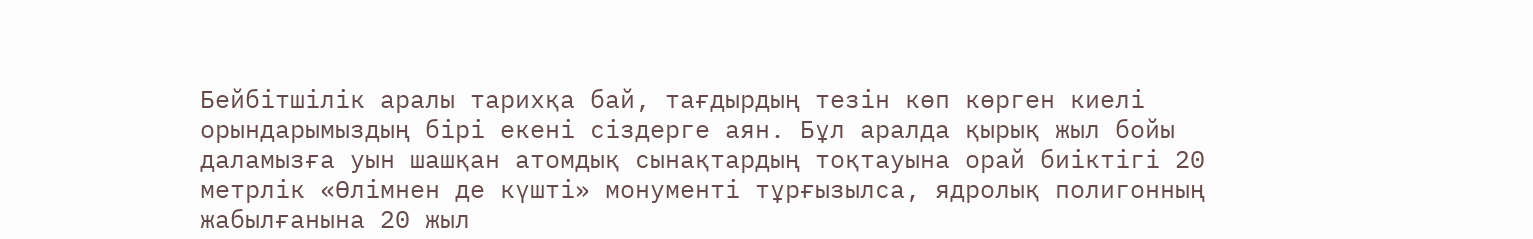Бейбітшілік аралы тарихқа бай, тағдырдың тезін көп көрген киелі орындарымыздың бірі екені сіздерге аян. Бұл аралда қырық жыл бойы даламызға уын шашқан атомдық сынақтардың тоқтауына орай биіктігі 20 метрлік «Өлімнен де күшті» монументі тұрғызылса, ядролық полигонның жабылғанына 20 жыл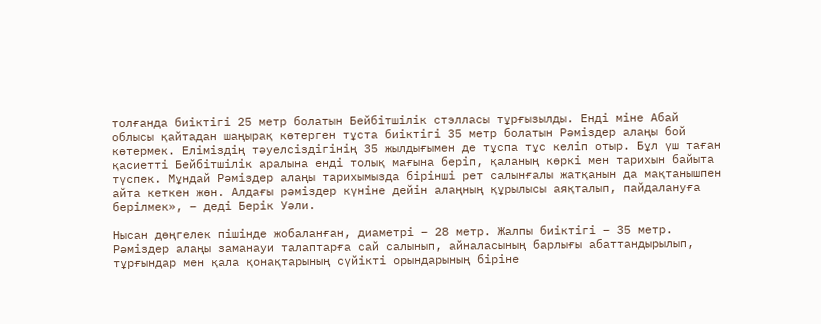толғанда биіктігі 25 метр болатын Бейбітшілік стэлласы тұрғызылды. Енді міне Абай облысы қайтадан шаңырақ көтерген тұста биіктігі 35 метр болатын Рәміздер алаңы бой көтермек. Еліміздің тәуелсіздігінің 35 жылдығымен де тұспа тұс келіп отыр. Бұл үш таған қасиетті Бейбітшілік аралына енді толық мағына беріп, қаланың көркі мен тарихын байыта түспек. Мұндай Рәміздер алаңы тарихымызда бірінші рет салынғалы жатқанын да мақтанышпен айта кеткен жөн. Алдағы рәміздер күніне дейін алаңның құрылысы аяқталып, пайдалануға берілмек», – деді Берік Уәли.

Нысан дөңгелек пішінде жобаланған, диаметрі – 28 метр. Жалпы биіктігі – 35 метр. Рәміздер алаңы заманауи талаптарға сай салынып, айналасының барлығы абаттандырылып, тұрғындар мен қала қонақтарының сүйікті орындарының біріне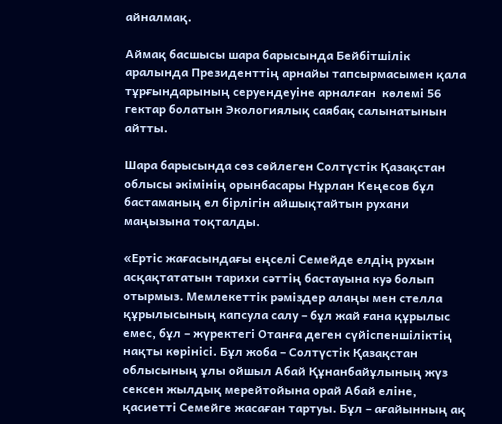айналмақ.

Аймақ басшысы шара барысында Бейбітшілік аралында Президенттің арнайы тапсырмасымен қала тұрғындарының серуендеуіне арналған  көлемі 56 гектар болатын Экологиялық саябақ салынатынын айтты.

Шара барысында сөз сөйлеген Солтүстік Қазақстан облысы әкімінің орынбасары Нұрлан Кеңесов бұл бастаманың ел бірлігін айшықтайтын рухани маңызына тоқталды.

«Ертіс жағасындағы еңселі Семейде елдің рухын асқақтататын тарихи сәттің бастауына куә болып отырмыз. Мемлекеттік рәміздер алаңы мен стелла құрылысының капсула салу – бұл жай ғана құрылыс емес, бұл – жүректегі Отанға деген сүйіспеншіліктің нақты көрінісі. Бұл жоба – Солтүстік Қазақстан облысының ұлы ойшыл Абай Құнанбайұлының жүз сексен жылдық мерейтойына орай Абай еліне, қасиетті Семейге жасаған тартуы. Бұл – ағайынның ақ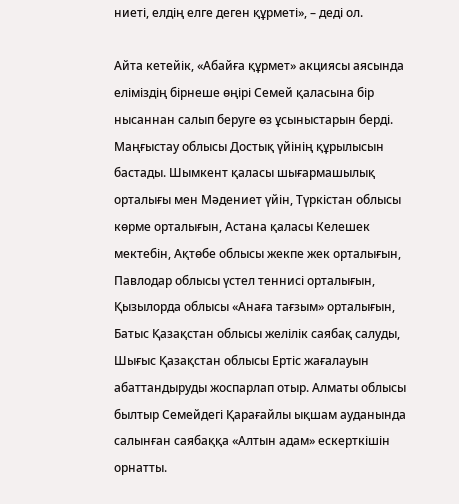ниеті, елдің елге деген құрметі», – деді ол.

Айта кетейік, «Абайға құрмет» акциясы аясында еліміздің бірнеше өңірі Семей қаласына бір нысаннан салып беруге өз ұсыныстарын берді. Маңғыстау облысы Достық үйінің құрылысын бастады. Шымкент қаласы шығармашылық орталығы мен Мәдениет үйін, Түркістан облысы көрме орталығын, Астана қаласы Келешек мектебін, Ақтөбе облысы жекпе жек орталығын, Павлодар облысы үстел теннисі орталығын, Қызылорда облысы «Анаға тағзым» орталығын, Батыс Қазақстан облысы желілік саябақ салуды, Шығыс Қазақстан облысы Ертіс жағалауын абаттандыруды жоспарлап отыр. Алматы облысы былтыр Семейдегі Қарағайлы ықшам ауданында салынған саябаққа «Алтын адам» ескерткішін орнатты.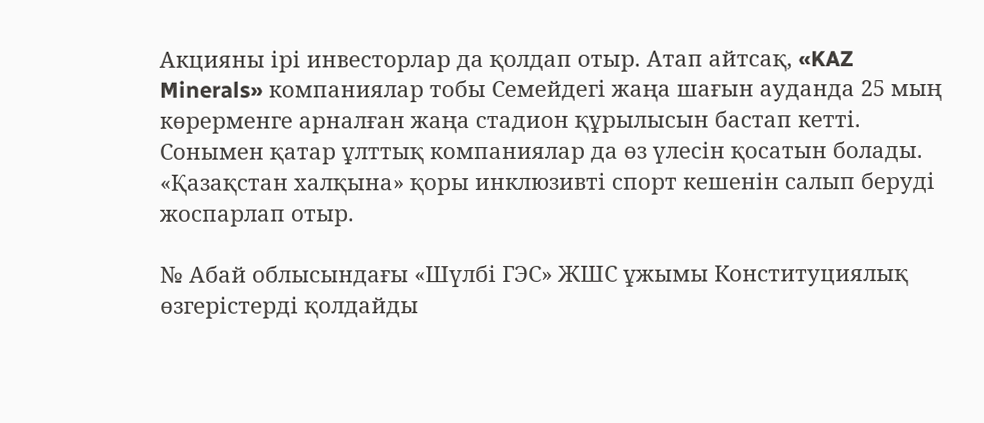Акцияны ірі инвесторлар да қолдап отыр. Атап айтсақ, «KAZ Minerals» компаниялар тобы Семейдегі жаңа шағын ауданда 25 мың көрерменге арналған жаңа стадион құрылысын бастап кетті.  Сонымен қатар ұлттық компаниялар да өз үлесін қосатын болады. «Қазақстан халқына» қоры инклюзивті спорт кешенін салып беруді жоспарлап отыр.

№ Абай облысындағы «Шүлбі ГЭС» ЖШС ұжымы Конституциялық өзгерістерді қолдайды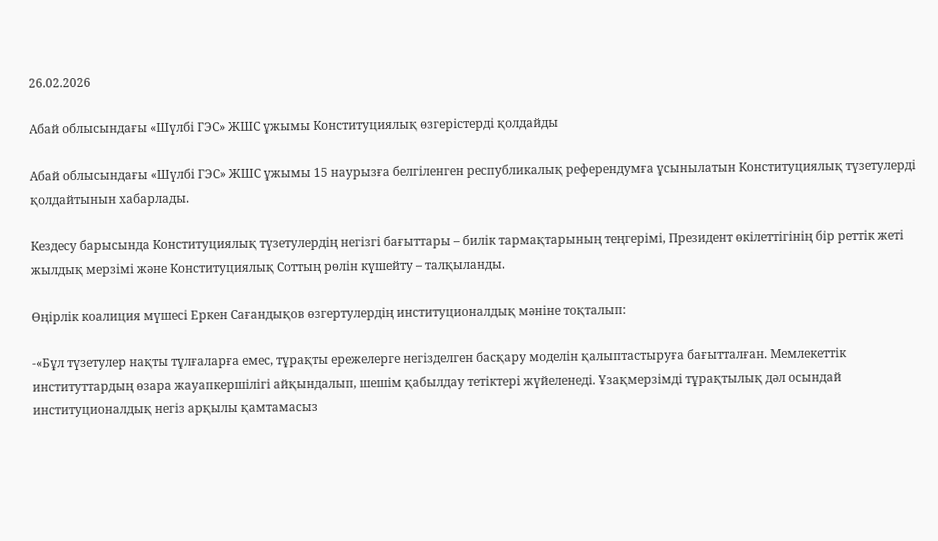26.02.2026

Абай облысындағы «Шүлбі ГЭС» ЖШС ұжымы Конституциялық өзгерістерді қолдайды

Абай облысындағы «Шүлбі ГЭС» ЖШС ұжымы 15 наурызға белгіленген республикалық референдумға ұсынылатын Конституциялық түзетулерді қолдайтынын хабарлады.

Кездесу барысында Конституциялық түзетулердің негізгі бағыттары – билік тармақтарының теңгерімі, Президент өкілеттігінің бір реттік жеті жылдық мерзімі және Конституциялық Соттың рөлін күшейту – талқыланды.

Өңірлік коалиция мүшесі Еркен Сағандықов өзгертулердің институционалдық мәніне тоқталып:

-«Бұл түзетулер нақты тұлғаларға емес, тұрақты ережелерге негізделген басқару моделін қалыптастыруға бағытталған. Мемлекеттік институттардың өзара жауапкершілігі айқындалып, шешім қабылдау тетіктері жүйеленеді. Ұзақмерзімді тұрақтылық дәл осындай институционалдық негіз арқылы қамтамасыз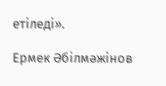етіледі».

Ермек Әбілмәжінов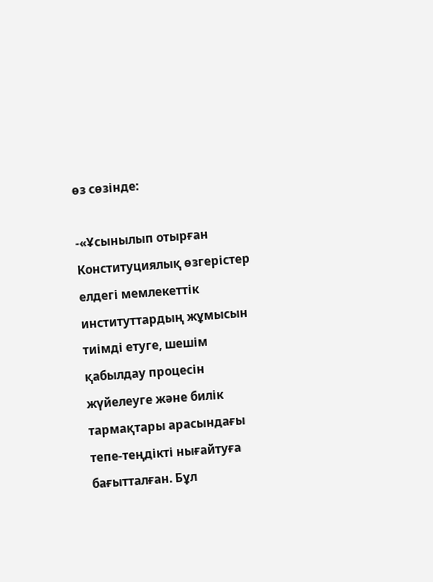өз сөзінде:

-«Ұсынылып отырған Конституциялық өзгерістер елдегі мемлекеттік институттардың жұмысын тиімді етуге, шешім қабылдау процесін жүйелеуге және билік тармақтары арасындағы тепе-теңдікті нығайтуға бағытталған. Бұл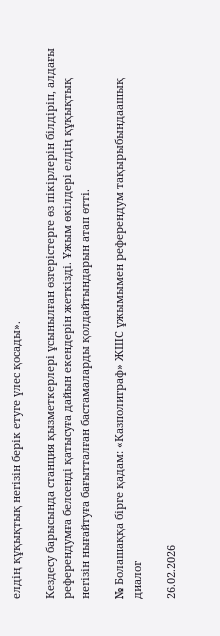елдің құқықтық негізін берік етуге үлес қосады».

Кездесу барысында станция қызметкерлері ұсынылған өзгерістерге өз пікірлерін білдіріп, алдағы референдумға белсенді қатысуға дайын екендерін жеткізді. Ұжым өкілдері елдің құқықтық негізін нығайтуға бағытталған бастамаларды қолдайтындарын атап өтті.

№ Болашаққа бірге қадам: «Казполиграф» ЖШС ұжымымен референдум тақырыбындаашық диалог

26.02.2026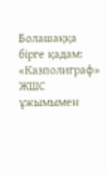Болашаққа бірге қадам: «Казполиграф» ЖШС ұжымымен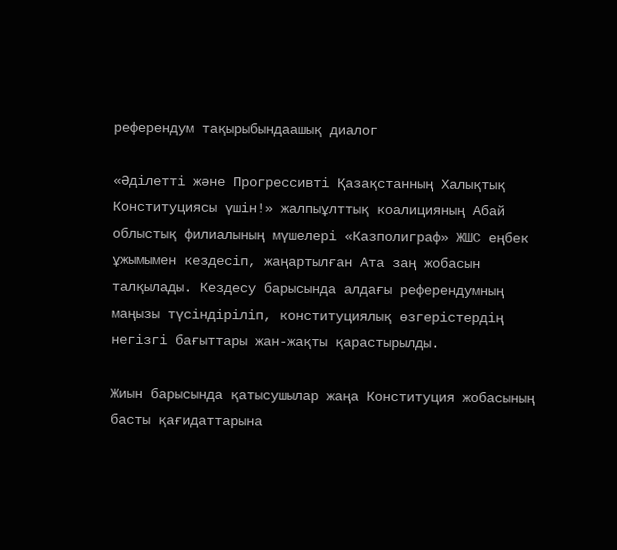референдум тақырыбындаашық диалог

«Әділетті және Прогрессивті Қазақстанның Халықтық Конституциясы үшін!» жалпыұлттық коалицияның Абай облыстық филиалының мүшелері «Казполиграф» ЖШС еңбек ұжымымен кездесіп, жаңартылған Ата заң жобасын талқылады. Кездесу барысында алдағы референдумның маңызы түсіндіріліп, конституциялық өзгерістердің негізгі бағыттары жан-жақты қарастырылды.

Жиын барысында қатысушылар жаңа Конституция жобасының басты қағидаттарына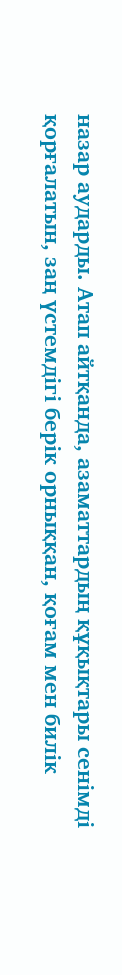назар аударды. Атап айтқанда, азаматтардың құқықтары сенімді қорғалатын, заң үстемдігі берік орныққан, қоғам мен билік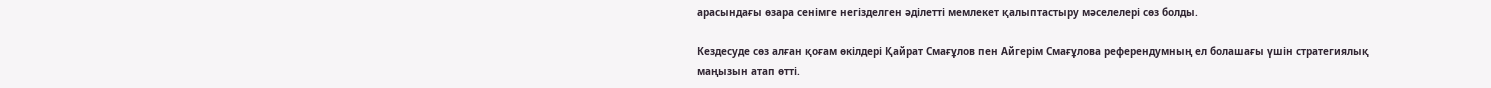арасындағы өзара сенімге негізделген әділетті мемлекет қалыптастыру мәселелері сөз болды.

Кездесуде сөз алған қоғам өкілдері Қайрат Смағұлов пен Айгерім Смағұлова референдумның ел болашағы үшін стратегиялық маңызын атап өтті.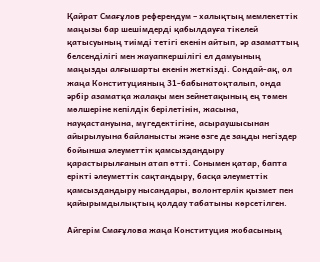Қайрат Смағұлов референдум – халықтың мемлекеттік маңызы бар шешімдерді қабылдауға тікелей қатысуының тиімді тетігі екенін айтып, әр азаматтың белсенділігі мен жауапкершілігі ел дамуының маңызды алғышарты екенін жеткізді. Сондай-ақ, ол жаңа Конституцияның 31-бабынатоқталып, онда әрбір азаматқа жалақы мен зейнетақының ең төмен мөлшеріне кепілдік берілетінін, жасына, науқастануына, мүгедектігіне, асыраушысынан айырылуына байланысты және өзге де заңды негіздер бойынша әлеуметтік қамсыздандыру қарастырылғанын атап өтті. Сонымен қатар, бапта ерікті әлеуметтік сақтандыру, басқа әлеуметтік қамсыздандыру нысандары, волонтерлік қызмет пен қайырымдылықтың қолдау табатыны көрсетілген.

Айгерім Смағұлова жаңа Конституция жобасының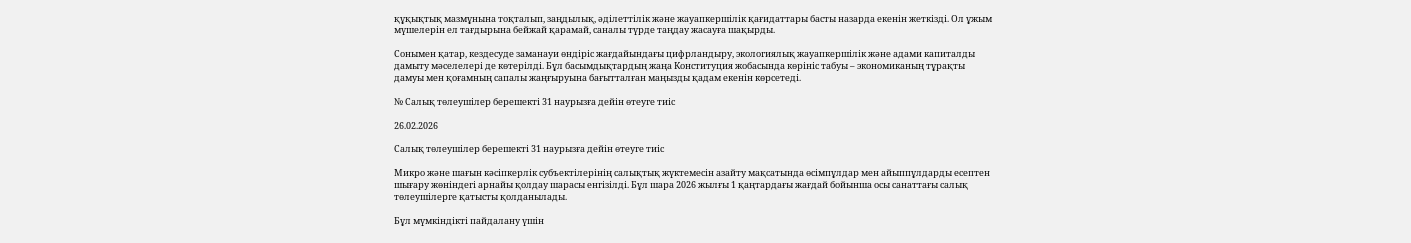құқықтық мазмұнына тоқталып, заңдылық, әділеттілік және жауапкершілік қағидаттары басты назарда екенін жеткізді. Ол ұжым мүшелерін ел тағдырына бейжай қарамай, саналы түрде таңдау жасауға шақырды.

Сонымен қатар, кездесуде заманауи өндіріс жағдайындағы цифрландыру, экологиялық жауапкершілік және адами капиталды дамыту мәселелері де көтерілді. Бұл басымдықтардың жаңа Конституция жобасында көрініс табуы – экономиканың тұрақты дамуы мен қоғамның сапалы жаңғыруына бағытталған маңызды қадам екенін көрсетеді.

№ Салық төлеушілер берешекті 31 наурызға дейін өтеуге тиіс

26.02.2026

Салық төлеушілер берешекті 31 наурызға дейін өтеуге тиіс

Микро және шағын кәсіпкерлік субъектілерінің салықтық жүктемесін азайту мақсатында өсімпұлдар мен айыппұлдарды есептен шығару жөніндегі арнайы қолдау шарасы енгізілді. Бұл шара 2026 жылғы 1 қаңтардағы жағдай бойынша осы санаттағы салық төлеушілерге қатысты қолданылады.

Бұл мүмкіндікті пайдалану үшін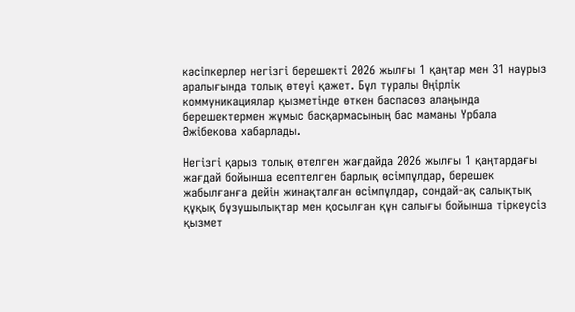кәсіпкерлер негізгі берешекті 2026 жылғы 1 қаңтар мен 31 наурыз аралығында толық өтеуі қажет. Бұл туралы Өңірлік коммуникациялар қызметінде өткен баспасөз алаңында берешектермен жұмыс басқармасының бас маманы Үрбала Әжібекова хабарлады.

Негізгі қарыз толық өтелген жағдайда 2026 жылғы 1 қаңтардағы жағдай бойынша есептелген барлық өсімпұлдар, берешек жабылғанға дейін жинақталған өсімпұлдар, сондай-ақ салықтық құқық бұзушылықтар мен қосылған құн салығы бойынша тіркеусіз қызмет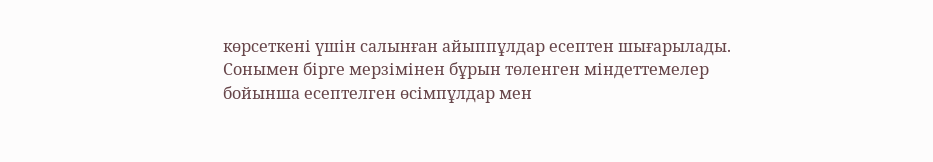көрсеткені үшін салынған айыппұлдар есептен шығарылады. Сонымен бірге мерзімінен бұрын төленген міндеттемелер бойынша есептелген өсімпұлдар мен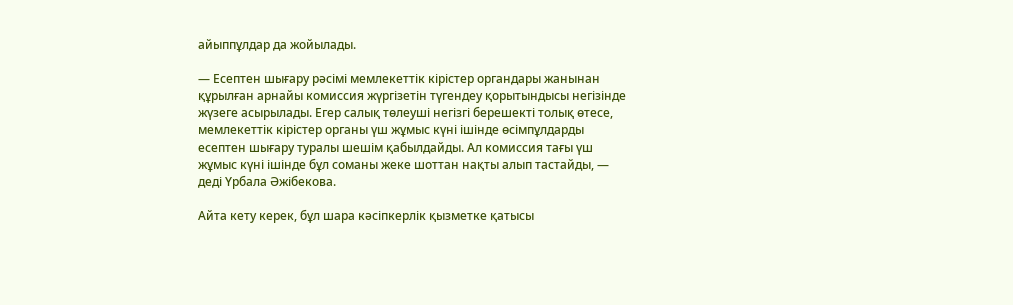айыппұлдар да жойылады.

— Есептен шығару рәсімі мемлекеттік кірістер органдары жанынан құрылған арнайы комиссия жүргізетін түгендеу қорытындысы негізінде жүзеге асырылады. Егер салық төлеуші негізгі берешекті толық өтесе, мемлекеттік кірістер органы үш жұмыс күні ішінде өсімпұлдарды есептен шығару туралы шешім қабылдайды. Ал комиссия тағы үш жұмыс күні ішінде бұл соманы жеке шоттан нақты алып тастайды, — деді Үрбала Әжібекова.

Айта кету керек, бұл шара кәсіпкерлік қызметке қатысы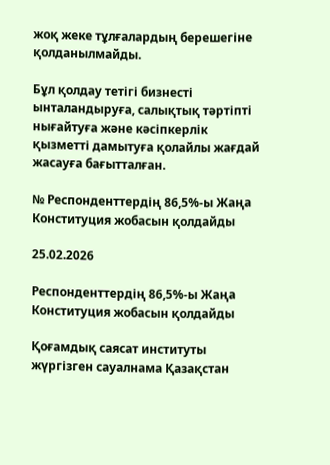жоқ жеке тұлғалардың берешегіне қолданылмайды.

Бұл қолдау тетігі бизнесті ынталандыруға, салықтық тәртіпті нығайтуға және кәсіпкерлік қызметті дамытуға қолайлы жағдай жасауға бағытталған.

№ Респонденттердің 86,5%-ы Жаңа Конституция жобасын қолдайды

25.02.2026

Респонденттердің 86,5%-ы Жаңа Конституция жобасын қолдайды

Қоғамдық саясат институты жүргізген сауалнама Қазақстан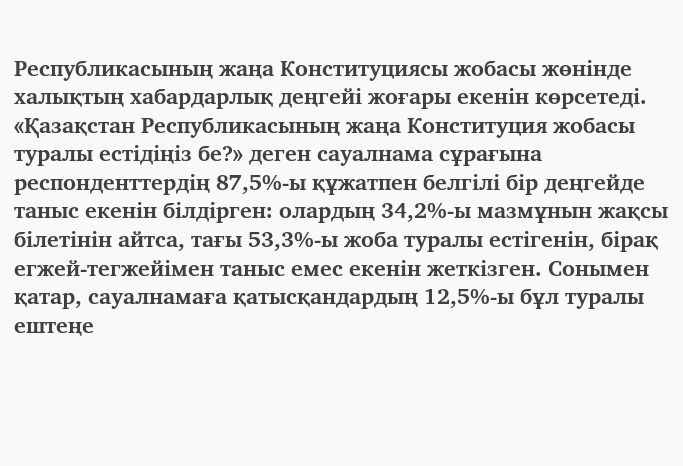Республикасының жаңа Конституциясы жобасы жөнінде халықтың хабардарлық деңгейі жоғары екенін көрсетеді. «Қазақстан Республикасының жаңа Конституция жобасы туралы естідіңіз бе?» деген сауалнама сұрағына респонденттердің 87,5%-ы құжатпен белгілі бір деңгейде таныс екенін білдірген: олардың 34,2%-ы мазмұнын жақсы білетінін айтса, тағы 53,3%-ы жоба туралы естігенін, бірақ егжей-тегжейімен таныс емес екенін жеткізген. Сонымен қатар, сауалнамаға қатысқандардың 12,5%-ы бұл туралы ештеңе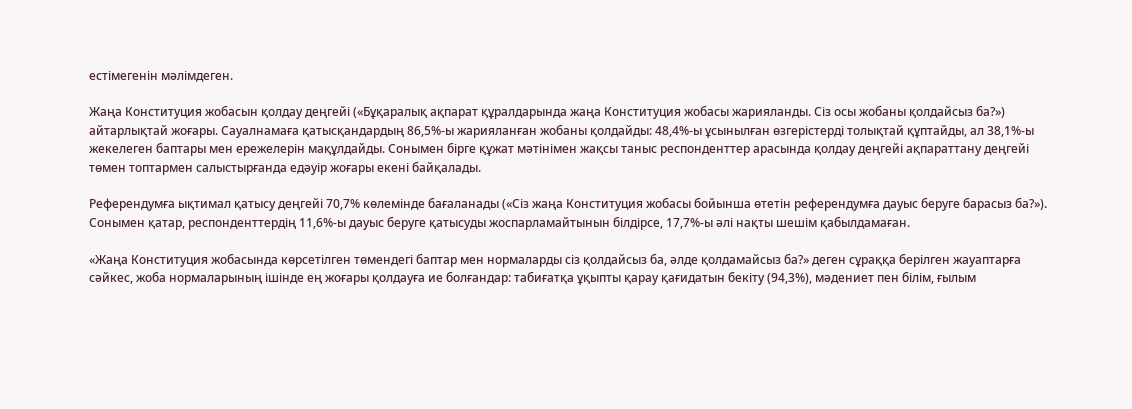естімегенін мәлімдеген.

Жаңа Конституция жобасын қолдау деңгейі («Бұқаралық ақпарат құралдарында жаңа Конституция жобасы жарияланды. Сіз осы жобаны қолдайсыз ба?») айтарлықтай жоғары. Сауалнамаға қатысқандардың 86,5%-ы жарияланған жобаны қолдайды: 48,4%-ы ұсынылған өзгерістерді толықтай құптайды, ал 38,1%-ы жекелеген баптары мен ережелерін мақұлдайды. Сонымен бірге құжат мәтінімен жақсы таныс респонденттер арасында қолдау деңгейі ақпараттану деңгейі төмен топтармен салыстырғанда едәуір жоғары екені байқалады.

Референдумға ықтимал қатысу деңгейі 70,7% көлемінде бағаланады («Сіз жаңа Конституция жобасы бойынша өтетін референдумға дауыс беруге барасыз ба?»). Сонымен қатар, респонденттердің 11,6%-ы дауыс беруге қатысуды жоспарламайтынын білдірсе, 17,7%-ы әлі нақты шешім қабылдамаған.

«Жаңа Конституция жобасында көрсетілген төмендегі баптар мен нормаларды сіз қолдайсыз ба, әлде қолдамайсыз ба?» деген сұраққа берілген жауаптарға сәйкес, жоба нормаларының ішінде ең жоғары қолдауға ие болғандар: табиғатқа ұқыпты қарау қағидатын бекіту (94,3%), мәдениет пен білім, ғылым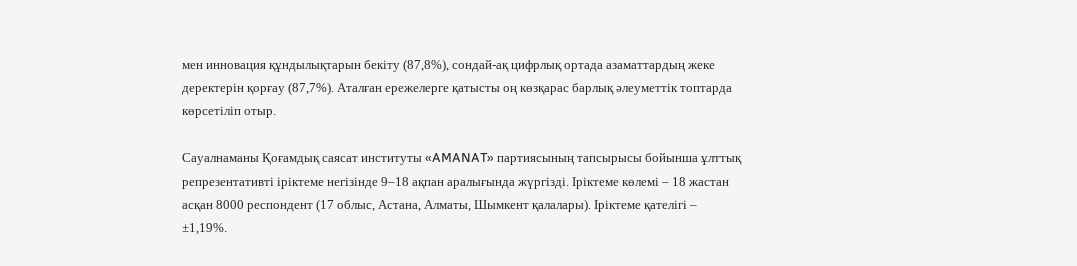мен инновация құндылықтарын бекіту (87,8%), сондай-ақ цифрлық ортада азаматтардың жеке деректерін қорғау (87,7%). Аталған ережелерге қатысты оң көзқарас барлық әлеуметтік топтарда көрсетіліп отыр.

Сауалнаманы Қоғамдық саясат институты «AMANAT» партиясының тапсырысы бойынша ұлттық репрезентативті іріктеме негізінде 9–18 ақпан аралығында жүргізді. Іріктеме көлемі – 18 жастан асқан 8000 респондент (17 облыс, Астана, Алматы, Шымкент қалалары). Іріктеме қателігі – ±1,19%.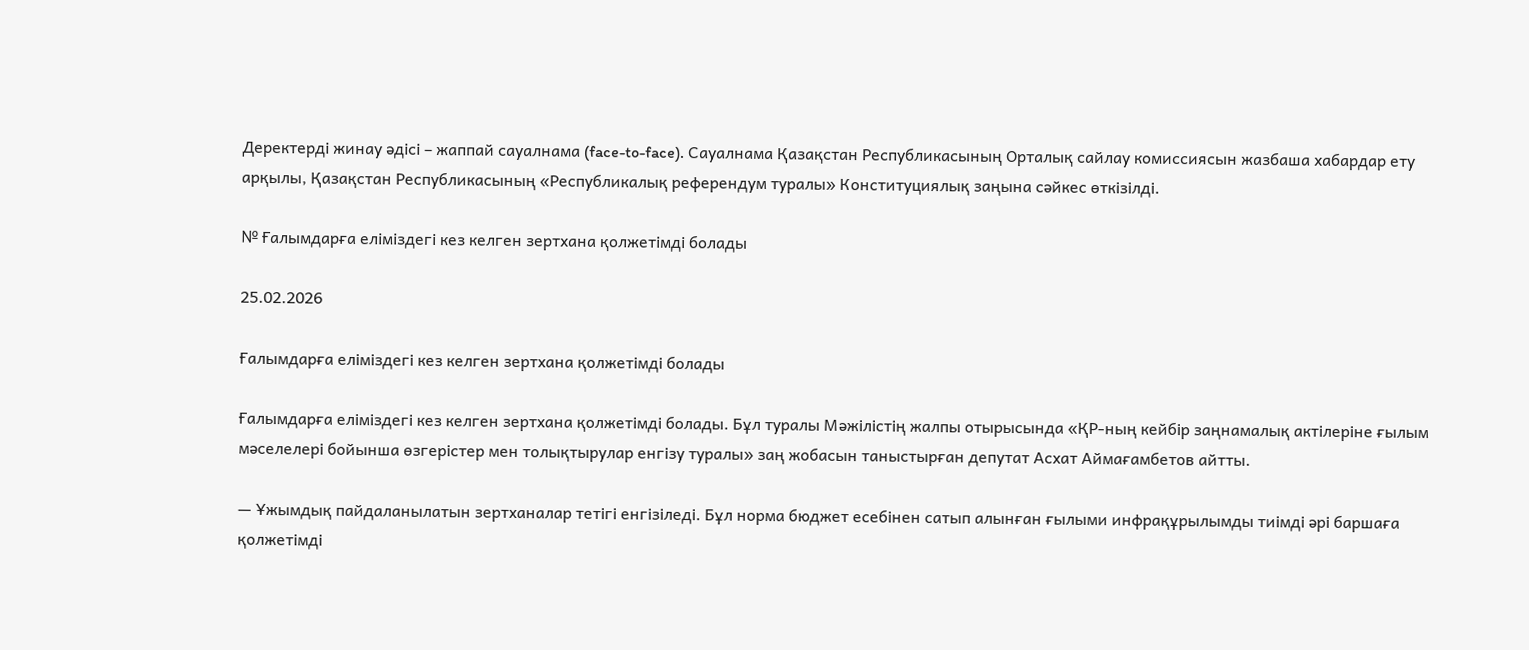Деректерді жинау әдісі – жаппай сауалнама (face-to-face). Сауалнама Қазақстан Республикасының Орталық сайлау комиссиясын жазбаша хабардар ету арқылы, Қазақстан Республикасының «Республикалық референдум туралы» Конституциялық заңына сәйкес өткізілді.

№ Ғалымдарға еліміздегі кез келген зертхана қолжетімді болады

25.02.2026

Ғалымдарға еліміздегі кез келген зертхана қолжетімді болады

Ғалымдарға еліміздегі кез келген зертхана қолжетімді болады. Бұл туралы Мәжілістің жалпы отырысында «ҚР-ның кейбір заңнамалық актілеріне ғылым мәселелері бойынша өзгерістер мен толықтырулар енгізу туралы» заң жобасын таныстырған депутат Асхат Аймағамбетов айтты.

— Ұжымдық пайдаланылатын зертханалар тетігі енгізіледі. Бұл норма бюджет есебінен сатып алынған ғылыми инфрақұрылымды тиімді әрі баршаға қолжетімді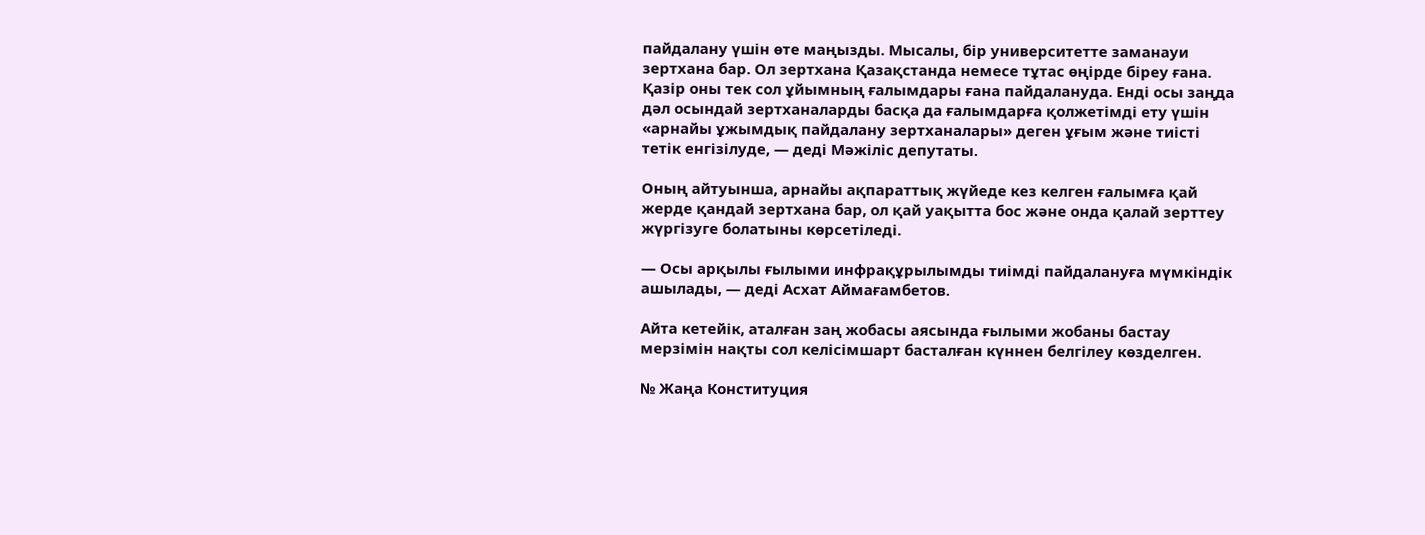пайдалану үшін өте маңызды. Мысалы, бір университетте заманауи зертхана бар. Ол зертхана Қазақстанда немесе тұтас өңірде біреу ғана. Қазір оны тек сол ұйымның ғалымдары ғана пайдалануда. Енді осы заңда дәл осындай зертханаларды басқа да ғалымдарға қолжетімді ету үшін «арнайы ұжымдық пайдалану зертханалары» деген ұғым және тиісті тетік енгізілуде, — деді Мәжіліс депутаты.

Оның айтуынша, арнайы ақпараттық жүйеде кез келген ғалымға қай жерде қандай зертхана бар, ол қай уақытта бос және онда қалай зерттеу жүргізуге болатыны көрсетіледі.

— Осы арқылы ғылыми инфрақұрылымды тиімді пайдалануға мүмкіндік ашылады, — деді Асхат Аймағамбетов.

Айта кетейік, аталған заң жобасы аясында ғылыми жобаны бастау мерзімін нақты сол келісімшарт басталған күннен белгілеу көзделген.

№ Жаңа Конституция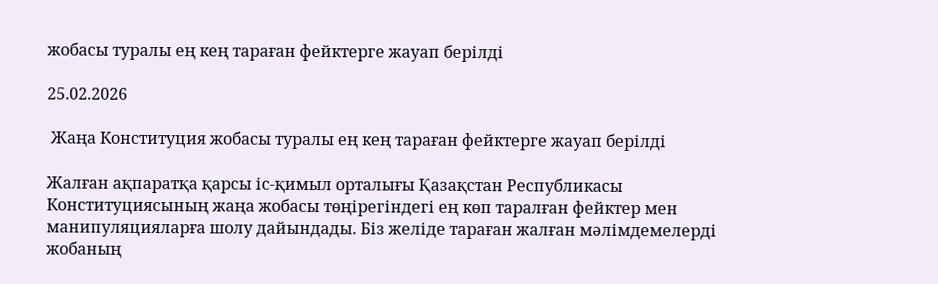жобасы туралы ең кең тараған фейктерге жауап берілді

25.02.2026

 Жаңа Конституция жобасы туралы ең кең тараған фейктерге жауап берілді

Жалған ақпаратқа қарсы іс-қимыл орталығы Қазақстан Республикасы Конституциясының жаңа жобасы төңірегіндегі ең көп таралған фейктер мен манипуляцияларға шолу дайындады. Біз желіде тараған жалған мәлімдемелерді жобаның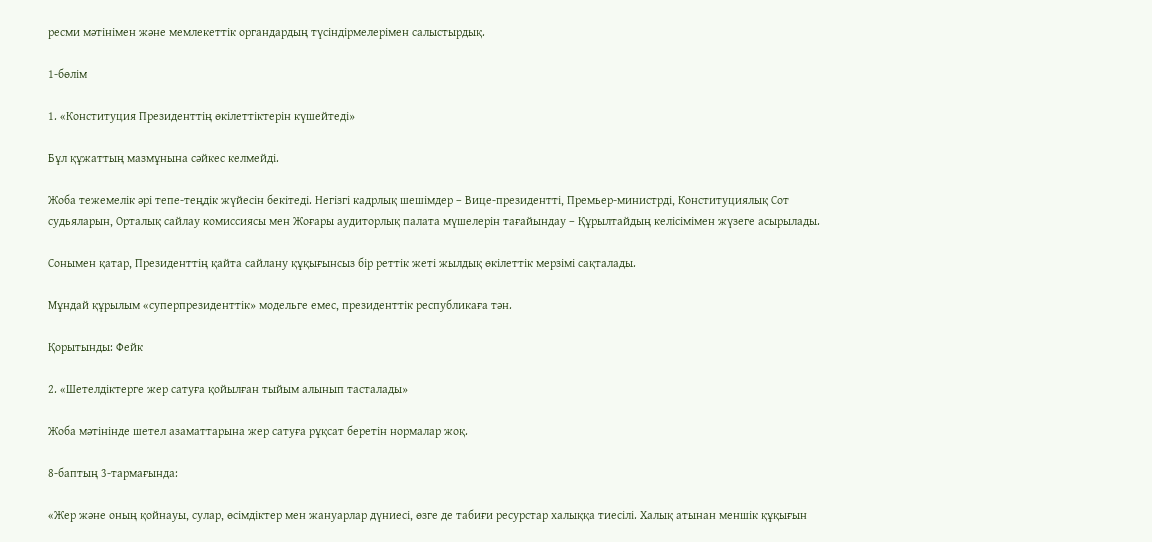ресми мәтінімен және мемлекеттік органдардың түсіндірмелерімен салыстырдық.

1-бөлім

1. «Конституция Президенттің өкілеттіктерін күшейтеді»

Бұл құжаттың мазмұнына сәйкес келмейді.

Жоба тежемелік әрі тепе-теңдік жүйесін бекітеді. Негізгі кадрлық шешімдер – Вице-президентті, Премьер-министрді, Конституциялық Сот судьяларын, Орталық сайлау комиссиясы мен Жоғары аудиторлық палата мүшелерін тағайындау – Құрылтайдың келісімімен жүзеге асырылады.

Сонымен қатар, Президенттің қайта сайлану құқығынсыз бір реттік жеті жылдық өкілеттік мерзімі сақталады.

Мұндай құрылым «суперпрезиденттік» модельге емес, президенттік республикаға тән.

Қорытынды: Фейк

2. «Шетелдіктерге жер сатуға қойылған тыйым алынып тасталады»

Жоба мәтінінде шетел азаматтарына жер сатуға рұқсат беретін нормалар жоқ.

8-баптың 3-тармағында:

«Жер және оның қойнауы, сулар, өсімдіктер мен жануарлар дүниесі, өзге де табиғи ресурстар халыққа тиесілі. Халық атынан меншік құқығын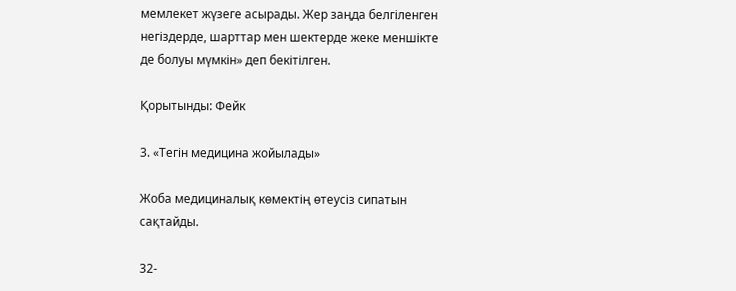мемлекет жүзеге асырады. Жер заңда белгіленген негіздерде, шарттар мен шектерде жеке меншікте де болуы мүмкін» деп бекітілген.

Қорытынды: Фейк

3. «Тегін медицина жойылады»

Жоба медициналық көмектің өтеусіз сипатын сақтайды.

32-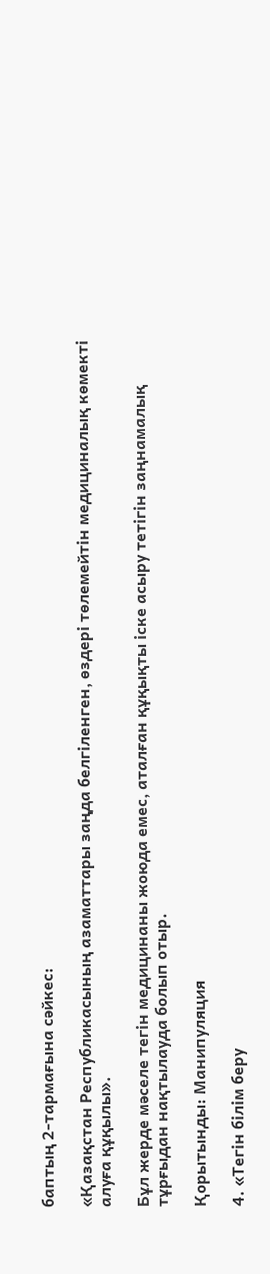баптың 2-тармағына сәйкес:

«Қазақстан Республикасының азаматтары заңда белгіленген, өздері төлемейтін медициналық көмекті алуға құқылы».

Бұл жерде мәселе тегін медицинаны жоюда емес, аталған құқықты іске асыру тетігін заңнамалық тұрғыдан нақтылауда болып отыр.

Қорытынды: Манипуляция

4. «Тегін білім беру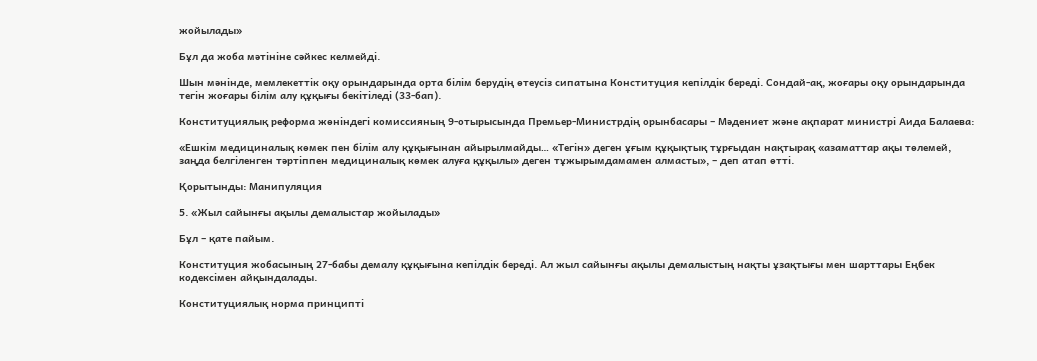жойылады»

Бұл да жоба мәтініне сәйкес келмейді.

Шын мәнінде, мемлекеттік оқу орындарында орта білім берудің өтеусіз сипатына Конституция кепілдік береді. Сондай-ақ, жоғары оқу орындарында тегін жоғары білім алу құқығы бекітіледі (33-бап).

Конституциялық реформа жөніндегі комиссияның 9-отырысында Премьер-Министрдің орынбасары – Мәдениет және ақпарат министрі Аида Балаева:

«Ешкім медициналық көмек пен білім алу құқығынан айырылмайды… «Тегін» деген ұғым құқықтық тұрғыдан нақтырақ «азаматтар ақы төлемей, заңда белгіленген тәртіппен медициналық көмек алуға құқылы» деген тұжырымдамамен алмасты», – деп атап өтті.

Қорытынды: Манипуляция

5. «Жыл сайынғы ақылы демалыстар жойылады»

Бұл – қате пайым.

Конституция жобасының 27-бабы демалу құқығына кепілдік береді. Ал жыл сайынғы ақылы демалыстың нақты ұзақтығы мен шарттары Еңбек кодексімен айқындалады.

Конституциялық норма принципті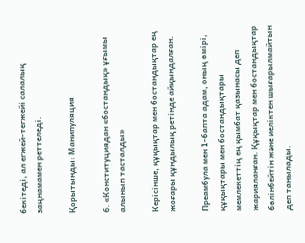бекітеді, ал егжей-тегжейі салалық заңнамамен реттеледі.

Қорытынды: Манипуляция

6. «Конституциядан «бостандық» ұғымы алынып тасталды»

Керісінше, құқықтар мен бостандықтар ең жоғары құндылық ретінде айқындалған.

Преамбула мен 1-бапта адам, оның өмірі, құқықтары мен бостандықтары мемлекеттің ең қымбат қазынасы деп жарияланған. Құқықтар мен бостандықтар бөлінбейтін және иеліктен шығарылмайтын деп танылады.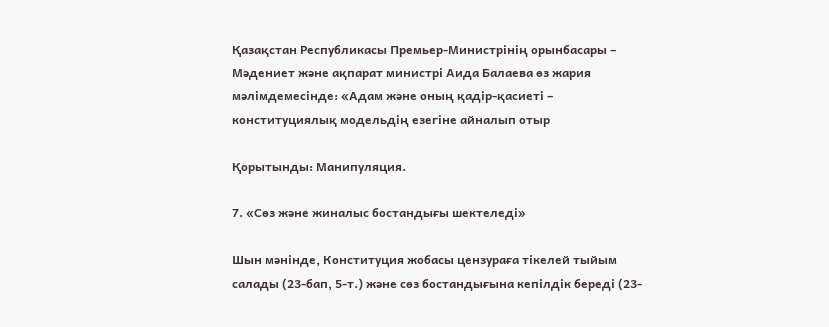Қазақстан Республикасы Премьер-Министрінің орынбасары – Мәдениет және ақпарат министрі Аида Балаева өз жария мәлімдемесінде: «Адам және оның қадір-қасиеті – конституциялық модельдің езегіне айналып отыр

Қорытынды: Манипуляция.

7. «Сөз және жиналыс бостандығы шектеледі»

Шын мәнінде, Конституция жобасы цензураға тікелей тыйым салады (23-бап, 5-т.) және сөз бостандығына кепілдік береді (23-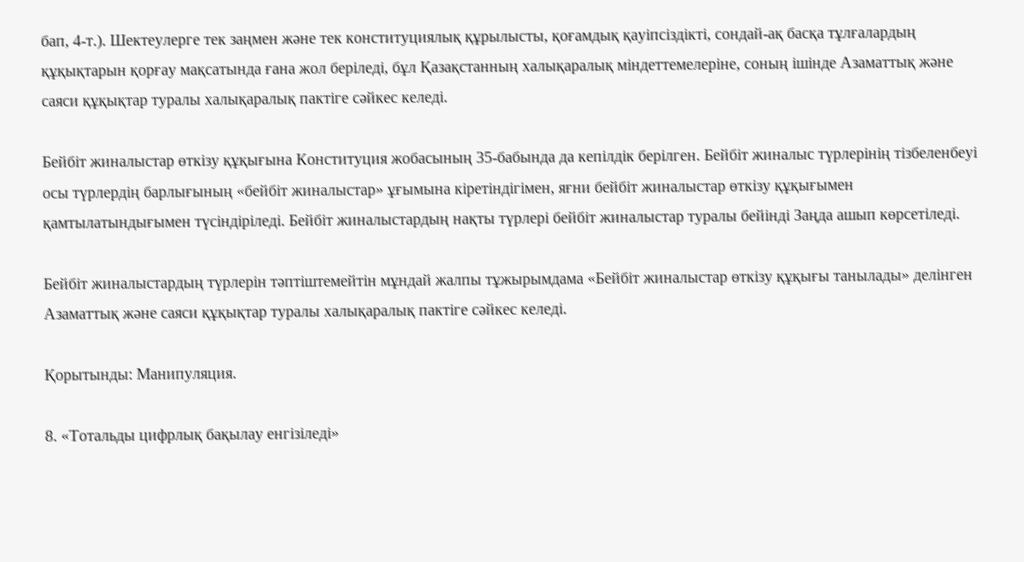бап, 4-т.). Шектеулерге тек заңмен және тек конституциялық құрылысты, қоғамдық қауіпсіздікті, сондай-ақ басқа тұлғалардың құқықтарын қорғау мақсатында ғана жол беріледі, бұл Қазақстанның халықаралық міндеттемелеріне, соның ішінде Азаматтық және саяси құқықтар туралы халықаралық пактіге сәйкес келеді.

Бейбіт жиналыстар өткізу құқығына Конституция жобасының 35-бабында да кепілдік берілген. Бейбіт жиналыс түрлерінің тізбеленбеуі осы түрлердің барлығының «бейбіт жиналыстар» ұғымына кіретіндігімен, яғни бейбіт жиналыстар өткізу құқығымен қамтылатындығымен түсіндіріледі. Бейбіт жиналыстардың нақты түрлері бейбіт жиналыстар туралы бейінді Заңда ашып көрсетіледі.

Бейбіт жиналыстардың түрлерін тәптіштемейтін мұндай жалпы тұжырымдама «Бейбіт жиналыстар өткізу құқығы танылады» делінген Азаматтық және саяси құқықтар туралы халықаралық пактіге сәйкес келеді.

Қорытынды: Манипуляция.

8. «Тотальды цифрлық бақылау енгізіледі»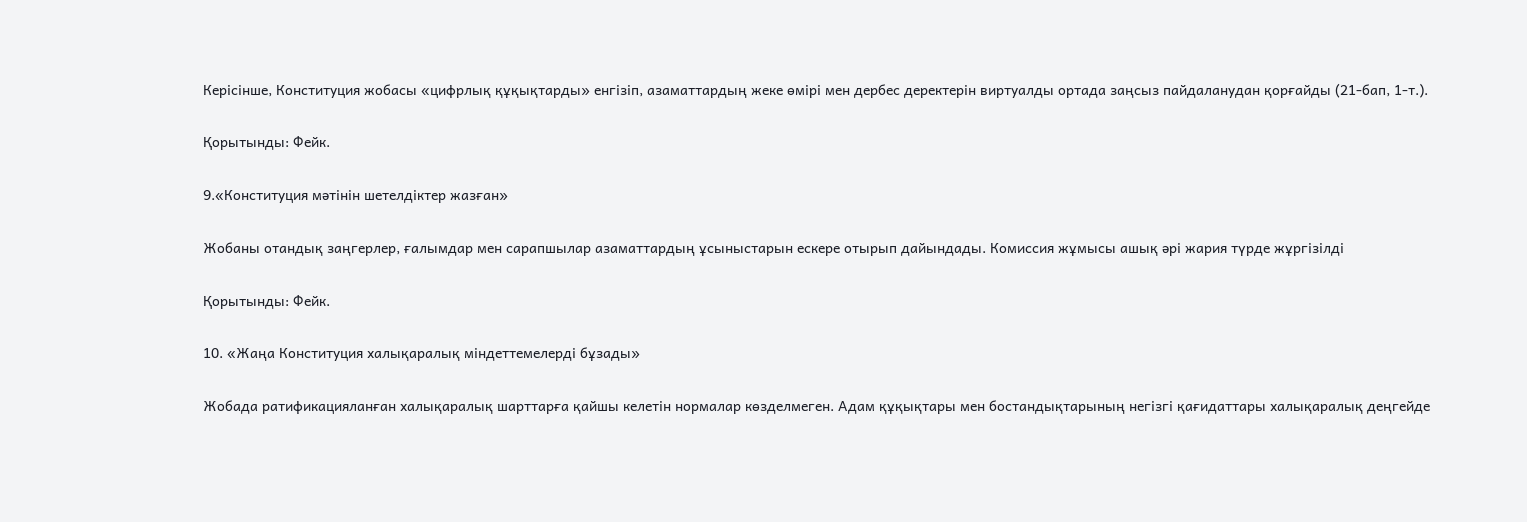Керісінше, Конституция жобасы «цифрлық құқықтарды» енгізіп, азаматтардың жеке өмірі мен дербес деректерін виртуалды ортада заңсыз пайдаланудан қорғайды (21-бап, 1-т.).

Қорытынды: Фейк.

9.«Конституция мәтінін шетелдіктер жазған»

Жобаны отандық заңгерлер, ғалымдар мен сарапшылар азаматтардың ұсыныстарын ескере отырып дайындады. Комиссия жұмысы ашық әрі жария түрде жұргізілді

Қорытынды: Фейк.

10. «Жаңа Конституция халықаралық міндеттемелерді бұзады»

Жобада ратификацияланған халықаралық шарттарға қайшы келетін нормалар көзделмеген. Адам құқықтары мен бостандықтарының негізгі қағидаттары халықаралық деңгейде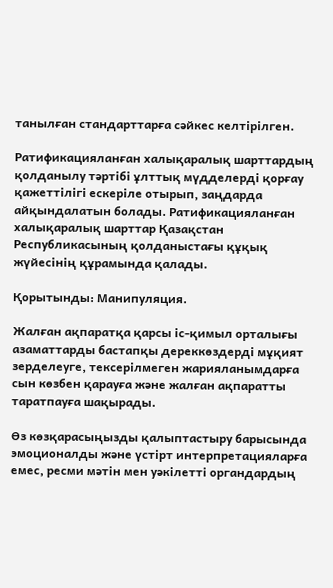танылған стандарттарға сәйкес келтірілген.

Ратификацияланған халықаралық шарттардың қолданылу тәртібі ұлттық мүдделерді қорғау қажеттілігі ескеріле отырып, заңдарда айқындалатын болады. Ратификацияланған халықаралық шарттар Қазақстан Республикасының қолданыстағы құқық жүйесінің құрамында қалады.

Қорытынды: Манипуляция.

Жалған ақпаратқа қарсы іс-қимыл орталығы азаматтарды бастапқы дереккөздерді мұқият зерделеуге, тексерілмеген жарияланымдарға сын көзбен қарауға және жалған ақпаратты таратпауға шақырады.

Өз көзқарасыңызды қалыптастыру барысында эмоционалды және үстірт интерпретацияларға емес, ресми мәтін мен уәкілетті органдардың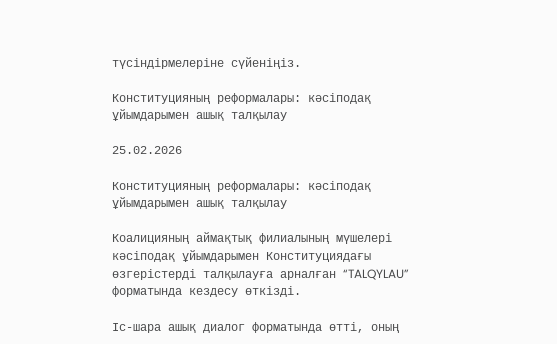түсіндірмелеріне сүйеніңіз.

Конституцияның реформалары: кәсіподақ ұйымдарымен ашық талқылау

25.02.2026

Конституцияның реформалары: кәсіподақ ұйымдарымен ашық талқылау

Коалицияның аймақтық филиалының мүшелері кәсіподақ ұйымдарымен Конституциядағы өзгерістерді талқылауға арналған “TALQYLAU” форматында кездесу өткізді.

Іс-шара ашық диалог форматында өтті, оның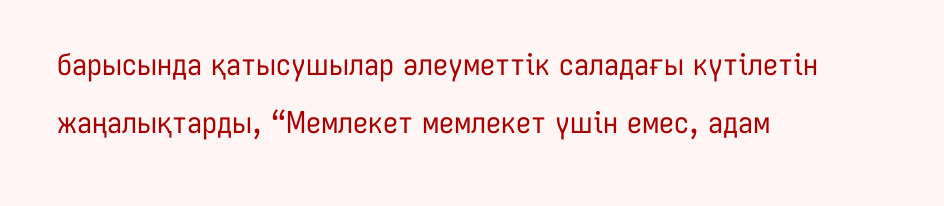барысында қатысушылар әлеуметтік саладағы күтілетін жаңалықтарды, “Мемлекет мемлекет үшін емес, адам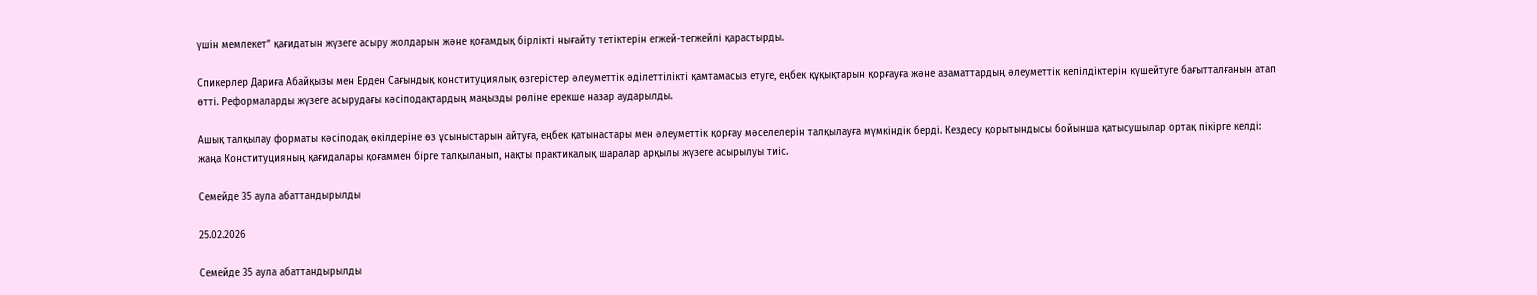үшін мемлекет” қағидатын жүзеге асыру жолдарын және қоғамдық бірлікті нығайту тетіктерін егжей-тегжейлі қарастырды.

Спикерлер Дариға Абайқызы мен Ерден Сағындық конституциялық өзгерістер әлеуметтік әділеттілікті қамтамасыз етуге, еңбек құқықтарын қорғауға және азаматтардың әлеуметтік кепілдіктерін күшейтуге бағытталғанын атап өтті. Реформаларды жүзеге асырудағы кәсіподақтардың маңызды рөліне ерекше назар аударылды.

Ашық талқылау форматы кәсіподақ өкілдеріне өз ұсыныстарын айтуға, еңбек қатынастары мен әлеуметтік қорғау мәселелерін талқылауға мүмкіндік берді. Кездесу қорытындысы бойынша қатысушылар ортақ пікірге келді: жаңа Конституцияның қағидалары қоғаммен бірге талқыланып, нақты практикалық шаралар арқылы жүзеге асырылуы тиіс.

Семейде 35 аула абаттандырылды

25.02.2026

Семейде 35 аула абаттандырылды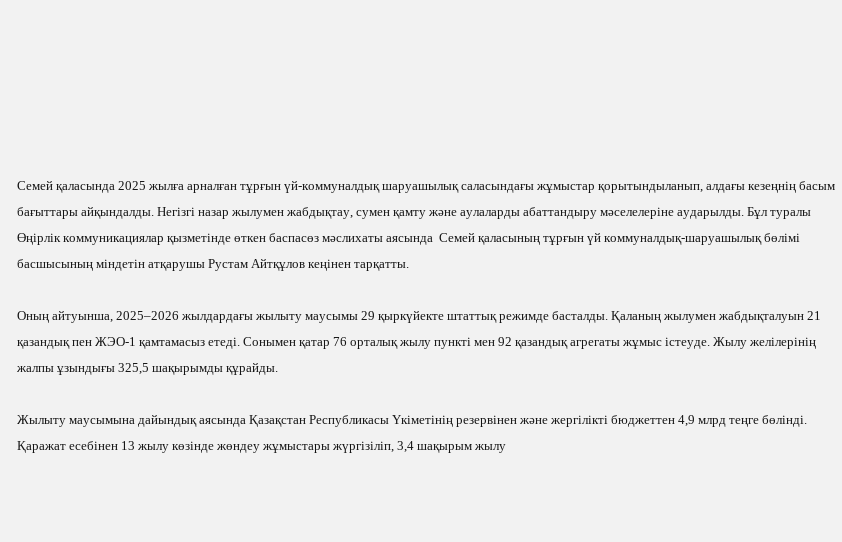Семей қаласында 2025 жылға арналған тұрғын үй-коммуналдық шаруашылық саласындағы жұмыстар қорытындыланып, алдағы кезеңнің басым бағыттары айқындалды. Негізгі назар жылумен жабдықтау, сумен қамту және аулаларды абаттандыру мәселелеріне аударылды. Бұл туралы Өңірлік коммуникациялар қызметінде өткен баспасөз мәслихаты аясында  Семей қаласының тұрғын үй коммуналдық-шаруашылық бөлімі басшысының міндетін атқарушы Рустам Айтқұлов кеңінен тарқатты.

Оның айтуынша, 2025–2026 жылдардағы жылыту маусымы 29 қыркүйекте штаттық режимде басталды. Қаланың жылумен жабдықталуын 21 қазандық пен ЖЭО-1 қамтамасыз етеді. Сонымен қатар 76 орталық жылу пункті мен 92 қазандық агрегаты жұмыс істеуде. Жылу желілерінің жалпы ұзындығы 325,5 шақырымды құрайды.

Жылыту маусымына дайындық аясында Қазақстан Республикасы Үкіметінің резервінен және жергілікті бюджеттен 4,9 млрд теңге бөлінді. Қаражат есебінен 13 жылу көзінде жөндеу жұмыстары жүргізіліп, 3,4 шақырым жылу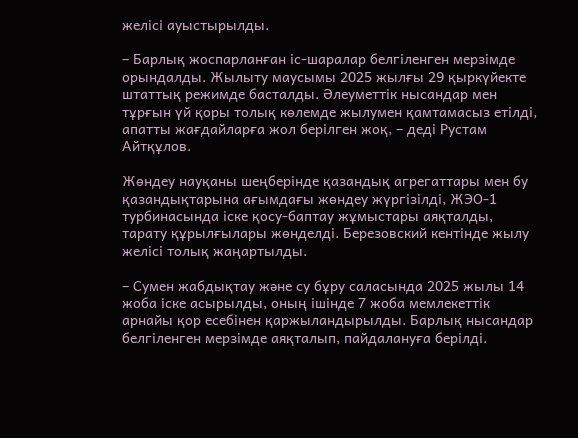желісі ауыстырылды.

– Барлық жоспарланған іс-шаралар белгіленген мерзімде орындалды. Жылыту маусымы 2025 жылғы 29 қыркүйекте штаттық режимде басталды. Әлеуметтік нысандар мен тұрғын үй қоры толық көлемде жылумен қамтамасыз етілді, апатты жағдайларға жол берілген жоқ, – деді Рустам Айтқұлов.

Жөндеу науқаны шеңберінде қазандық агрегаттары мен бу қазандықтарына ағымдағы жөндеу жүргізілді, ЖЭО-1 турбинасында іске қосу-баптау жұмыстары аяқталды, тарату құрылғылары жөнделді. Березовский кентінде жылу желісі толық жаңартылды.

– Сумен жабдықтау және су бұру саласында 2025 жылы 14 жоба іске асырылды, оның ішінде 7 жоба мемлекеттік арнайы қор есебінен қаржыландырылды. Барлық нысандар белгіленген мерзімде аяқталып, пайдалануға берілді.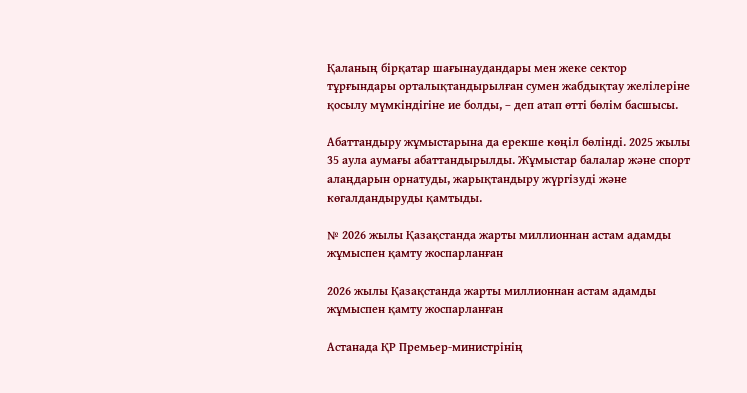Қаланың бірқатар шағынаудандары мен жеке сектор тұрғындары орталықтандырылған сумен жабдықтау желілеріне қосылу мүмкіндігіне ие болды, – деп атап өтті бөлім басшысы.

Абаттандыру жұмыстарына да ерекше көңіл бөлінді. 2025 жылы 35 аула аумағы абаттандырылды. Жұмыстар балалар және спорт алаңдарын орнатуды, жарықтандыру жүргізуді және көгалдандыруды қамтыды.

№ 2026 жылы Қазақстанда жарты миллионнан астам адамды жұмыспен қамту жоспарланған

2026 жылы Қазақстанда жарты миллионнан астам адамды жұмыспен қамту жоспарланған

Астанада ҚР Премьер-министрінің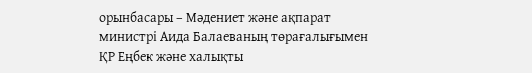орынбасары – Мәдениет және ақпарат министрі Аида Балаеваның төрағалығымен ҚР Еңбек және халықты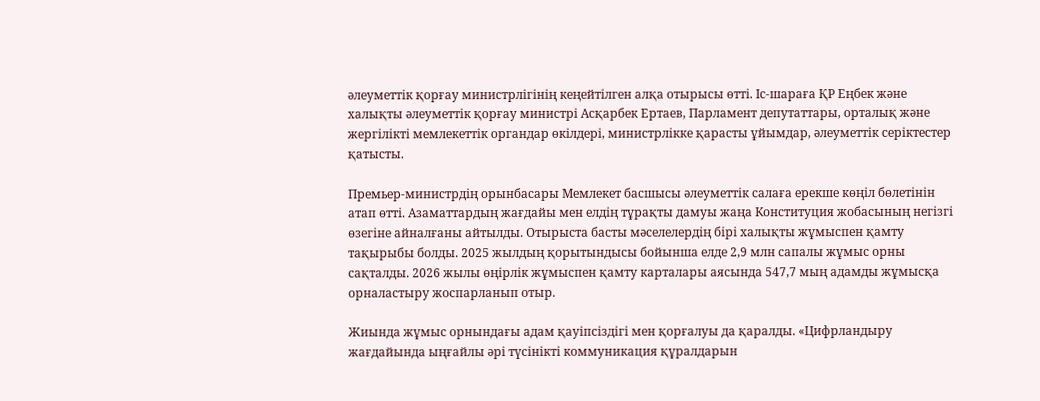әлеуметтік қорғау министрлігінің кеңейтілген алқа отырысы өтті. Іс-шараға ҚР Еңбек және халықты әлеуметтік қорғау министрі Асқарбек Ертаев, Парламент депутаттары, орталық және жергілікті мемлекеттік органдар өкілдері, министрлікке қарасты ұйымдар, әлеуметтік серіктестер қатысты.

Премьер-министрдің орынбасары Мемлекет басшысы әлеуметтік салаға ерекше көңіл бөлетінін атап өтті. Азаматтардың жағдайы мен елдің тұрақты дамуы жаңа Конституция жобасының негізгі өзегіне айналғаны айтылды. Отырыста басты мәселелердің бірі халықты жұмыспен қамту тақырыбы болды. 2025 жылдың қорытындысы бойынша елде 2,9 млн сапалы жұмыс орны сақталды. 2026 жылы өңірлік жұмыспен қамту карталары аясында 547,7 мың адамды жұмысқа орналастыру жоспарланып отыр.

Жиында жұмыс орнындағы адам қауіпсіздігі мен қорғалуы да қаралды. «Цифрландыру жағдайында ыңғайлы әрі түсінікті коммуникация құралдарын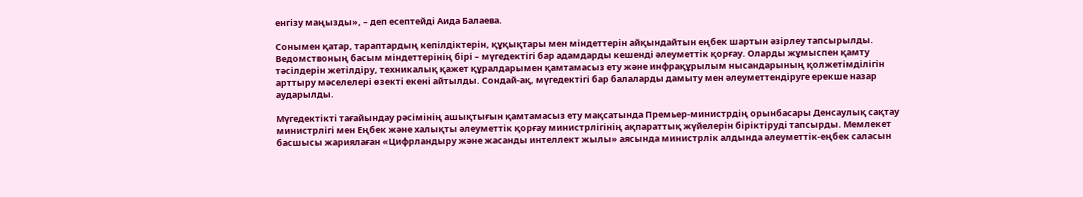енгізу маңызды», – деп есептейді Аида Балаева.

Сонымен қатар, тараптардың кепілдіктерін, құқықтары мен міндеттерін айқындайтын еңбек шартын әзірлеу тапсырылды. Ведомствоның басым міндеттерінің бірі – мүгедектігі бар адамдарды кешенді әлеуметтік қорғау. Оларды жұмыспен қамту тәсілдерін жетілдіру, техникалық қажет құралдарымен қамтамасыз ету және инфрақұрылым нысандарының қолжетімділігін арттыру мәселелері өзекті екені айтылды. Сондай-ақ, мүгедектігі бар балаларды дамыту мен әлеуметтендіруге ерекше назар аударылды.

Мүгедектікті тағайындау рәсімінің ашықтығын қамтамасыз ету мақсатында Премьер-министрдің орынбасары Денсаулық сақтау министрлігі мен Еңбек және халықты әлеуметтік қорғау министрлігінің ақпараттық жүйелерін біріктіруді тапсырды. Мемлекет басшысы жариялаған «Цифрландыру және жасанды интеллект жылы» аясында министрлік алдында әлеуметтік-еңбек саласын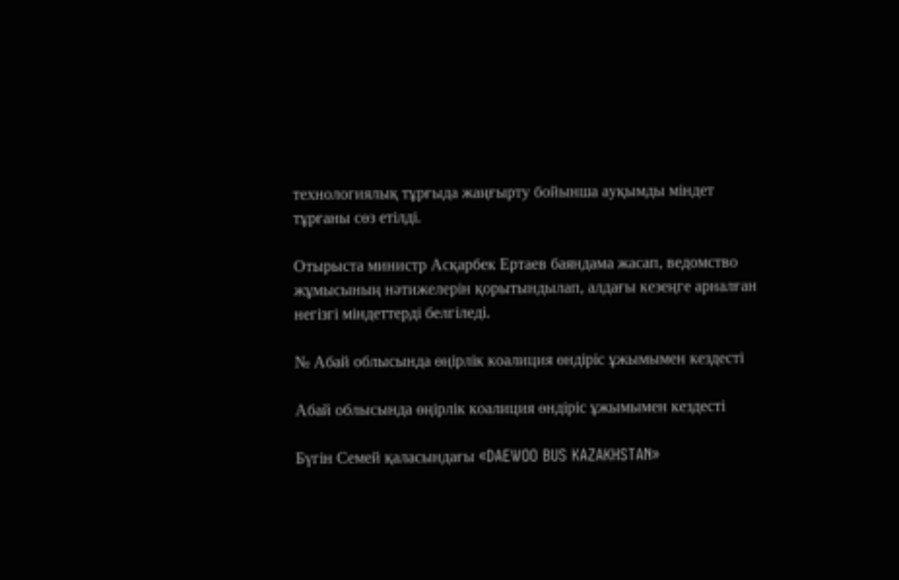технологиялық тұрғыда жаңғырту бойынша ауқымды міндет тұрғаны сөз етілді.

Отырыста министр Асқарбек Ертаев баяндама жасап, ведомство жұмысының нәтижелерін қорытындылап, алдағы кезеңге арналған негізгі міндеттерді белгіледі.

№ Абай облысында өңірлік коалиция өндіріс ұжымымен кездесті

Абай облысында өңірлік коалиция өндіріс ұжымымен кездесті

Бүгін Семей қаласындағы «DAEWOO BUS KAZAKHSTAN»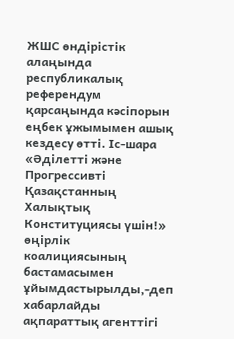ЖШС өндірістік алаңында республикалық референдум қарсаңында кәсіпорын еңбек ұжымымен ашық кездесу өтті. Іс-шара «Әділетті және Прогрессивті Қазақстанның Халықтық Конституциясы үшін!» өңірлік коалициясының бастамасымен ұйымдастырылды,-деп хабарлайды ақпараттық агенттігі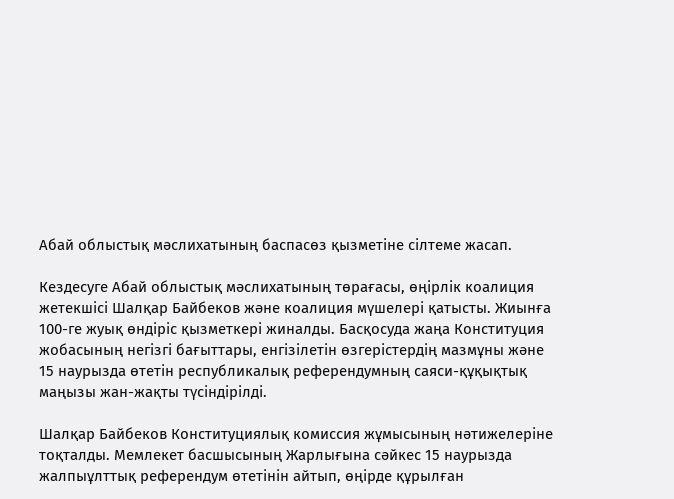Абай облыстық мәслихатының баспасөз қызметіне сілтеме жасап.

Кездесуге Абай облыстық мәслихатының төрағасы, өңірлік коалиция жетекшісі Шалқар Байбеков және коалиция мүшелері қатысты. Жиынға 100-ге жуық өндіріс қызметкері жиналды. Басқосуда жаңа Конституция жобасының негізгі бағыттары, енгізілетін өзгерістердің мазмұны және 15 наурызда өтетін республикалық референдумның саяси-құқықтық маңызы жан-жақты түсіндірілді.

Шалқар Байбеков Конституциялық комиссия жұмысының нәтижелеріне тоқталды. Мемлекет басшысының Жарлығына сәйкес 15 наурызда жалпыұлттық референдум өтетінін айтып, өңірде құрылған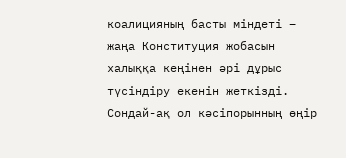коалицияның басты міндеті – жаңа Конституция жобасын халыққа кеңінен әрі дұрыс түсіндіру екенін жеткізді. Сондай-ақ ол кәсіпорынның өңір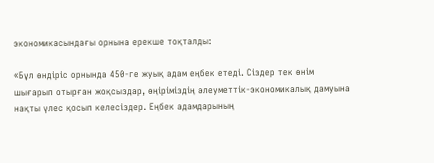экономикасындағы орнына ерекше тоқталды:

«Бұл өндіріс орнында 450-ге жуық адам еңбек етеді. Сіздер тек өнім шығарып отырған жоқсыздар, өңіріміздің әлеуметтік-экономикалық дамуына нақты үлес қосып келесіздер. Еңбек адамдарының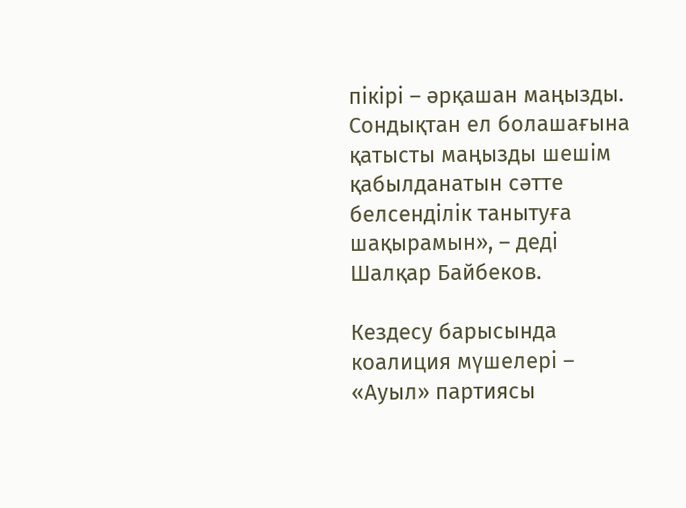пікірі – әрқашан маңызды. Сондықтан ел болашағына қатысты маңызды шешім қабылданатын сәтте белсенділік танытуға шақырамын», – деді Шалқар Байбеков.

Кездесу барысында коалиция мүшелері – «Ауыл» партиясы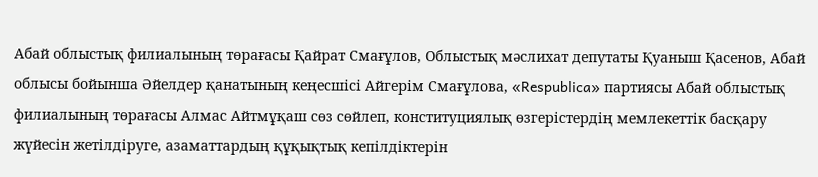Абай облыстық филиалының төрағасы Қайрат Смағұлов, Облыстық мәслихат депутаты Қуаныш Қасенов, Абай облысы бойынша Әйелдер қанатының кеңесшісі Айгерім Смағұлова, «Respublica» партиясы Абай облыстық филиалының төрағасы Алмас Айтмұқаш сөз сөйлеп, конституциялық өзгерістердің мемлекеттік басқару жүйесін жетілдіруге, азаматтардың құқықтық кепілдіктерін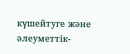күшейтуге және әлеуметтік-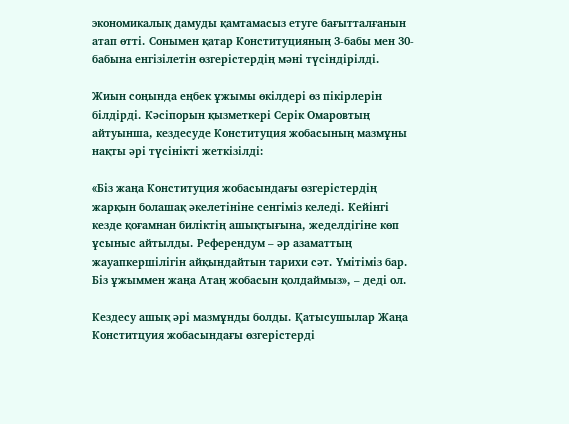экономикалық дамуды қамтамасыз етуге бағытталғанын атап өтті. Сонымен қатар Конституцияның 3-бабы мен 30-бабына енгізілетін өзгерістердің мәні түсіндірілді.

Жиын соңында еңбек ұжымы өкілдері өз пікірлерін білдірді. Кәсіпорын қызметкері Серік Омаровтың айтуынша, кездесуде Конституция жобасының мазмұны нақты әрі түсінікті жеткізілді:

«Біз жаңа Конституция жобасындағы өзгерістердің жарқын болашақ әкелетініне сенгіміз келеді. Кейінгі кезде қоғамнан биліктің ашықтығына, жеделдігіне көп ұсыныс айтылды. Референдум – әр азаматтың жауапкершілігін айқындайтын тарихи сәт. Үмітіміз бар. Біз ұжыммен жаңа Атаң жобасын қолдаймыз», – деді ол.

Кездесу ашық әрі мазмұнды болды. Қатысушылар Жаңа Конститцуия жобасындағы өзгерістерді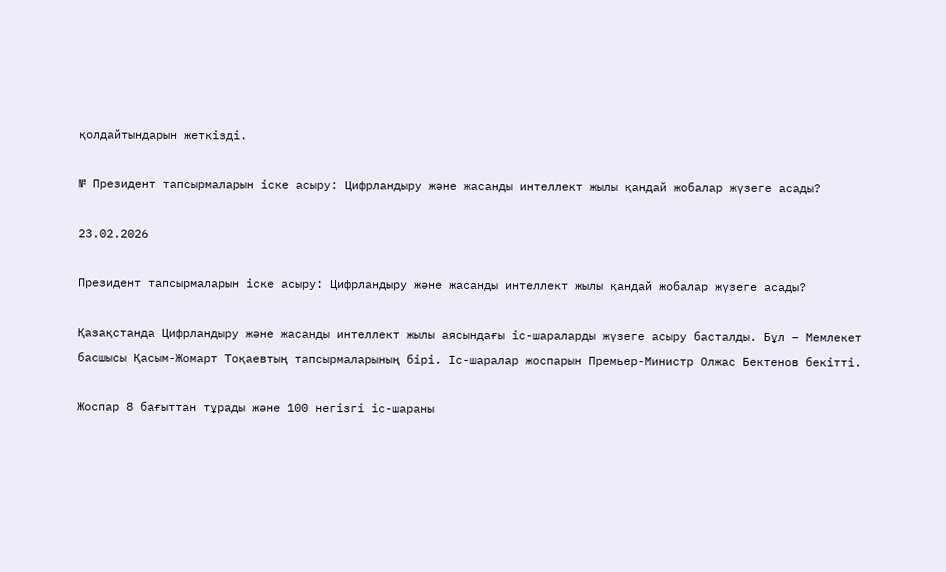қолдайтындарын жеткізді.

№ Президент тапсырмаларын іске асыру: Цифрландыру және жасанды интеллект жылы қандай жобалар жүзеге асады?

23.02.2026

Президент тапсырмаларын іске асыру: Цифрландыру және жасанды интеллект жылы қандай жобалар жүзеге асады?

Қазақстанда Цифрландыру және жасанды интеллект жылы аясындағы іс-шараларды жүзеге асыру басталды. Бұл – Мемлекет басшысы Қасым-Жомарт Тоқаевтың тапсырмаларының бірі. Іс-шаралар жоспарын Премьер-Министр Олжас Бектенов бекітті.

Жоспар 8 бағыттан тұрады және 100 негізгі іс-шараны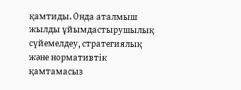қамтиды. Онда аталмыш жылды ұйымдастырушылық сүйемелдеу, стратегиялық және нормативтік қамтамасыз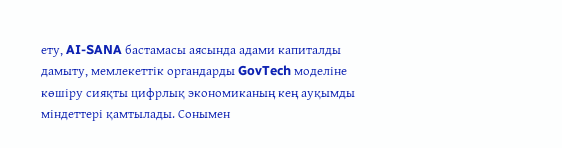ету, AI-SANA бастамасы аясында адами капиталды дамыту, мемлекеттік органдарды GovTech моделіне көшіру сияқты цифрлық экономиканың кең ауқымды міндеттері қамтылады. Сонымен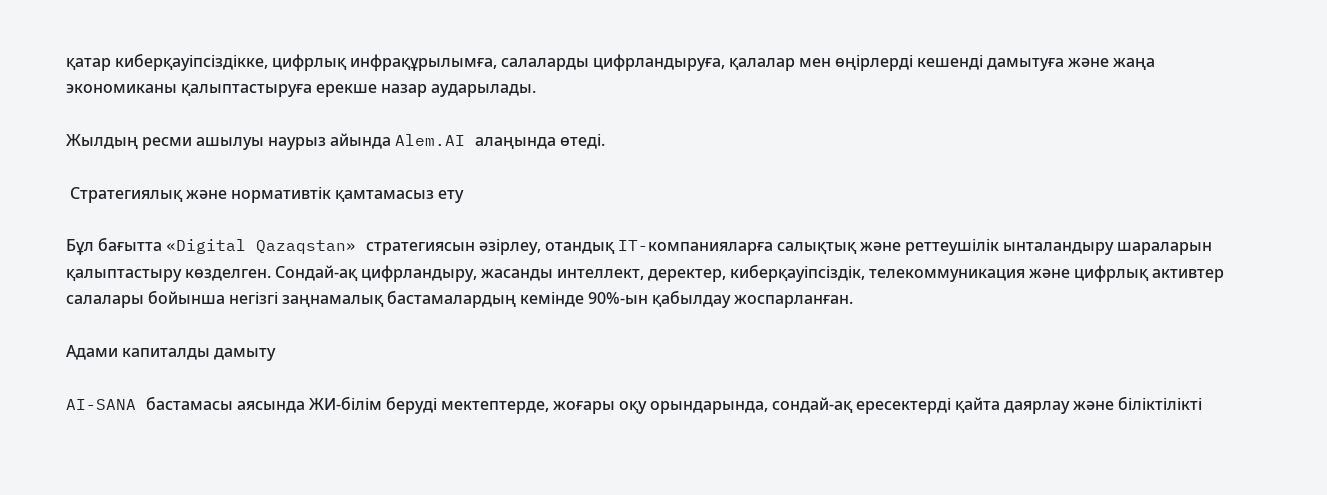қатар киберқауіпсіздікке, цифрлық инфрақұрылымға, салаларды цифрландыруға, қалалар мен өңірлерді кешенді дамытуға және жаңа экономиканы қалыптастыруға ерекше назар аударылады.

Жылдың ресми ашылуы наурыз айында Alem.AI алаңында өтеді.

 Стратегиялық және нормативтік қамтамасыз ету

Бұл бағытта «Digital Qazaqstan» стратегиясын әзірлеу, отандық IT-компанияларға салықтық және реттеушілік ынталандыру шараларын қалыптастыру көзделген. Сондай-ақ цифрландыру, жасанды интеллект, деректер, киберқауіпсіздік, телекоммуникация және цифрлық активтер салалары бойынша негізгі заңнамалық бастамалардың кемінде 90%-ын қабылдау жоспарланған.

Адами капиталды дамыту

AI-SANA бастамасы аясында ЖИ-білім беруді мектептерде, жоғары оқу орындарында, сондай-ақ ересектерді қайта даярлау және біліктілікті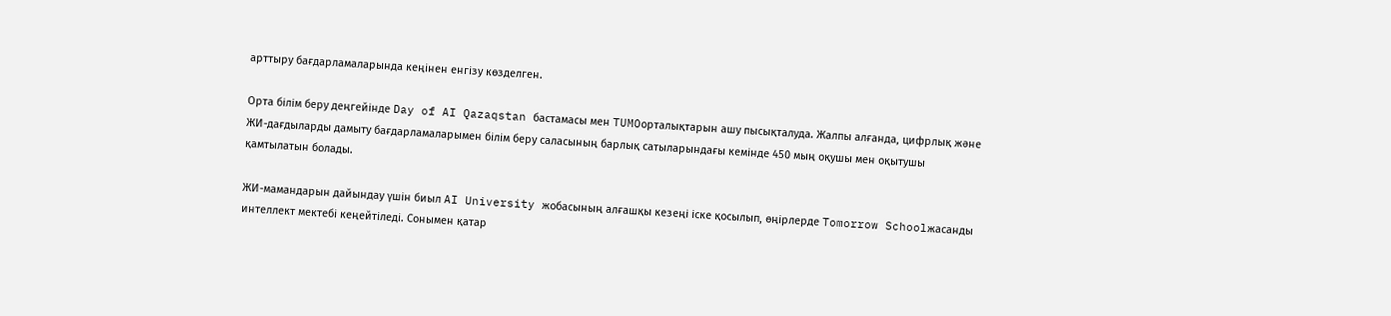арттыру бағдарламаларында кеңінен енгізу көзделген.

Орта білім беру деңгейінде Day of AI Qazaqstan бастамасы мен TUMOорталықтарын ашу пысықталуда. Жалпы алғанда, цифрлық және ЖИ-дағдыларды дамыту бағдарламаларымен білім беру саласының барлық сатыларындағы кемінде 450 мың оқушы мен оқытушы қамтылатын болады.

ЖИ-мамандарын дайындау үшін биыл AI University жобасының алғашқы кезеңі іске қосылып, өңірлерде Tomorrow Schoolжасанды интеллект мектебі кеңейтіледі. Сонымен қатар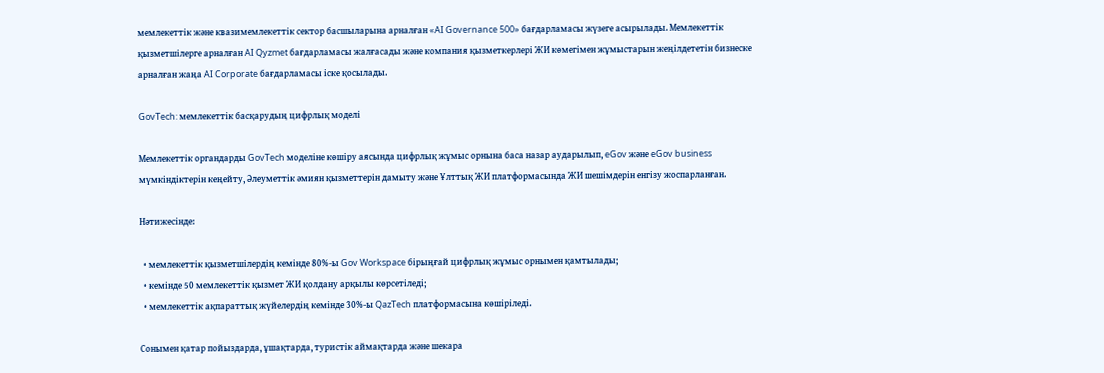мемлекеттік және квазимемлекеттік сектор басшыларына арналған «AI Governance 500» бағдарламасы жүзеге асырылады. Мемлекеттік қызметшілерге арналған AI Qyzmet бағдарламасы жалғасады және компания қызметкерлері ЖИ көмегімен жұмыстарын жеңілдететін бизнеске арналған жаңа AI Corporate бағдарламасы іске қосылады.

GovTech: мемлекеттік басқарудың цифрлық моделі

Мемлекеттік органдарды GovTech моделіне көшіру аясында цифрлық жұмыс орнына баса назар аударылып, eGov және eGov business мүмкіндіктерін кеңейту, Әлеуметтік әмиян қызметтерін дамыту және Ұлттық ЖИ платформасында ЖИ шешімдерін енгізу жоспарланған.

Нәтижесінде:

  • мемлекеттік қызметшілердің кемінде 80%-ы Gov Workspace бірыңғай цифрлық жұмыс орнымен қамтылады;
  • кемінде 50 мемлекеттік қызмет ЖИ қолдану арқылы көрсетіледі;
  • мемлекеттік ақпараттық жүйелердің кемінде 30%-ы QazTech платформасына көшіріледі.

Сонымен қатар пойыздарда, ұшақтарда, туристік аймақтарда және шекара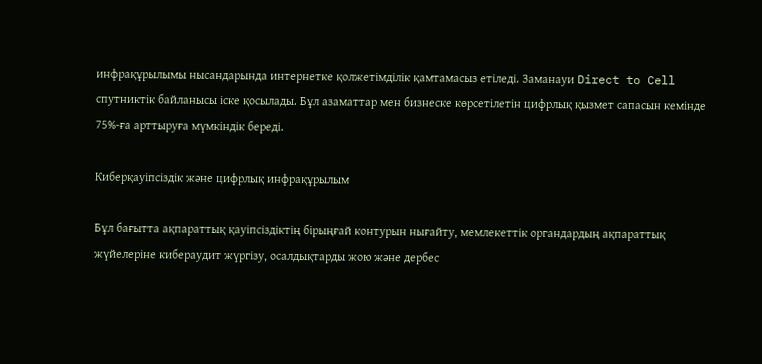инфрақұрылымы нысандарында интернетке қолжетімділік қамтамасыз етіледі. Заманауи Direct to Cell спутниктік байланысы іске қосылады. Бұл азаматтар мен бизнеске көрсетілетін цифрлық қызмет сапасын кемінде 75%-ға арттыруға мүмкіндік береді.

Киберқауіпсіздік және цифрлық инфрақұрылым

Бұл бағытта ақпараттық қауіпсіздіктің бірыңғай контурын нығайту, мемлекеттік органдардың ақпараттық жүйелеріне кибераудит жүргізу, осалдықтарды жою және дербес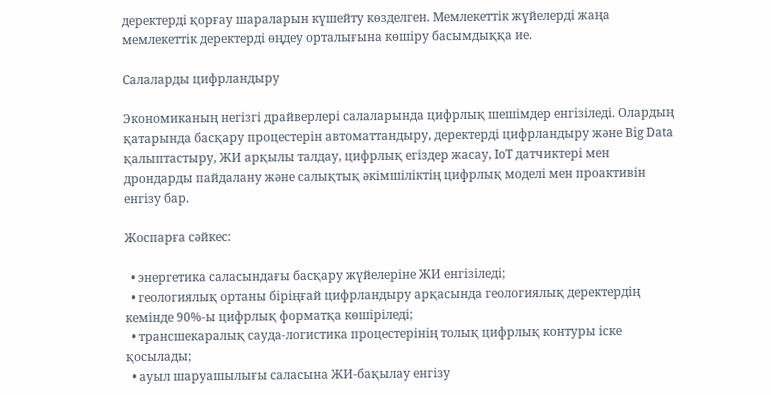деректерді қорғау шараларын күшейту көзделген. Мемлекеттік жүйелерді жаңа мемлекеттік деректерді өңдеу орталығына көшіру басымдыққа ие.

Салаларды цифрландыру

Экономиканың негізгі драйверлері салаларында цифрлық шешімдер енгізіледі. Олардың қатарында басқару процестерін автоматтандыру, деректерді цифрландыру және Big Data қалыптастыру, ЖИ арқылы талдау, цифрлық егіздер жасау, IoT датчиктері мен дрондарды пайдалану және салықтық әкімшіліктің цифрлық моделі мен проактивін енгізу бар.

Жоспарға сәйкес:

  • энергетика саласындағы басқару жүйелеріне ЖИ енгізіледі;
  • геологиялық ортаны біріңғай цифрландыру арқасында геологиялық деректердің кемінде 90%-ы цифрлық форматқа көшіріледі;
  • трансшекаралық сауда-логистика процестерінің толық цифрлық контуры іске қосылады;
  • ауыл шаруашылығы саласына ЖИ-бақылау енгізу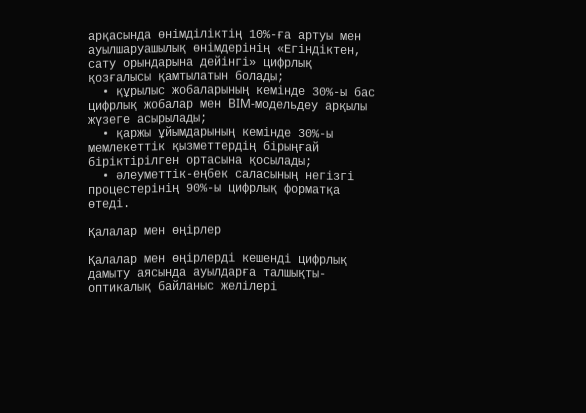арқасында өнімділіктің 10%-ға артуы мен ауылшаруашылық өнімдерінің «Егіндіктен, сату орындарына дейінгі» цифрлық қозғалысы қамтылатын болады;
  • құрылыс жобаларының кемінде 30%-ы бас цифрлық жобалар мен BIM-модельдеу арқылы жүзеге асырылады;
  • қаржы ұйымдарының кемінде 30%-ы мемлекеттік қызметтердің бірыңғай біріктірілген ортасына қосылады;
  • әлеуметтік-еңбек саласының негізгі процестерінің 90%-ы цифрлық форматқа өтеді.

Қалалар мен өңірлер

Қалалар мен өңірлерді кешенді цифрлық дамыту аясында ауылдарға талшықты-оптикалық байланыс желілері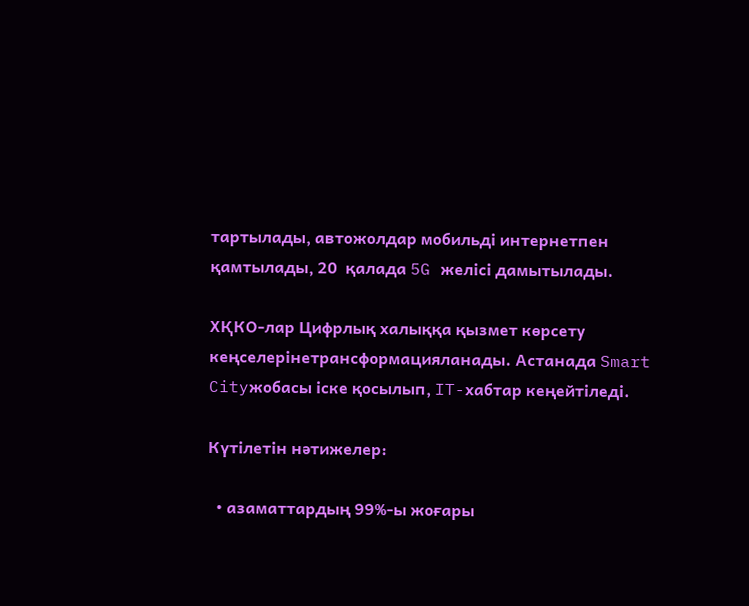тартылады, автожолдар мобильді интернетпен қамтылады, 20  қалада 5G желісі дамытылады.

ХҚКО-лар Цифрлық халыққа қызмет көрсету кеңселерінетрансформацияланады. Астанада Smart Cityжобасы іске қосылып, IT-хабтар кеңейтіледі.

Күтілетін нәтижелер:

  • азаматтардың 99%-ы жоғары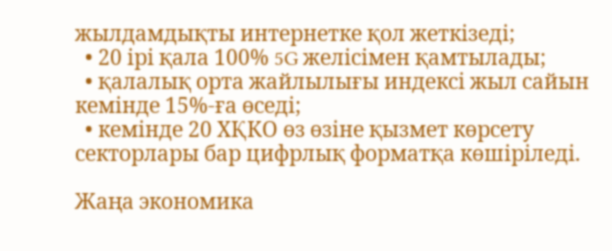жылдамдықты интернетке қол жеткізеді;
  • 20 ірі қала 100% 5G желісімен қамтылады;
  • қалалық орта жайлылығы индексі жыл сайын кемінде 15%-ға өседі;
  • кемінде 20 ХҚКО өз өзіне қызмет көрсету секторлары бар цифрлық форматқа көшіріледі.

Жаңа экономика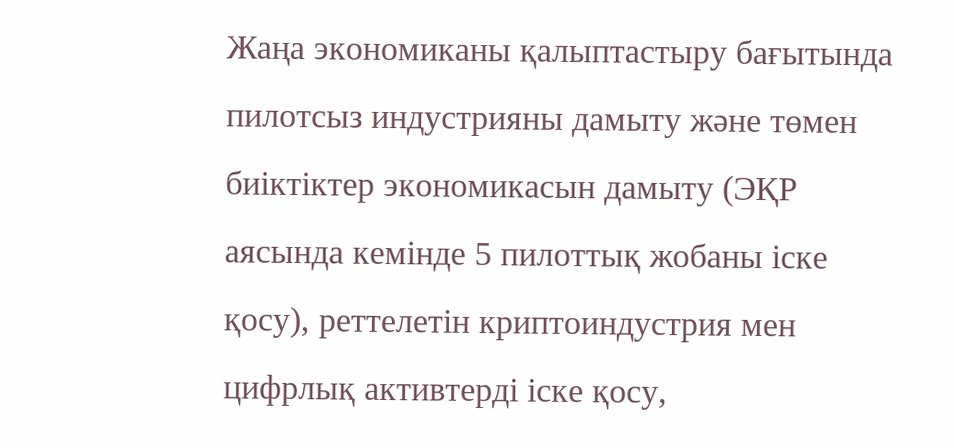Жаңа экономиканы қалыптастыру бағытында пилотсыз индустрияны дамыту және төмен биіктіктер экономикасын дамыту (ЭҚР аясында кемінде 5 пилоттық жобаны іске қосу), реттелетін криптоиндустрия мен цифрлық активтерді іске қосу,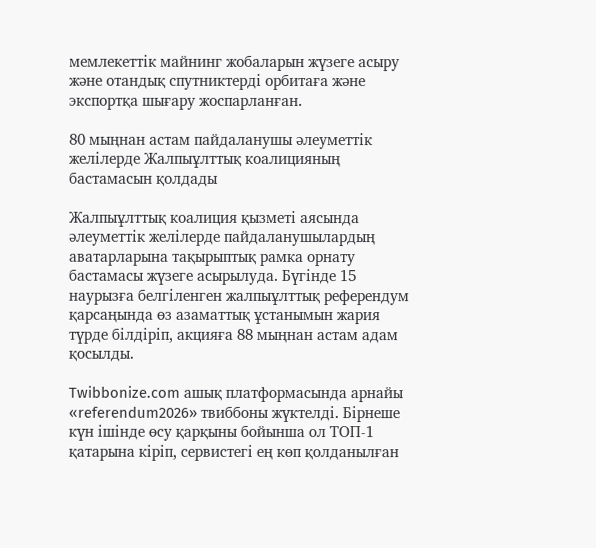мемлекеттік майнинг жобаларын жүзеге асыру және отандық спутниктерді орбитаға және экспортқа шығару жоспарланған.

80 мыңнан астам пайдаланушы әлеуметтік желілерде Жалпыұлттық коалицияның бастамасын қолдады

Жалпыұлттық коалиция қызметі аясында әлеуметтік желілерде пайдаланушылардың аватарларына тақырыптық рамка орнату бастамасы жүзеге асырылуда. Бүгінде 15 наурызға белгіленген жалпыұлттық референдум қарсаңында өз азаматтық ұстанымын жария түрде білдіріп, акцияға 88 мыңнан астам адам қосылды.

Twibbonize.com ашық платформасында арнайы «referendum2026» твиббоны жүктелді. Бірнеше күн ішінде өсу қарқыны бойынша ол ТОП-1 қатарына кіріп, сервистегі ең көп қолданылған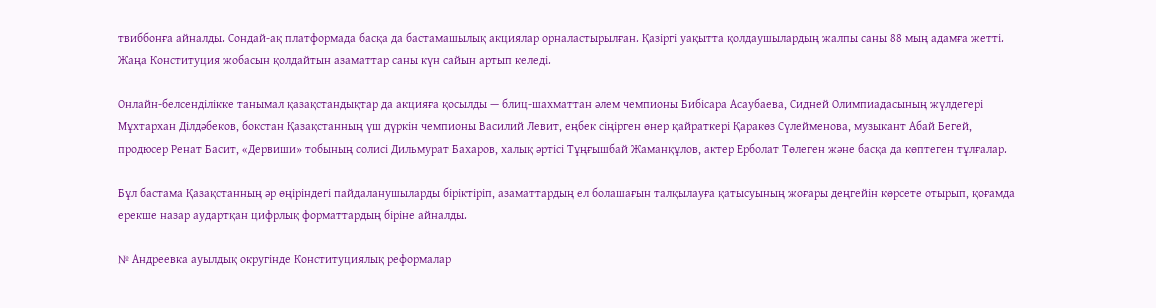твиббонға айналды. Сондай-ақ платформада басқа да бастамашылық акциялар орналастырылған. Қазіргі уақытта қолдаушылардың жалпы саны 88 мың адамға жетті. Жаңа Конституция жобасын қолдайтын азаматтар саны күн сайын артып келеді.

Онлайн-белсенділікке танымал қазақстандықтар да акцияға қосылды — блиц-шахматтан әлем чемпионы Бибісара Асаубаева, Сидней Олимпиадасының жүлдегері Мұхтархан Ділдәбеков, бокстан Қазақстанның үш дүркін чемпионы Василий Левит, еңбек сіңірген өнер қайраткері Қаракөз Сүлейменова, музыкант Абай Бегей, продюсер Ренат Басит, «Дервиши» тобының солисі Дильмурат Бахаров, халық әртісі Тұңғышбай Жаманқұлов, актер Ерболат Төлеген және басқа да көптеген тұлғалар.

Бұл бастама Қазақстанның әр өңіріндегі пайдаланушыларды біріктіріп, азаматтардың ел болашағын талқылауға қатысуының жоғары деңгейін көрсете отырып, қоғамда ерекше назар аудартқан цифрлық форматтардың біріне айналды.

№ Андреевка ауылдық округінде Конституциялық реформалар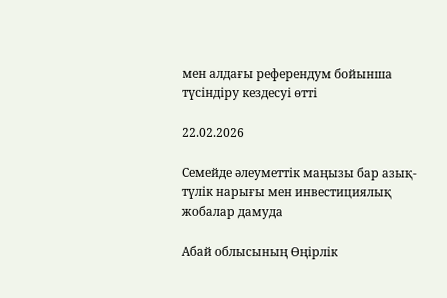мен алдағы референдум бойынша түсіндіру кездесуі өтті

22.02.2026

Семейде әлеуметтік маңызы бар азық-түлік нарығы мен инвестициялық жобалар дамуда

Абай облысының Өңірлік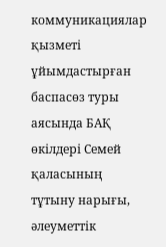коммуникациялар қызметі ұйымдастырған баспасөз туры аясында БАҚ өкілдері Семей қаласының тұтыну нарығы, әлеуметтік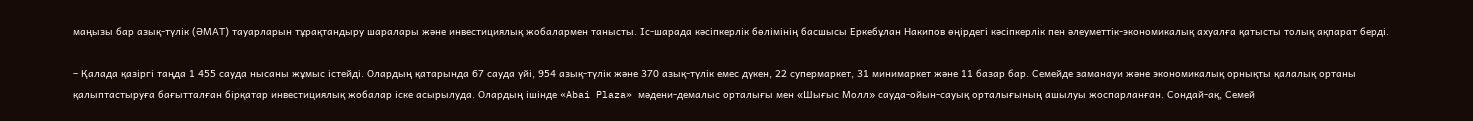маңызы бар азық-түлік (ӘМАТ) тауарларын тұрақтандыру шаралары және инвестициялық жобалармен танысты. Іс-шарада кәсіпкерлік бөлімінің басшысы Еркебұлан Накипов өңірдегі кәсіпкерлік пен әлеуметтік-экономикалық ахуалға қатысты толық ақпарат берді.

– Қалада қазіргі таңда 1 455 сауда нысаны жұмыс істейді. Олардың қатарында 67 сауда үйі, 954 азық-түлік және 370 азық-түлік емес дүкен, 22 супермаркет, 31 минимаркет және 11 базар бар. Семейде заманауи және экономикалық орнықты қалалық ортаны қалыптастыруға бағытталған бірқатар инвестициялық жобалар іске асырылуда. Олардың ішінде «Abai Plaza» мәдени-демалыс орталығы мен «Шығыс Молл» сауда-ойын-сауық орталығының ашылуы жоспарланған. Сондай-ақ, Семей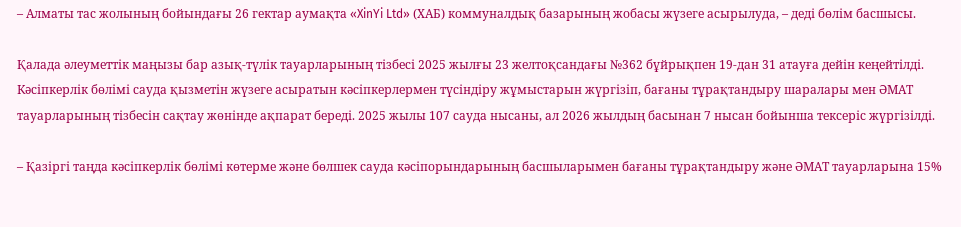– Алматы тас жолының бойындағы 26 гектар аумақта «XinYi Ltd» (ХАБ) коммуналдық базарының жобасы жүзеге асырылуда, – деді бөлім басшысы.

Қалада әлеуметтік маңызы бар азық-түлік тауарларының тізбесі 2025 жылғы 23 желтоқсандағы №362 бұйрықпен 19-дан 31 атауға дейін кеңейтілді. Кәсіпкерлік бөлімі сауда қызметін жүзеге асыратын кәсіпкерлермен түсіндіру жұмыстарын жүргізіп, бағаны тұрақтандыру шаралары мен ӘМАТ тауарларының тізбесін сақтау жөнінде ақпарат береді. 2025 жылы 107 сауда нысаны, ал 2026 жылдың басынан 7 нысан бойынша тексеріс жүргізілді.

– Қазіргі таңда кәсіпкерлік бөлімі көтерме және бөлшек сауда кәсіпорындарының басшыларымен бағаны тұрақтандыру және ӘМАТ тауарларына 15%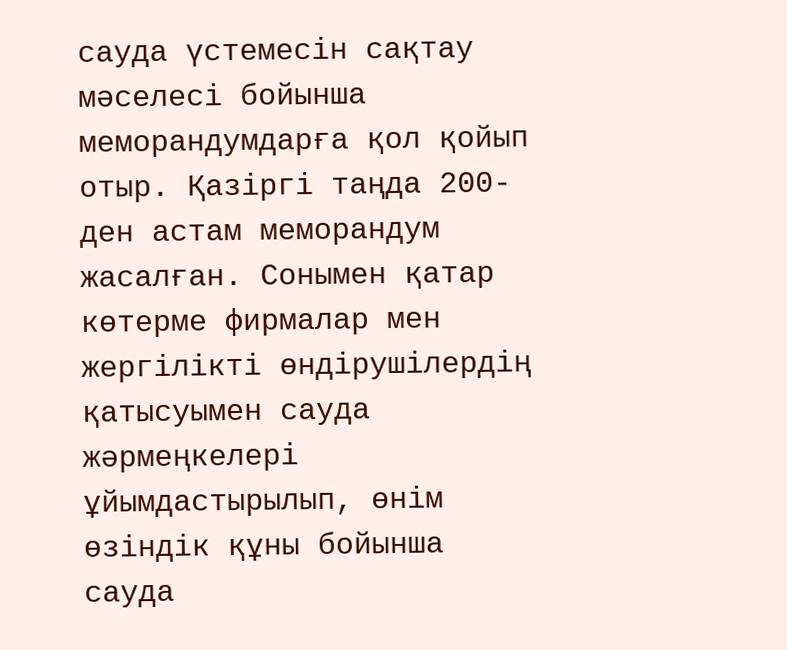сауда үстемесін сақтау мәселесі бойынша меморандумдарға қол қойып отыр. Қазіргі таңда 200-ден астам меморандум жасалған. Сонымен қатар көтерме фирмалар мен жергілікті өндірушілердің қатысуымен сауда жәрмеңкелері ұйымдастырылып, өнім өзіндік құны бойынша сауда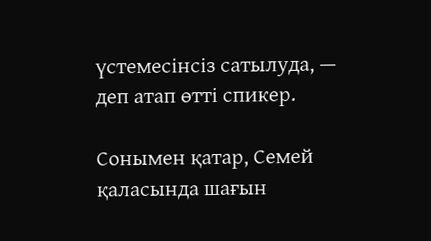үстемесінсіз сатылуда, — деп атап өтті спикер.

Сонымен қатар, Семей қаласында шағын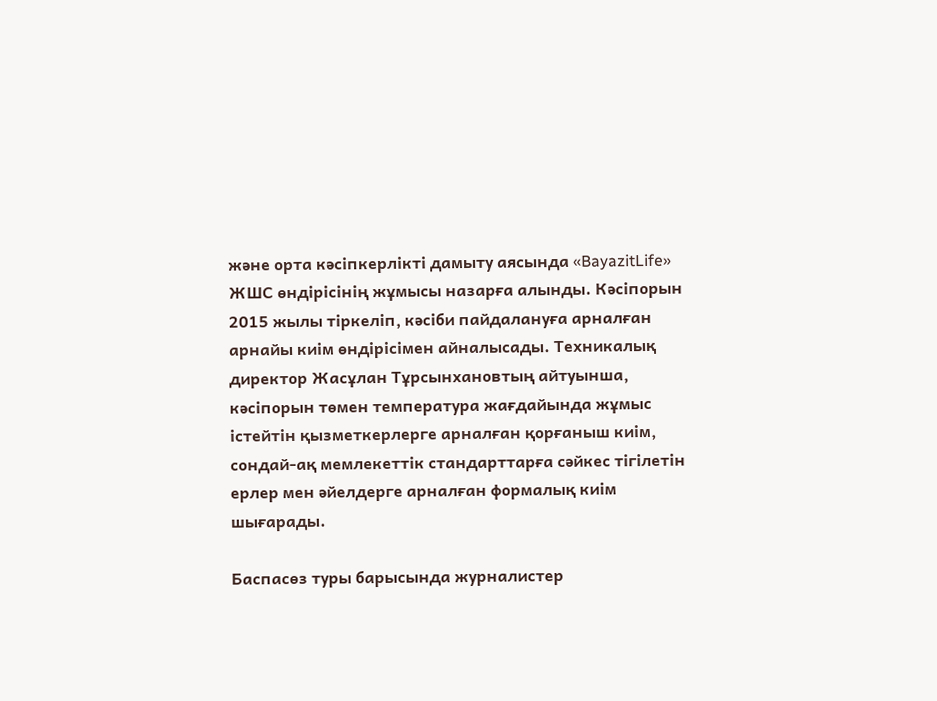және орта кәсіпкерлікті дамыту аясында «BayazitLife» ЖШС өндірісінің жұмысы назарға алынды. Кәсіпорын 2015 жылы тіркеліп, кәсіби пайдалануға арналған арнайы киім өндірісімен айналысады. Техникалық директор Жасұлан Тұрсынхановтың айтуынша, кәсіпорын төмен температура жағдайында жұмыс істейтін қызметкерлерге арналған қорғаныш киім, сондай-ақ мемлекеттік стандарттарға сәйкес тігілетін ерлер мен әйелдерге арналған формалық киім шығарады.

Баспасөз туры барысында журналистер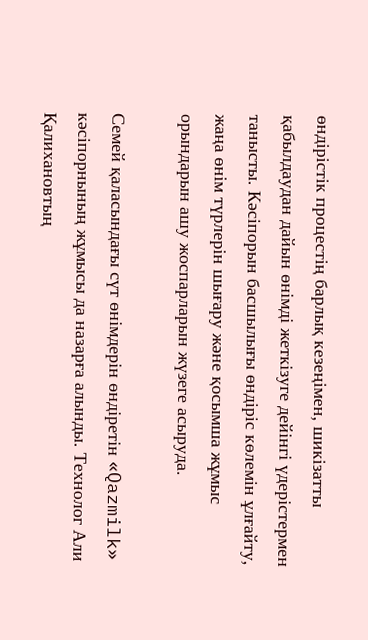өндірістік процестің барлық кезеңімен, шикізатты қабылдаудан дайын өнімді жеткізуге дейінгі үдерістермен танысты. Кәсіпорын басшылығы өндіріс көлемін ұлғайту, жаңа өнім түрлерін шығару және қосымша жұмыс орындарын ашу жоспарларын жүзеге асыруда.

Семей қаласындағы сүт өнімдерін өндіретін «Qazmilk» кәсіпорнының жұмысы да назарға алынды. Технолог Али Қалихановтың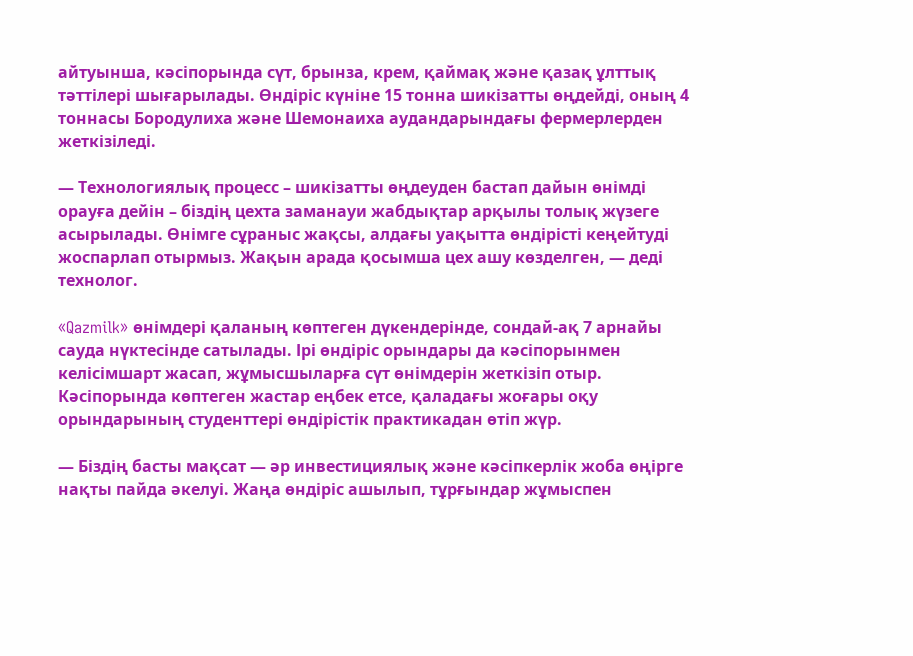айтуынша, кәсіпорында сүт, брынза, крем, қаймақ және қазақ ұлттық тәттілері шығарылады. Өндіріс күніне 15 тонна шикізатты өңдейді, оның 4 тоннасы Бородулиха және Шемонаиха аудандарындағы фермерлерден жеткізіледі.

— Технологиялық процесс – шикізатты өңдеуден бастап дайын өнімді орауға дейін – біздің цехта заманауи жабдықтар арқылы толық жүзеге асырылады. Өнімге сұраныс жақсы, алдағы уақытта өндірісті кеңейтуді жоспарлап отырмыз. Жақын арада қосымша цех ашу көзделген, — деді технолог.

«Qazmilk» өнімдері қаланың көптеген дүкендерінде, сондай-ақ 7 арнайы сауда нүктесінде сатылады. Ірі өндіріс орындары да кәсіпорынмен келісімшарт жасап, жұмысшыларға сүт өнімдерін жеткізіп отыр. Кәсіпорында көптеген жастар еңбек етсе, қаладағы жоғары оқу орындарының студенттері өндірістік практикадан өтіп жүр.

— Біздің басты мақсат — әр инвестициялық және кәсіпкерлік жоба өңірге нақты пайда әкелуі. Жаңа өндіріс ашылып, тұрғындар жұмыспен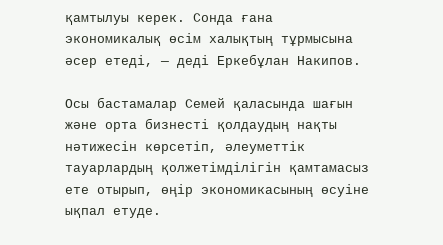қамтылуы керек. Сонда ғана экономикалық өсім халықтың тұрмысына әсер етеді, — деді Еркебұлан Накипов.

Осы бастамалар Семей қаласында шағын және орта бизнесті қолдаудың нақты нәтижесін көрсетіп, әлеуметтік тауарлардың қолжетімділігін қамтамасыз ете отырып, өңір экономикасының өсуіне ықпал етуде.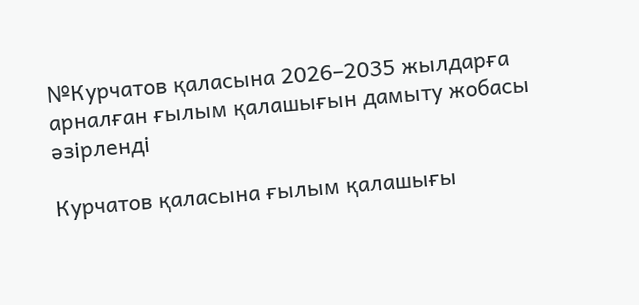№Курчатов қаласына 2026–2035 жылдарға арналған ғылым қалашығын дамыту жобасы әзірленді

Курчатов қаласына ғылым қалашығы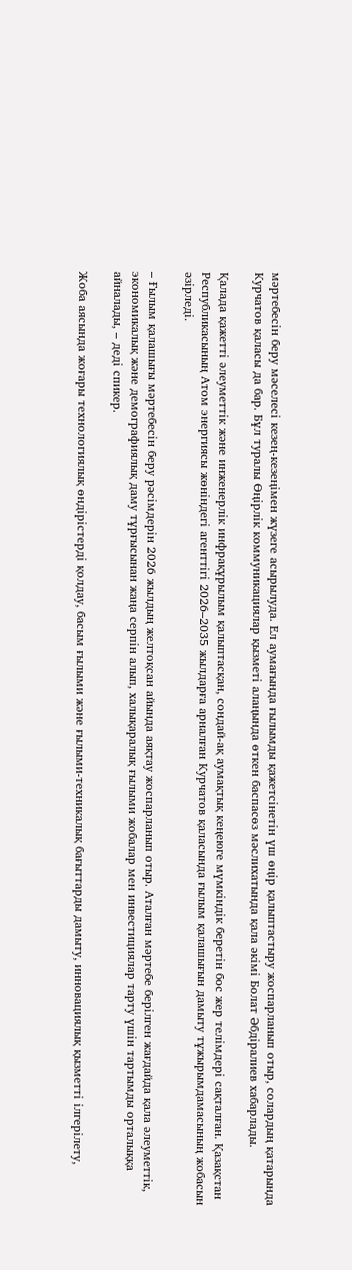мәртебесін беру мәселесі кезең-кезеңімен жүзеге асырылуда. Ел аумағында ғылымды қажетсінетін үш өңір қалыптастыру жоспарланып отыр, солардың қатарында Курчатов қаласы да бар. Бұл туралы Өңірлік коммуникациялар қызметі алаңында өткен баспасөз мәслихатында қала әкімі Болат Әбдіралиев хабарлады.

Қалада қажетті әлеуметтік және инженерлік инфрақұрылым қалыптасқан, сондай-ақ аумақтық кеңеюге мүмкіндік беретін бос жер телімдері сақталған. Қазақстан Республикасының Атом энергиясы жөніндегі агенттігі 2026–2035 жылдарға арналған Курчатов қаласында ғылым қалашығын дамыту тұжырымдамасының жобасын әзірледі.

– Ғылым қалашығы мәртебесін беру рәсімдерін 2026 жылдың желтоқсан айында аяқтау жоспарланып отыр. Аталған мәртебе берілген жағдайда қала әлеуметтік, экономикалық және демографиялық даму тұрғысынан жаңа серпін алып, халықаралық ғылыми жобалар мен инвестициялар тарту үшін тартымды орталыққа айналады, – деді спикер.

Жоба аясында жоғары технологиялық өндірістерді қолдау, басым ғылыми және ғылыми-техникалық бағыттарды дамыту, инновациялық қызметті ілгерілету,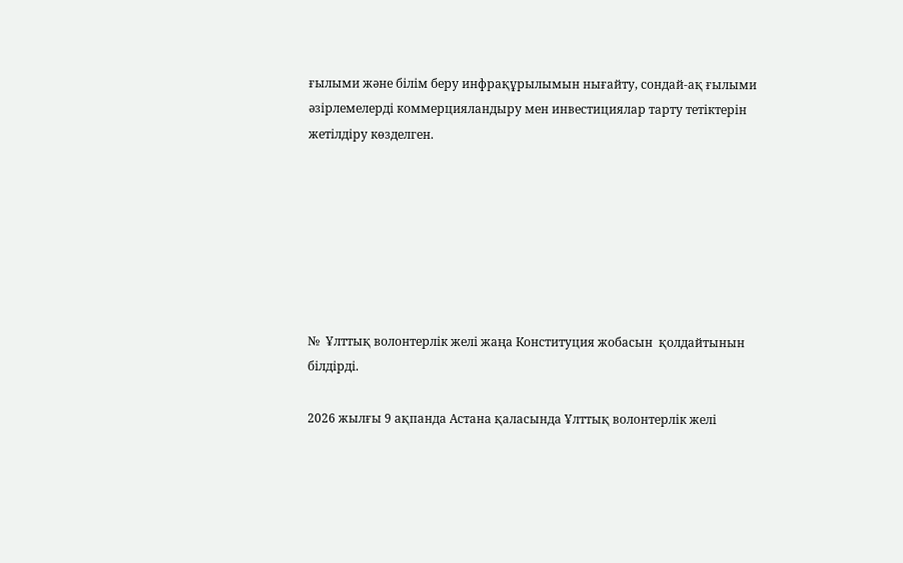ғылыми және білім беру инфрақұрылымын нығайту, сондай-ақ ғылыми әзірлемелерді коммерцияландыру мен инвестициялар тарту тетіктерін жетілдіру көзделген.







№  Ұлттық волонтерлік желі жаңа Конституция жобасын  қолдайтынын білдірді.

2026 жылғы 9 ақпанда Астана қаласында Ұлттық волонтерлік желі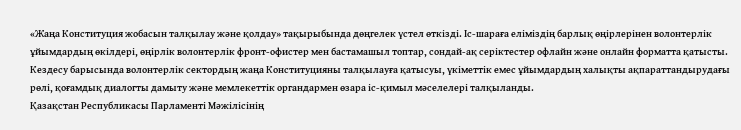«Жаңа Конституция жобасын талқылау және қолдау» тақырыбында дөңгелек үстел өткізді. Іс-шараға еліміздің барлық өңірлерінен волонтерлік ұйымдардың өкілдері, өңірлік волонтерлік фронт-офистер мен бастамашыл топтар, сондай-ақ серіктестер офлайн және онлайн форматта қатысты.
Кездесу барысында волонтерлік сектордың жаңа Конституцияны талқылауға қатысуы, үкіметтік емес ұйымдардың халықты ақпараттандырудағы рөлі, қоғамдық диалогты дамыту және мемлекеттік органдармен өзара іс-қимыл мәселелері талқыланды.
Қазақстан Республикасы Парламенті Мәжілісінің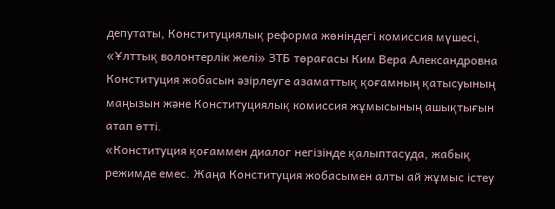депутаты, Конституциялық реформа жөніндегі комиссия мүшесі, «Ұлттық волонтерлік желі» ЗТБ төрағасы Ким Вера Александровна Конституция жобасын әзірлеуге азаматтық қоғамның қатысуының маңызын және Конституциялық комиссия жұмысының ашықтығын атап өтті.
«Конституция қоғаммен диалог негізінде қалыптасуда, жабық режимде емес. Жаңа Конституция жобасымен алты ай жұмыс істеу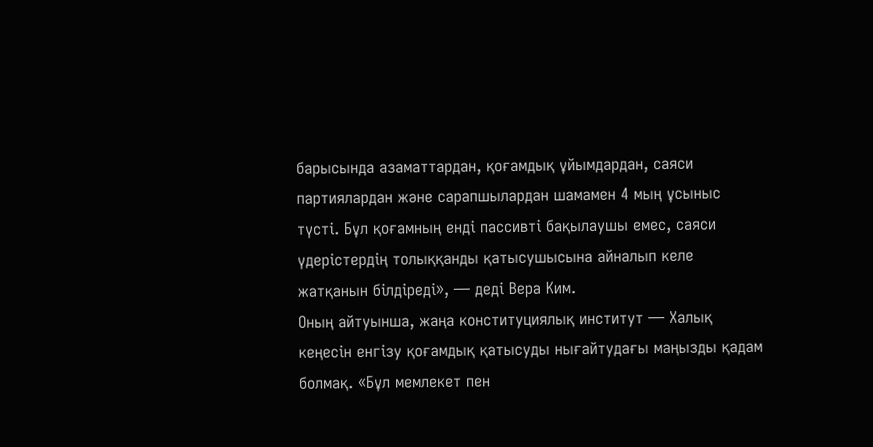барысында азаматтардан, қоғамдық ұйымдардан, саяси партиялардан және сарапшылардан шамамен 4 мың ұсыныс түсті. Бұл қоғамның енді пассивті бақылаушы емес, саяси үдерістердің толыққанды қатысушысына айналып келе жатқанын білдіреді», — деді Вера Ким.
Оның айтуынша, жаңа конституциялық институт — Халық кеңесін енгізу қоғамдық қатысуды нығайтудағы маңызды қадам болмақ. «Бұл мемлекет пен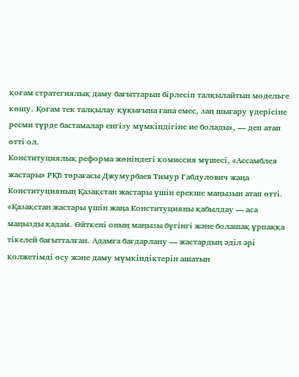қоғам стратегиялық даму бағыттарын бірлесіп талқылайтын модельге көшу. Қоғам тек талқылау құқығына ғана емес, заң шығару үдерісіне ресми түрде бастамалар енгізу мүмкіндігіне ие болады», — деп атап өтті ол.
Конституциялық реформа жөніндегі комиссия мүшесі, «Ассамблея жастары» РҚБ төрағасы Джумурбаев Тимур Габдулович жаңа Конституцияның Қазақстан жастары үшін ерекше маңызын атап өтті.
«Қазақстан жастары үшін жаңа Конституцияны қабылдау — аса маңызды қадам. Өйткені оның маңызы бүгінгі және болашақ ұрпаққа тікелей бағытталған. Адамға бағдарлану — жастардың әділ әрі қолжетімді өсу және даму мүмкіндіктерін ашатын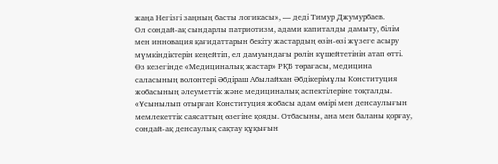жаңа Негізгі заңның басты логикасы», — деді Тимур Джумурбаев.
Ол сондай-ақ сындарлы патриотизм, адами капиталды дамыту, білім мен инновация қағидаттарын бекіту жастардың өзін-өзі жүзеге асыру мүмкіндіктерін кеңейтіп, ел дамуындағы рөлін күшейтетінін атап өтті.
Өз кезегінде «Медициналық жастар» РҚБ төрағасы, медицина саласының волонтері Әбдіраш Абылайхан Әбдікерімұлы Конституция жобасының әлеуметтік және медициналық аспектілеріне тоқталды.
«Ұсынылып отырған Конституция жобасы адам өмірі мен денсаулығын мемлекеттік саясаттың өзегіне қояды. Отбасыны, ана мен баланы қорғау, сондай-ақ денсаулық сақтау құқығын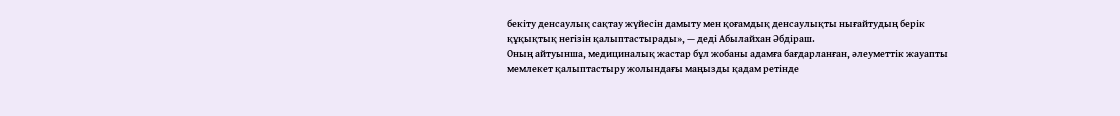бекіту денсаулық сақтау жүйесін дамыту мен қоғамдық денсаулықты нығайтудың берік құқықтық негізін қалыптастырады», — деді Абылайхан Әбдіраш.
Оның айтуынша, медициналық жастар бұл жобаны адамға бағдарланған, әлеуметтік жауапты мемлекет қалыптастыру жолындағы маңызды қадам ретінде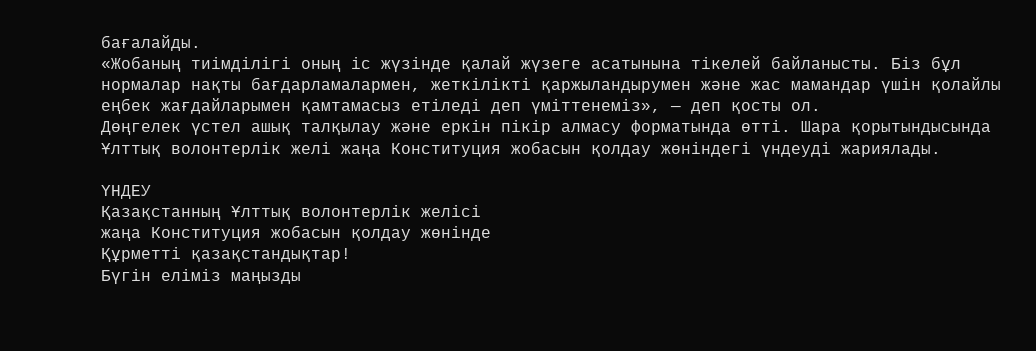бағалайды.
«Жобаның тиімділігі оның іс жүзінде қалай жүзеге асатынына тікелей байланысты. Біз бұл нормалар нақты бағдарламалармен, жеткілікті қаржыландырумен және жас мамандар үшін қолайлы еңбек жағдайларымен қамтамасыз етіледі деп үміттенеміз», — деп қосты ол.
Дөңгелек үстел ашық талқылау және еркін пікір алмасу форматында өтті. Шара қорытындысында Ұлттық волонтерлік желі жаңа Конституция жобасын қолдау жөніндегі үндеуді жариялады.

ҮНДЕУ
Қазақстанның Ұлттық волонтерлік желісі
жаңа Конституция жобасын қолдау жөнінде
Құрметті қазақстандықтар!
Бүгін еліміз маңызды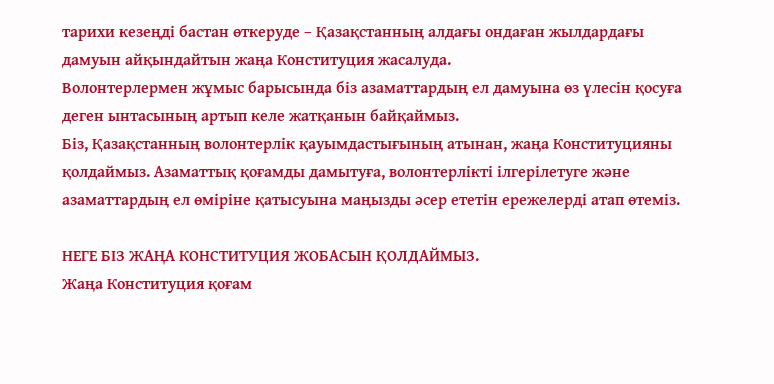тарихи кезеңді бастан өткеруде – Қазақстанның алдағы ондаған жылдардағы дамуын айқындайтын жаңа Конституция жасалуда.
Волонтерлермен жұмыс барысында біз азаматтардың ел дамуына өз үлесін қосуға деген ынтасының артып келе жатқанын байқаймыз.
Біз, Қазақстанның волонтерлік қауымдастығының атынан, жаңа Конституцияны қолдаймыз. Азаматтық қоғамды дамытуға, волонтерлікті ілгерілетуге және азаматтардың ел өміріне қатысуына маңызды әсер ететін ережелерді атап өтеміз.

НЕГЕ БІЗ ЖАҢА КОНСТИТУЦИЯ ЖОБАСЫН ҚОЛДАЙМЫЗ.
Жаңа Конституция қоғам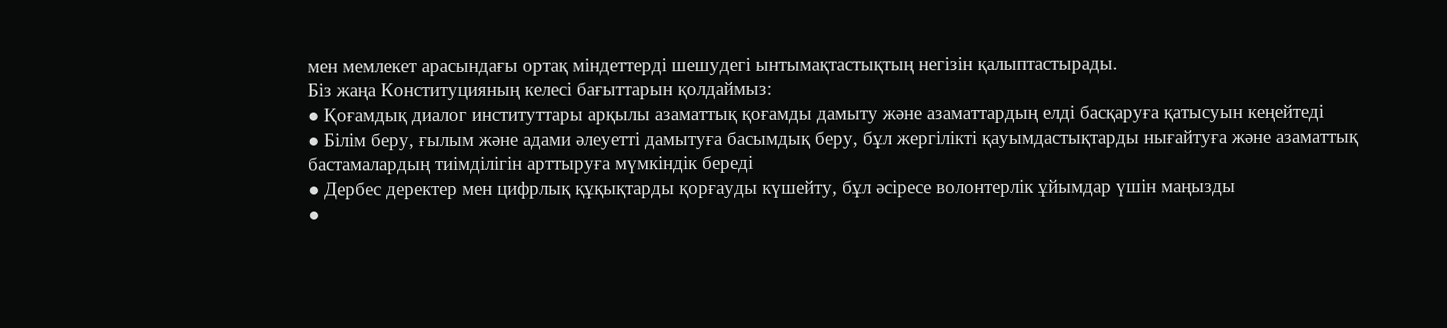мен мемлекет арасындағы ортақ міндеттерді шешудегі ынтымақтастықтың негізін қалыптастырады.
Біз жаңа Конституцияның келесі бағыттарын қолдаймыз:
● Қоғамдық диалог институттары арқылы азаматтық қоғамды дамыту және азаматтардың елді басқаруға қатысуын кеңейтеді
● Білім беру, ғылым және адами әлеуетті дамытуға басымдық беру, бұл жергілікті қауымдастықтарды нығайтуға және азаматтық бастамалардың тиімділігін арттыруға мүмкіндік береді
● Дербес деректер мен цифрлық құқықтарды қорғауды күшейту, бұл әсіресе волонтерлік ұйымдар үшін маңызды
●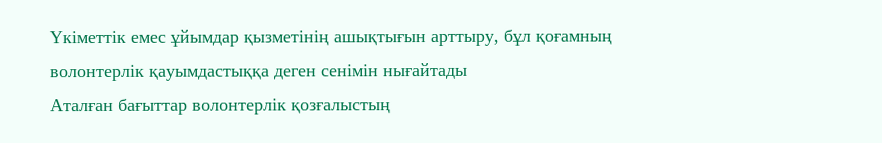Үкіметтік емес ұйымдар қызметінің ашықтығын арттыру, бұл қоғамның волонтерлік қауымдастыққа деген сенімін нығайтады
Аталған бағыттар волонтерлік қозғалыстың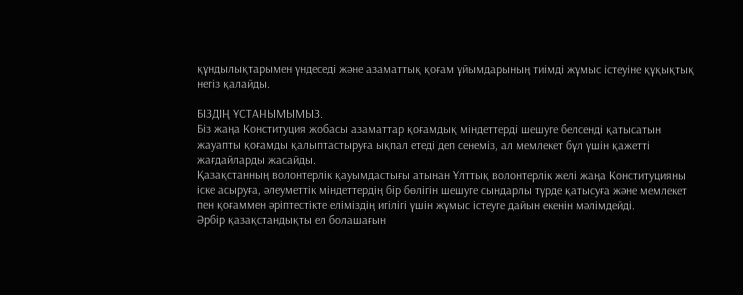құндылықтарымен үндеседі және азаматтық қоғам ұйымдарының тиімді жұмыс істеуіне құқықтық негіз қалайды.

БІЗДІҢ ҰСТАНЫМЫМЫЗ.
Біз жаңа Конституция жобасы азаматтар қоғамдық міндеттерді шешуге белсенді қатысатын жауапты қоғамды қалыптастыруға ықпал етеді деп сенеміз, ал мемлекет бұл үшін қажетті жағдайларды жасайды.
Қазақстанның волонтерлік қауымдастығы атынан Ұлттық волонтерлік желі жаңа Конституцияны іске асыруға, әлеуметтік міндеттердің бір бөлігін шешуге сындарлы түрде қатысуға және мемлекет пен қоғаммен әріптестікте еліміздің игілігі үшін жұмыс істеуге дайын екенін мәлімдейді.
Әрбір қазақстандықты ел болашағын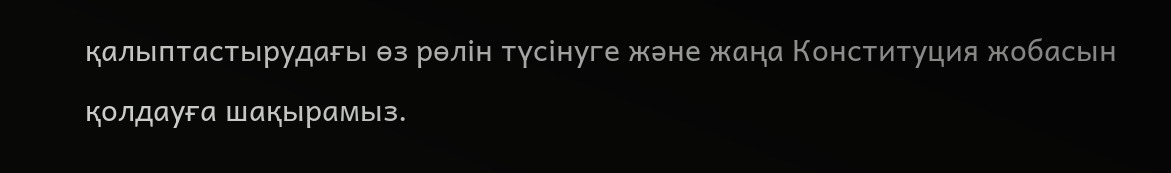қалыптастырудағы өз рөлін түсінуге және жаңа Конституция жобасын қолдауға шақырамыз.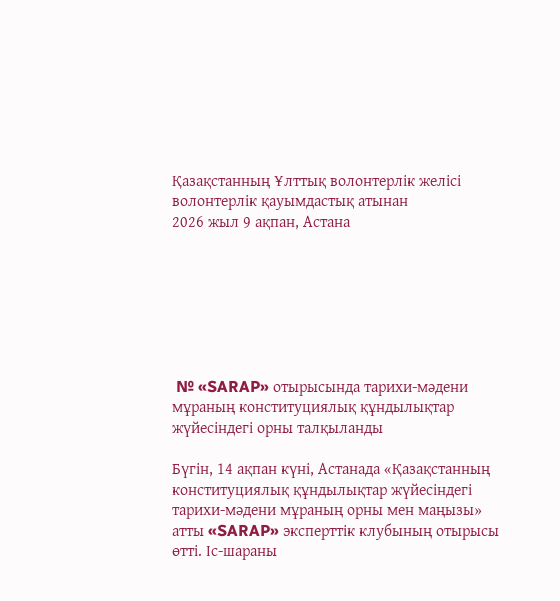Қазақстанның Ұлттық волонтерлік желісі
волонтерлік қауымдастық атынан
2026 жыл 9 ақпан, Астана







 № «SARAP» отырысында тарихи-мәдени мұраның конституциялық құндылықтар жүйесіндегі орны талқыланды

Бүгін, 14 ақпан күні, Астанада «Қазақстанның конституциялық құндылықтар жүйесіндегі тарихи-мәдени мұраның орны мен маңызы» атты «SARAP» эксперттік клубының отырысы өтті. Іс-шараны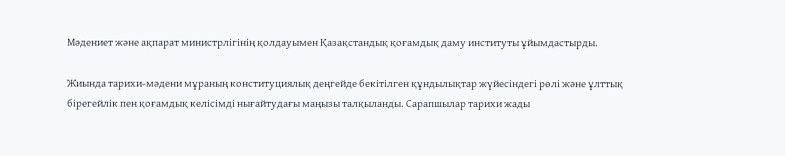Мәдениет және ақпарат министрлігінің қолдауымен Қазақстандық қоғамдық даму институты ұйымдастырды.

Жиында тарихи-мәдени мұраның конституциялық деңгейде бекітілген құндылықтар жүйесіндегі рөлі және ұлттық бірегейлік пен қоғамдық келісімді нығайтудағы маңызы талқыланды. Сарапшылар тарихи жады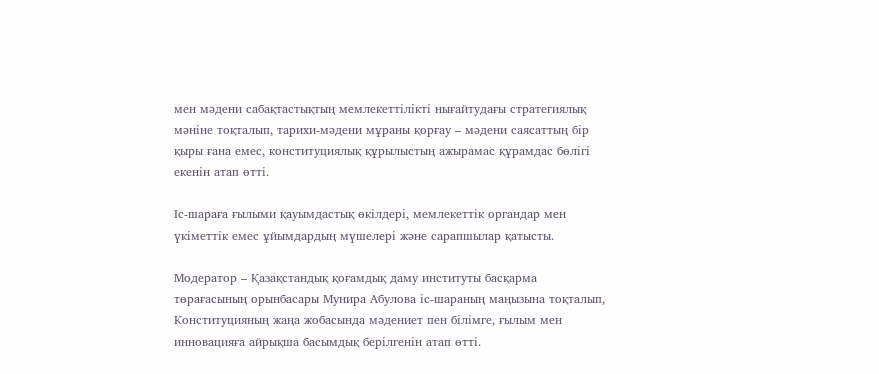мен мәдени сабақтастықтың мемлекеттілікті нығайтудағы стратегиялық мәніне тоқталып, тарихи-мәдени мұраны қорғау – мәдени саясаттың бір қыры ғана емес, конституциялық құрылыстың ажырамас құрамдас бөлігі екенін атап өтті.

Іс-шараға ғылыми қауымдастық өкілдері, мемлекеттік органдар мен үкіметтік емес ұйымдардың мүшелері және сарапшылар қатысты.

Модератор – Қазақстандық қоғамдық даму институты басқарма төрағасының орынбасары Мунира Абулова іс-шараның маңызына тоқталып, Конституцияның жаңа жобасында мәдениет пен білімге, ғылым мен инновацияға айрықша басымдық берілгенін атап өтті.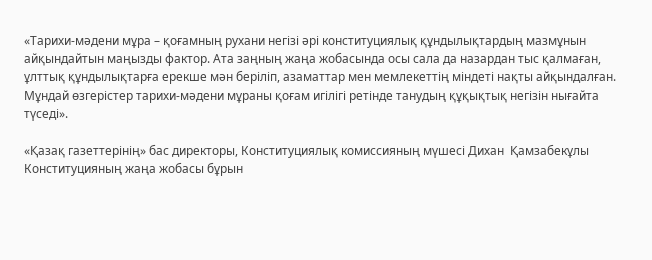«Тарихи-мәдени мұра – қоғамның рухани негізі әрі конституциялық құндылықтардың мазмұнын айқындайтын маңызды фактор. Ата заңның жаңа жобасында осы сала да назардан тыс қалмаған, ұлттық құндылықтарға ерекше мән беріліп, азаматтар мен мемлекеттің міндеті нақты айқындалған. Мұндай өзгерістер тарихи-мәдени мұраны қоғам игілігі ретінде танудың құқықтық негізін нығайта түседі».

«Қазақ газеттерінің» бас директоры, Конституциялық комиссияның мүшесі Дихан  Қамзабекұлы Конституцияның жаңа жобасы бұрын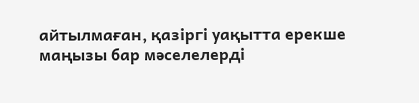айтылмаған, қазіргі уақытта ерекше маңызы бар мәселелерді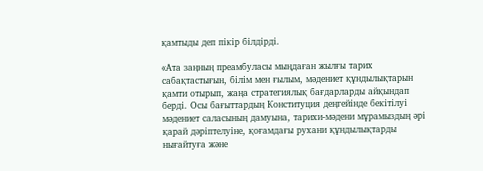қамтыды деп пікір білдірді.

«Ата заңның преамбуласы мыңдаған жылғы тарих сабақтастығын, білім мен ғылым, мәдениет құндылықтарын қамти отырып, жаңа стратегиялық бағдарларды айқындап берді. Осы бағыттардың Конституция деңгейінде бекітілуі мәдениет саласының дамуына, тарихи-мәдени мұрамыздың әрі қарай дәріптелуіне, қоғамдағы рухани құндылықтарды нығайтуға және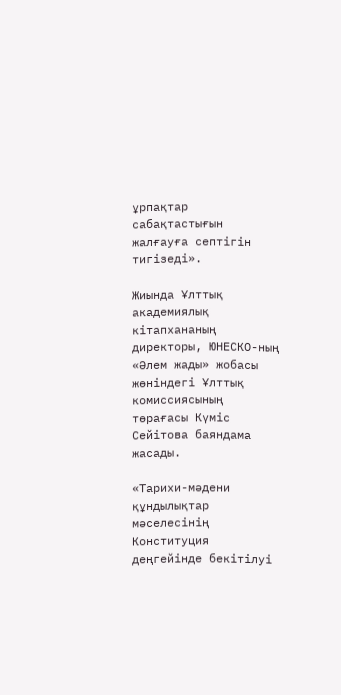ұрпақтар сабақтастығын жалғауға септігін тигізеді».

Жиында Ұлттық академиялық кітапхананың директоры, ЮНЕСКО-ның «Әлем жады» жобасы жөніндегі Ұлттық комиссиясының төрағасы Күміс Сейітова баяндама жасады.

«Тарихи-мәдени құндылықтар мәселесінің Конституция деңгейінде бекітілуі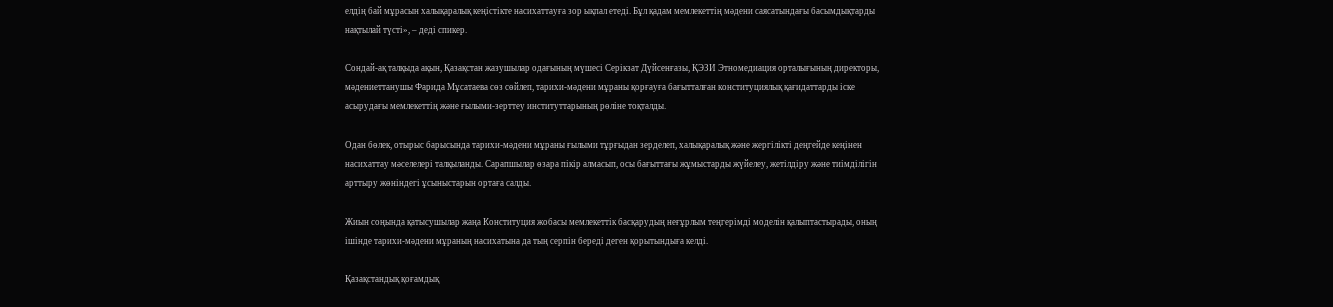елдің бай мұрасын халықаралық кеңістікте насихаттауға зор ықпал етеді. Бұл қадам мемлекеттің мәдени саясатындағы басымдықтарды нақтылай түсті», – деді спикер.

Сондай-ақ талқыда ақын, Қазақстан жазушылар одағының мүшесі Серікзат Дүйсенғазы, ҚЭЗИ Этномедиация орталығының директоры, мәдениеттанушы Фарида Мұсатаева сөз сөйлеп, тарихи-мәдени мұраны қорғауға бағытталған конституциялық қағидаттарды іске асырудағы мемлекеттің және ғылыми-зерттеу институттарының рөліне тоқталды.

Одан бөлек, отырыс барысында тарихи-мәдени мұраны ғылыми тұрғыдан зерделеп, халықаралық және жергілікті деңгейде кеңінен насихаттау мәселелері талқыланды. Сарапшылар өзара пікір алмасып, осы бағыттағы жұмыстарды жүйелеу, жетілдіру және тиімділігін арттыру жөніндегі ұсыныстарын ортаға салды.

Жиын соңында қатысушылар жаңа Конституция жобасы мемлекеттік басқарудың неғұрлым теңгерімді моделін қалыптастырады, оның ішінде тарихи-мәдени мұраның насихатына да тың серпін береді деген қорытындыға келді.

Қазақстандық қоғамдық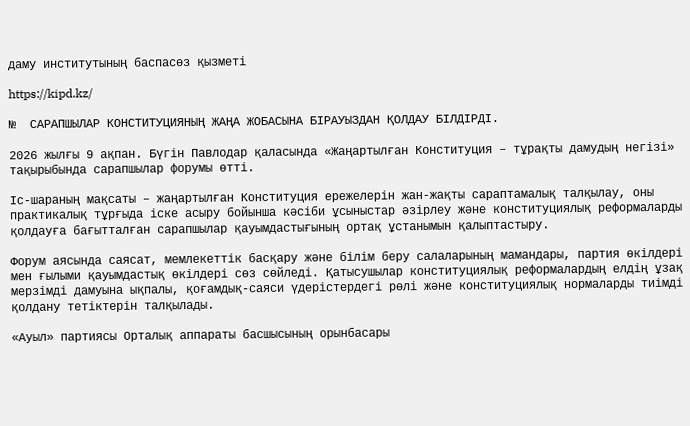даму институтының баспасөз қызметі

https://kipd.kz/

№  САРАПШЫЛАР КОНСТИТУЦИЯНЫҢ ЖАҢА ЖОБАСЫНА БІРАУЫЗДАН ҚОЛДАУ БІЛДІРДІ.

2026 жылғы 9 ақпан. Бүгін Павлодар қаласында «Жаңартылған Конституция – тұрақты дамудың негізі» тақырыбында сарапшылар форумы өтті.

Іс-шараның мақсаты – жаңартылған Конституция ережелерін жан-жақты сараптамалық талқылау, оны практикалық тұрғыда іске асыру бойынша кәсіби ұсыныстар әзірлеу және конституциялық реформаларды қолдауға бағытталған сарапшылар қауымдастығының ортақ ұстанымын қалыптастыру.

Форум аясында саясат, мемлекеттік басқару және білім беру салаларының мамандары, партия өкілдері мен ғылыми қауымдастық өкілдері сөз сөйледі. Қатысушылар конституциялық реформалардың елдің ұзақ мерзімді дамуына ықпалы, қоғамдық-саяси үдерістердегі рөлі және конституциялық нормаларды тиімді қолдану тетіктерін талқылады.

«Ауыл» партиясы Орталық аппараты басшысының орынбасары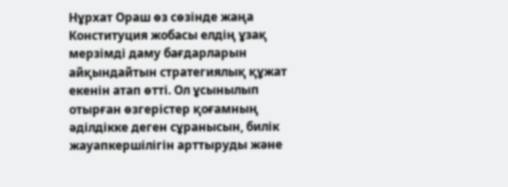Нұрхат Ораш өз сөзінде жаңа Конституция жобасы елдің ұзақ мерзімді даму бағдарларын айқындайтын стратегиялық құжат екенін атап өтті. Ол ұсынылып отырған өзгерістер қоғамның әділдікке деген сұранысын, билік жауапкершілігін арттыруды және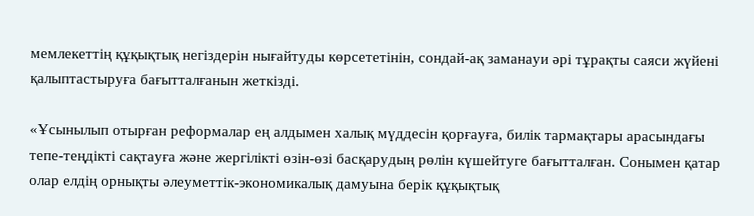мемлекеттің құқықтық негіздерін нығайтуды көрсететінін, сондай-ақ заманауи әрі тұрақты саяси жүйені қалыптастыруға бағытталғанын жеткізді.

«Ұсынылып отырған реформалар ең алдымен халық мүддесін қорғауға, билік тармақтары арасындағы тепе-теңдікті сақтауға және жергілікті өзін-өзі басқарудың рөлін күшейтуге бағытталған. Сонымен қатар олар елдің орнықты әлеуметтік-экономикалық дамуына берік құқықтық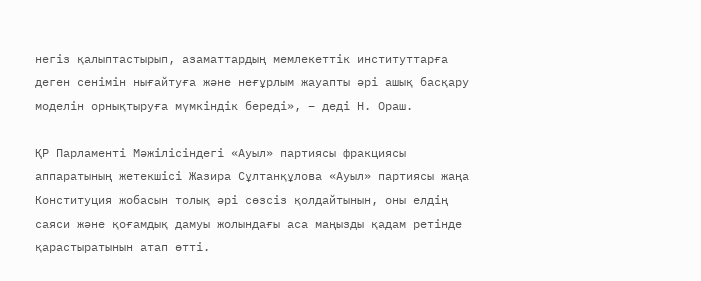негіз қалыптастырып, азаматтардың мемлекеттік институттарға деген сенімін нығайтуға және неғұрлым жауапты әрі ашық басқару моделін орнықтыруға мүмкіндік береді», – деді Н. Ораш.

ҚР Парламенті Мәжілісіндегі «Ауыл» партиясы фракциясы аппаратының жетекшісі Жазира Сұлтанқұлова «Ауыл» партиясы жаңа Конституция жобасын толық әрі сөзсіз қолдайтынын, оны елдің саяси және қоғамдық дамуы жолындағы аса маңызды қадам ретінде қарастыратынын атап өтті.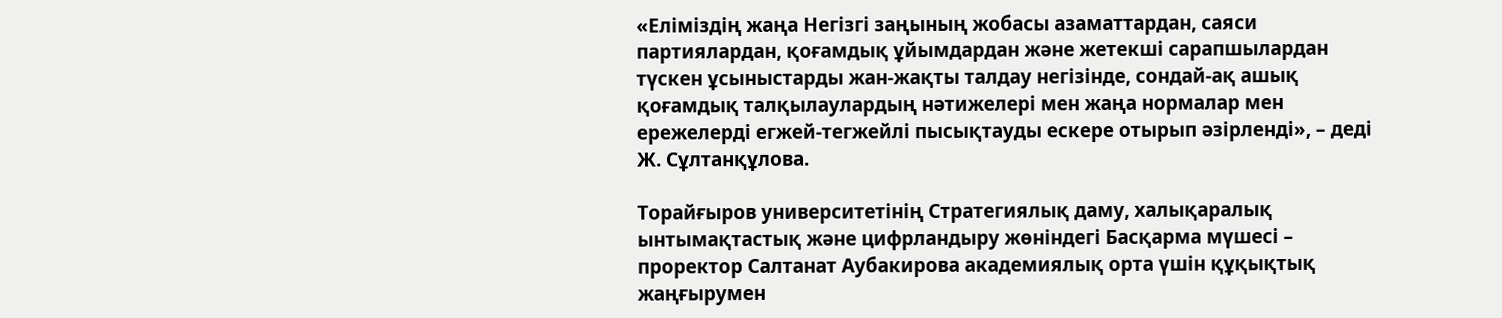«Еліміздің жаңа Негізгі заңының жобасы азаматтардан, саяси партиялардан, қоғамдық ұйымдардан және жетекші сарапшылардан түскен ұсыныстарды жан-жақты талдау негізінде, сондай-ақ ашық қоғамдық талқылаулардың нәтижелері мен жаңа нормалар мен ережелерді егжей-тегжейлі пысықтауды ескере отырып әзірленді», – деді Ж. Сұлтанқұлова.

Торайғыров университетінің Стратегиялық даму, халықаралық ынтымақтастық және цифрландыру жөніндегі Басқарма мүшесі – проректор Салтанат Аубакирова академиялық орта үшін құқықтық жаңғырумен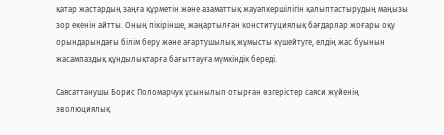қатар жастардың заңға құрметін және азаматтық жауапкершілігін қалыптастырудың маңызы зор екенін айтты. Оның пікірінше, жаңартылған конституциялық бағдарлар жоғары оқу орындарындағы білім беру және ағартушылық жұмысты күшейтуге, елдің жас буынын жасампаздық құндылықтарға бағыттауға мүмкіндік береді.

Саясаттанушы Борис Поломарчук ұсынылып отырған өзгерістер саяси жүйенің эволюциялық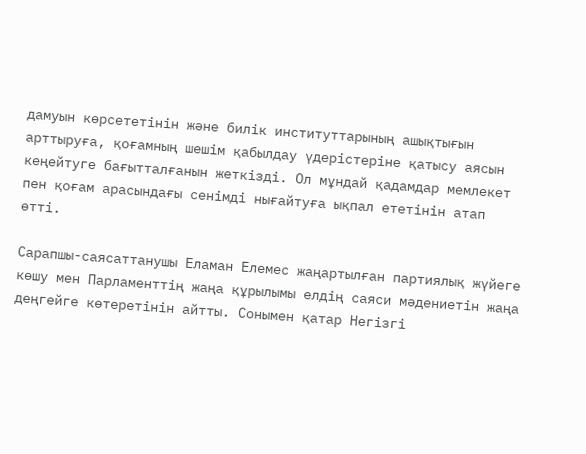дамуын көрсететінін және билік институттарының ашықтығын арттыруға, қоғамның шешім қабылдау үдерістеріне қатысу аясын кеңейтуге бағытталғанын жеткізді. Ол мұндай қадамдар мемлекет пен қоғам арасындағы сенімді нығайтуға ықпал ететінін атап өтті.

Сарапшы-саясаттанушы Еламан Елемес жаңартылған партиялық жүйеге көшу мен Парламенттің жаңа құрылымы елдің саяси мәдениетін жаңа деңгейге көтеретінін айтты. Сонымен қатар Негізгі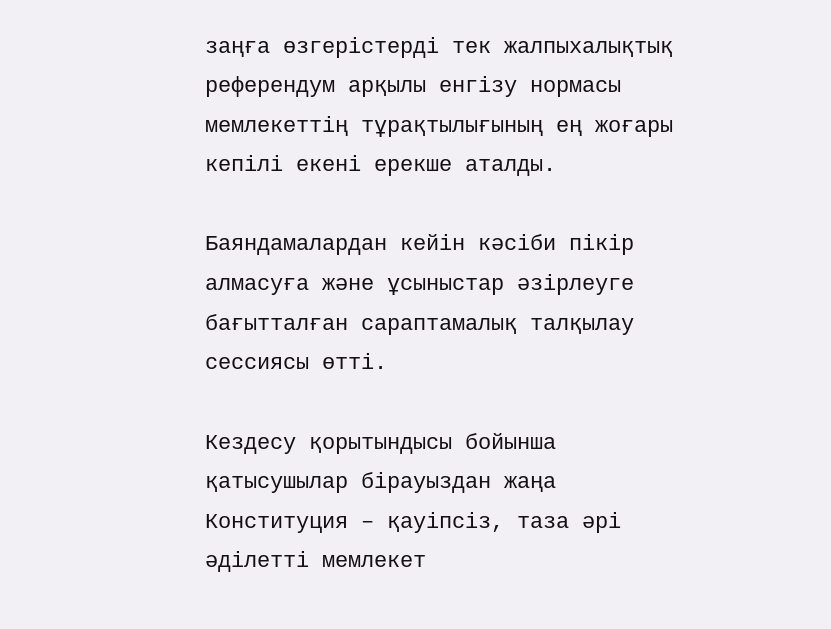заңға өзгерістерді тек жалпыхалықтық референдум арқылы енгізу нормасы мемлекеттің тұрақтылығының ең жоғары кепілі екені ерекше аталды.

Баяндамалардан кейін кәсіби пікір алмасуға және ұсыныстар әзірлеуге бағытталған сараптамалық талқылау сессиясы өтті.

Кездесу қорытындысы бойынша қатысушылар бірауыздан жаңа Конституция – қауіпсіз, таза әрі әділетті мемлекет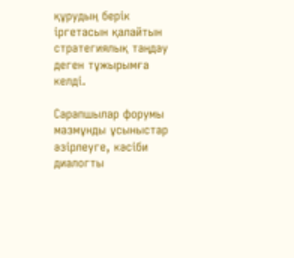құрудың берік іргетасын қалайтын стратегиялық таңдау деген тұжырымға келді.

Сарапшылар форумы мазмұнды ұсыныстар әзірлеуге, кәсіби диалогты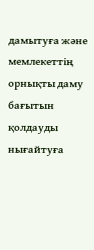дамытуға және мемлекеттің орнықты даму бағытын қолдауды нығайтуға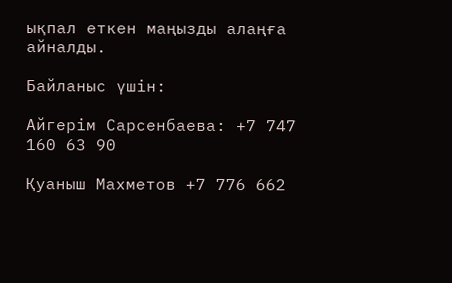ықпал еткен маңызды алаңға айналды.

Байланыс үшін:

Айгерім Сарсенбаева: +7 747 160 63 90

Қуаныш Махметов +7 776 662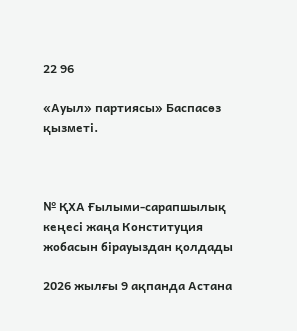22 96

«Ауыл» партиясы» Баспасөз қызметі.



№ ҚХА Ғылыми-сарапшылық кеңесі жаңа Конституция жобасын бірауыздан қолдады

2026 жылғы 9 ақпанда Астана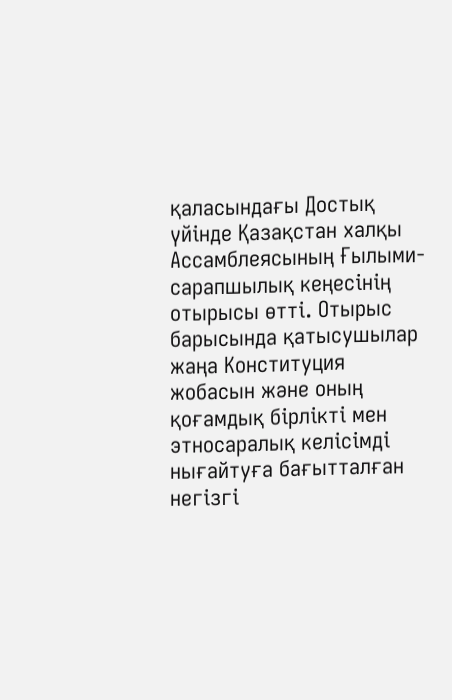қаласындағы Достық үйінде Қазақстан халқы Ассамблеясының Ғылыми-сарапшылық кеңесінің отырысы өтті. Отырыс барысында қатысушылар жаңа Конституция жобасын және оның қоғамдық бірлікті мен этносаралық келісімді нығайтуға бағытталған негізгі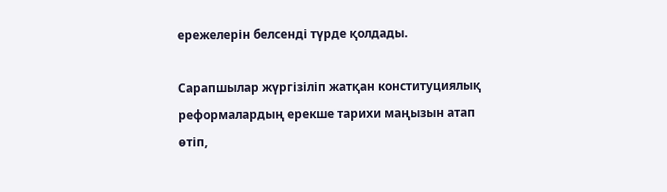ережелерін белсенді түрде қолдады.

Сарапшылар жүргізіліп жатқан конституциялық реформалардың ерекше тарихи маңызын атап өтіп,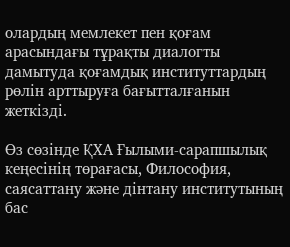олардың мемлекет пен қоғам арасындағы тұрақты диалогты дамытуда қоғамдық институттардың рөлін арттыруға бағытталғанын жеткізді.

Өз сөзінде ҚХА Ғылыми-сарапшылық кеңесінің төрағасы, Философия, саясаттану және дінтану институтының бас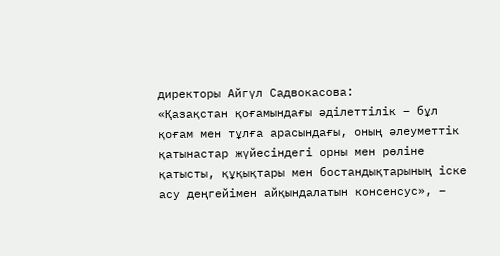директоры Айгүл Садвокасова:
«Қазақстан қоғамындағы әділеттілік – бұл қоғам мен тұлға арасындағы, оның әлеуметтік қатынастар жүйесіндегі орны мен рөліне қатысты, құқықтары мен бостандықтарының іске асу деңгейімен айқындалатын консенсус», –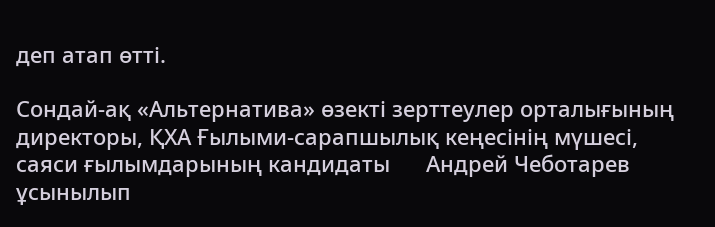деп атап өтті.

Сондай-ақ «Альтернатива» өзекті зерттеулер орталығының директоры, ҚХА Ғылыми-сарапшылық кеңесінің мүшесі, саяси ғылымдарының кандидаты      Андрей Чеботарев ұсынылып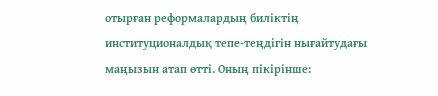отырған реформалардың биліктің институционалдық тепе-теңдігін нығайтудағы маңызын атап өтті. Оның пікірінше: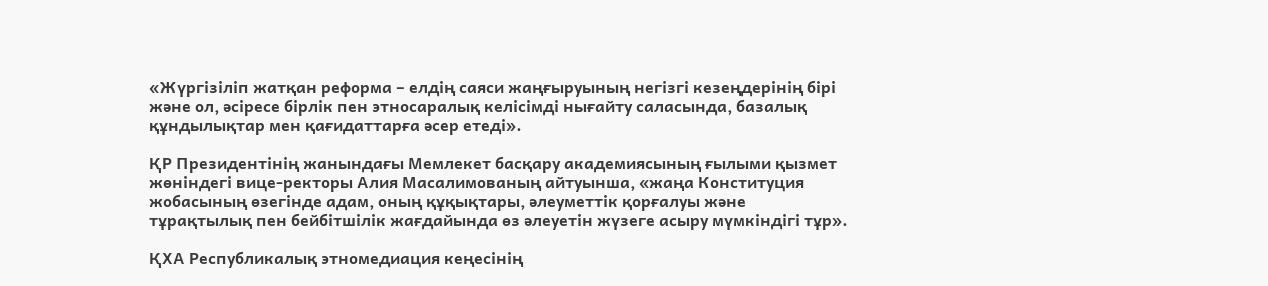«Жүргізіліп жатқан реформа – елдің саяси жаңғыруының негізгі кезеңдерінің бірі және ол, әсіресе бірлік пен этносаралық келісімді нығайту саласында, базалық құндылықтар мен қағидаттарға әсер етеді».

ҚР Президентінің жанындағы Мемлекет басқару академиясының ғылыми қызмет жөніндегі вице-ректоры Алия Масалимованың айтуынша, «жаңа Конституция жобасының өзегінде адам, оның құқықтары, әлеуметтік қорғалуы және тұрақтылық пен бейбітшілік жағдайында өз әлеуетін жүзеге асыру мүмкіндігі тұр».

ҚХА Республикалық этномедиация кеңесінің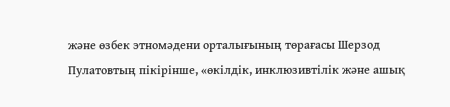және өзбек этномәдени орталығының төрағасы Шерзод Пулатовтың пікірінше, «өкілдік, инклюзивтілік және ашық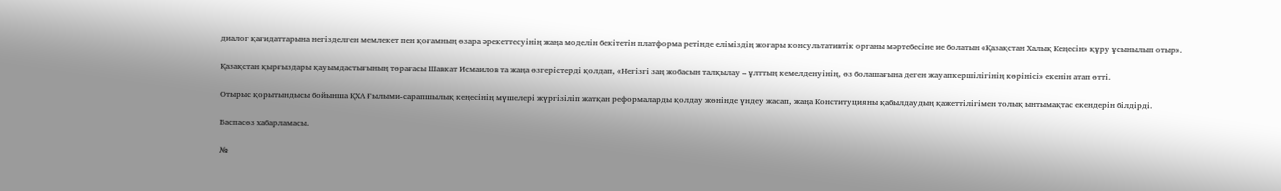диалог қағидаттарына негізделген мемлекет пен қоғамның өзара әрекеттесуінің жаңа моделін бекітетін платформа ретінде еліміздің жоғары консультативтік органы мәртебесіне ие болатын «Қазақстан Халық Кеңесін» құру ұсынылып отыр».

Қазақстан қырғыздары қауымдастығының төрағасы Шавкат Исмаилов та жаңа өзгерістерді қолдап, «Негізгі заң жобасын талқылау – ұлттың кемелденуінің, өз болашағына деген жауапкершілігінің көрінісі» екенін атап өтті.

Отырыс қорытындысы бойынша ҚХА Ғылыми-сарапшылық кеңесінің мүшелері жүргізіліп жатқан реформаларды қолдау жөнінде үндеу жасап, жаңа Конституцияны қабылдаудың қажеттілігімен толық ынтымақтас екендерін білдірді.

Баспасөз хабарламасы.

№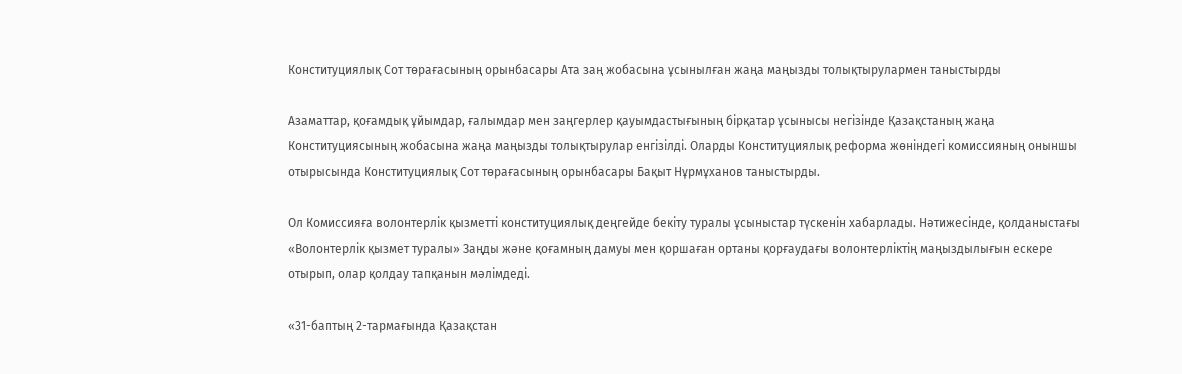Конституциялық Сот төрағасының орынбасары Ата заң жобасына ұсынылған жаңа маңызды толықтырулармен таныстырды

Азаматтар, қоғамдық ұйымдар, ғалымдар мен заңгерлер қауымдастығының бірқатар ұсынысы негізінде Қазақстаның жаңа Конституциясының жобасына жаңа маңызды толықтырулар енгізілді. Оларды Конституциялық реформа жөніндегі комиссияның оныншы отырысында Конституциялық Сот төрағасының орынбасары Бақыт Нұрмұханов таныстырды.

Ол Комиссияға волонтерлік қызметті конституциялық деңгейде бекіту туралы ұсыныстар түскенін хабарлады. Нәтижесінде, қолданыстағы «Волонтерлік қызмет туралы» Заңды және қоғамның дамуы мен қоршаған ортаны қорғаудағы волонтерліктің маңыздылығын ескере отырып, олар қолдау тапқанын мәлімдеді.

«31-баптың 2-тармағында Қазақстан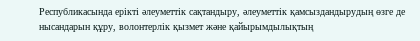Республикасында ерікті әлеуметтік сақтандыру, әлеуметтік қамсыздандырудың өзге де нысандарын құру, волонтерлік қызмет және қайырымдылықтың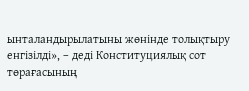ынталандырылатыны жөнінде толықтыру енгізілді», – деді Конституциялық сот төрағасының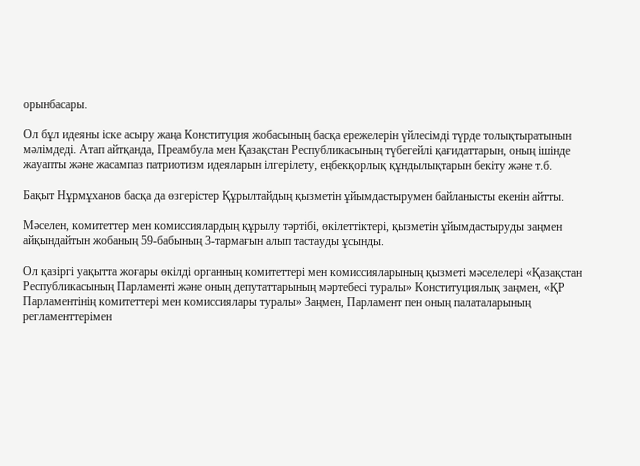орынбасары.

Ол бұл идеяны іске асыру жаңа Конституция жобасының басқа ережелерін үйлесімді түрде толықтыратынын мәлімдеді. Атап айтқанда, Преамбула мен Қазақстан Республикасының түбегейлі қағидаттарын, оның ішінде жауапты және жасампаз патриотизм идеяларын ілгерілету, еңбекқорлық құндылықтарын бекіту және т.б.

Бақыт Нұрмұханов басқа да өзгерістер Құрылтайдың қызметін ұйымдастырумен байланысты екенін айтты.

Мәселен, комитеттер мен комиссиялардың құрылу тәртібі, өкілеттіктері, қызметін ұйымдастыруды заңмен айқындайтын жобаның 59-бабының 3-тармағын алып тастауды ұсынды.

Ол қазіргі уақытта жоғары өкілді органның комитеттері мен комиссияларының қызметі мәселелері «Қазақстан Республикасының Парламенті және оның депутаттарының мәртебесі туралы» Конституциялық заңмен, «ҚР Парламентінің комитеттері мен комиссиялары туралы» Заңмен, Парламент пен оның палаталарының регламенттерімен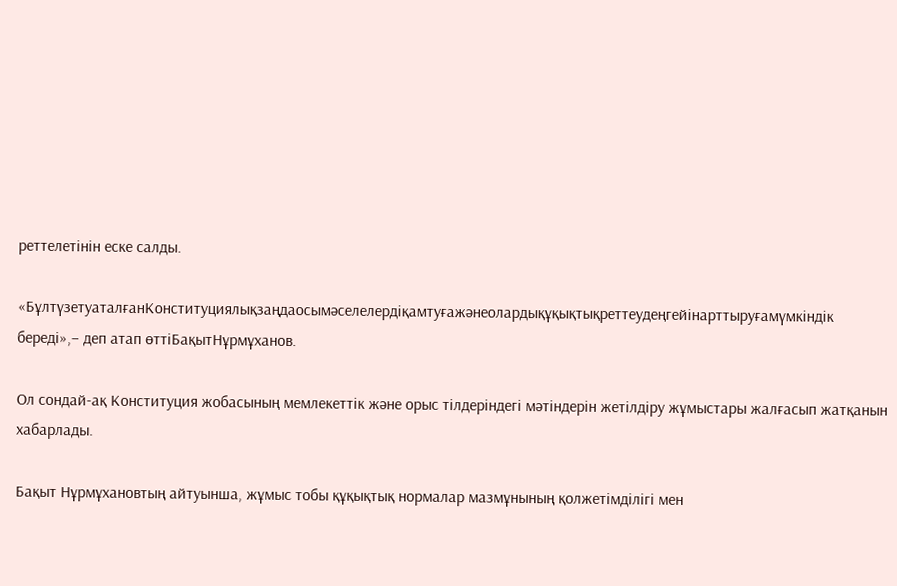реттелетінін еске салды.

«БұлтүзетуаталғанКонституциялықзаңдаосымәселелердіқамтуғажәнеолардықұқықтықреттеудеңгейінарттыруғамүмкіндік береді»,– деп атап өттіБақытНұрмұханов.

Ол сондай-ақ Конституция жобасының мемлекеттік және орыс тілдеріндегі мәтіндерін жетілдіру жұмыстары жалғасып жатқанын хабарлады.

Бақыт Нұрмұхановтың айтуынша, жұмыс тобы құқықтық нормалар мазмұнының қолжетімділігі мен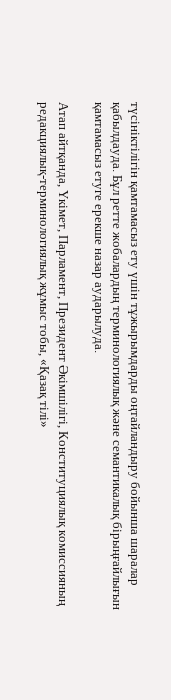түсініктілігін қамтамасыз ету үшін тұжырымдарды оңтайландыру бойынша шаралар қабылдауда. Бұл ретте жобалардың терминологиялық және семантикалық бірыңғайлығын қамтамасыз етуге ерекше назар аударылуда.

Атап айтқанда, Үкімет, Парламент, Президент Әкімшілігі, Конституциялық комиссияның редакциялық-терминологиялық жұмыс тобы, «Қазақ тілі»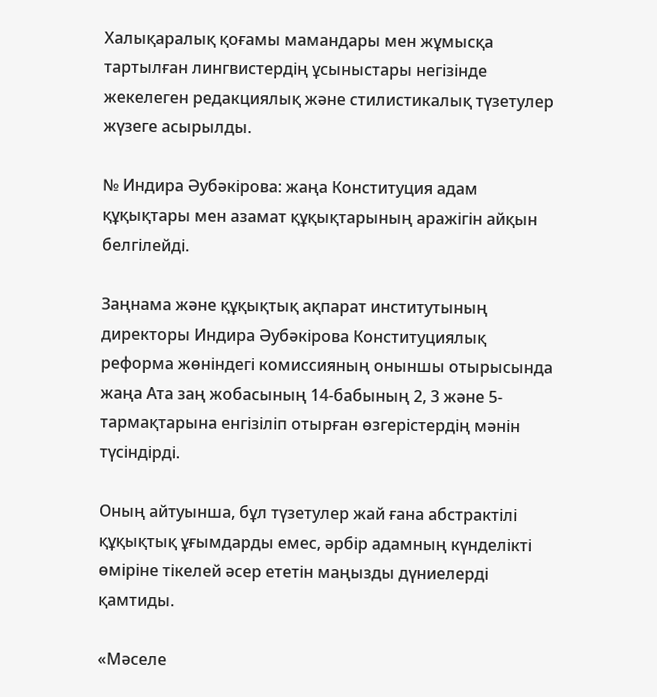Халықаралық қоғамы мамандары мен жұмысқа тартылған лингвистердің ұсыныстары негізінде жекелеген редакциялық және стилистикалық түзетулер жүзеге асырылды.

№ Индира Әубәкірова: жаңа Конституция адам құқықтары мен азамат құқықтарының аражігін айқын белгілейді.

Заңнама және құқықтық ақпарат институтының директоры Индира Әубәкірова Конституциялық реформа жөніндегі комиссияның оныншы отырысында жаңа Ата заң жобасының 14-бабының 2, 3 және 5-тармақтарына енгізіліп отырған өзгерістердің мәнін түсіндірді.

Оның айтуынша, бұл түзетулер жай ғана абстрактілі құқықтық ұғымдарды емес, әрбір адамның күнделікті өміріне тікелей әсер ететін маңызды дүниелерді қамтиды.

«Мәселе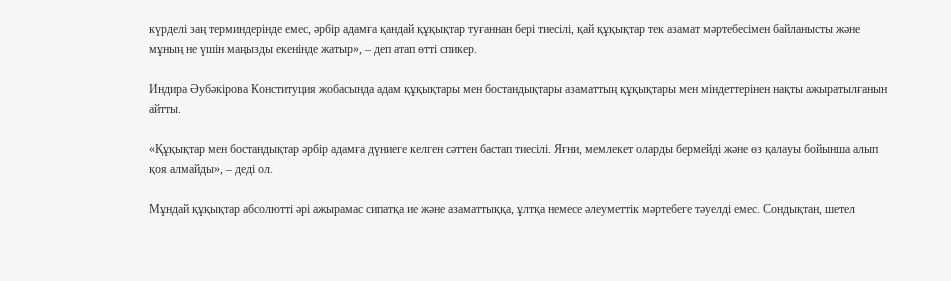күрделі заң терминдерінде емес, әрбір адамға қандай құқықтар туғаннан бері тиесілі, қай құқықтар тек азамат мәртебесімен байланысты және мұның не үшін маңызды екенінде жатыр», – деп атап өтті спикер.

Индира Әубәкірова Конституция жобасында адам құқықтары мен бостандықтары азаматтың құқықтары мен міндеттерінен нақты ажыратылғанын айтты.

«Құқықтар мен бостандықтар әрбір адамға дүниеге келген сәттен бастап тиесілі. Яғни, мемлекет оларды бермейді және өз қалауы бойынша алып қоя алмайды», – деді ол.

Мұндай құқықтар абсолютті әрі ажырамас сипатқа ие және азаматтыққа, ұлтқа немесе әлеуметтік мәртебеге тәуелді емес. Сондықтан, шетел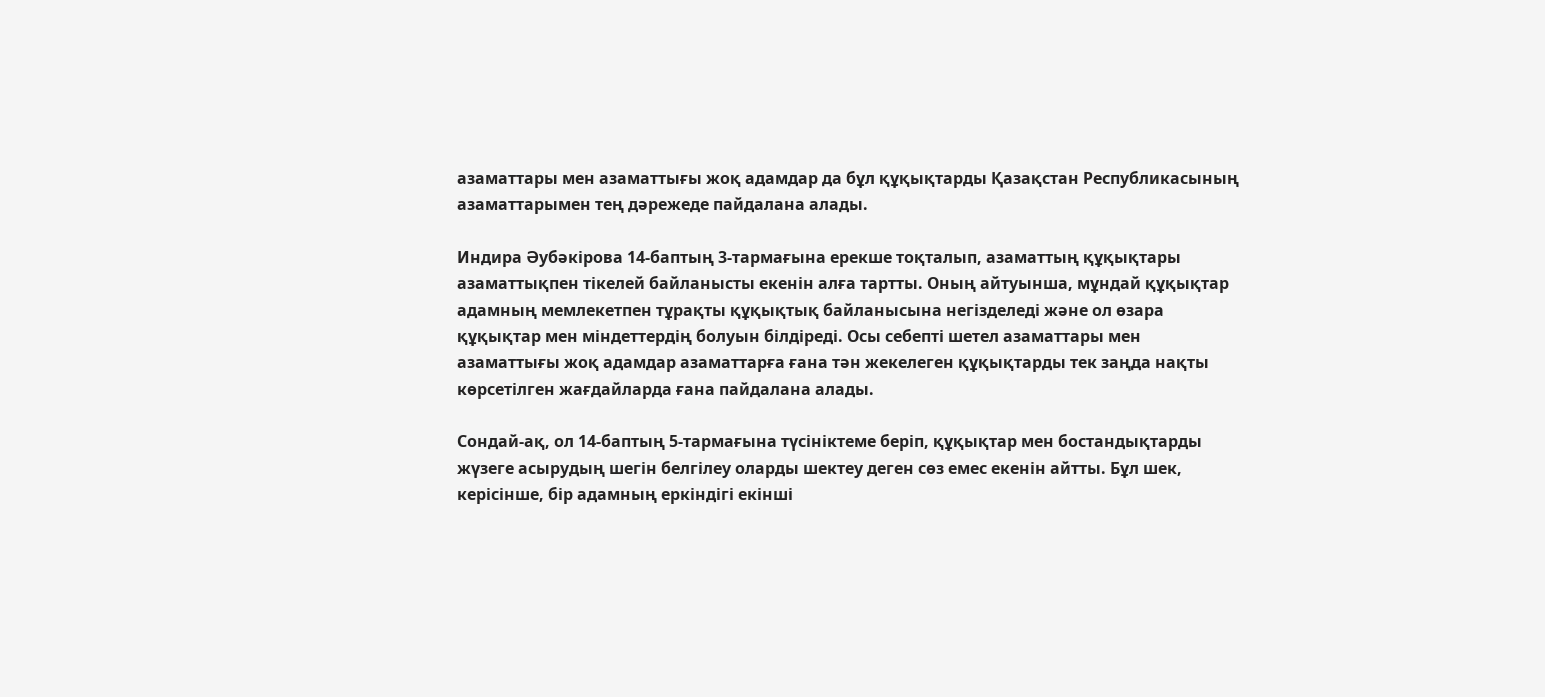азаматтары мен азаматтығы жоқ адамдар да бұл құқықтарды Қазақстан Республикасының азаматтарымен тең дәрежеде пайдалана алады.

Индира Әубәкірова 14-баптың 3-тармағына ерекше тоқталып, азаматтың құқықтары азаматтықпен тікелей байланысты екенін алға тартты. Оның айтуынша, мұндай құқықтар адамның мемлекетпен тұрақты құқықтық байланысына негізделеді және ол өзара құқықтар мен міндеттердің болуын білдіреді. Осы себепті шетел азаматтары мен азаматтығы жоқ адамдар азаматтарға ғана тән жекелеген құқықтарды тек заңда нақты көрсетілген жағдайларда ғана пайдалана алады.

Сондай-ақ, ол 14-баптың 5-тармағына түсініктеме беріп, құқықтар мен бостандықтарды жүзеге асырудың шегін белгілеу оларды шектеу деген сөз емес екенін айтты. Бұл шек, керісінше, бір адамның еркіндігі екінші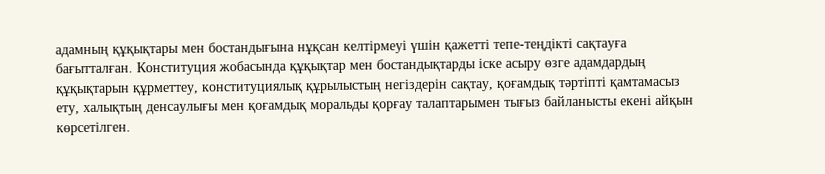адамның құқықтары мен бостандығына нұқсан келтірмеуі үшін қажетті тепе-теңдікті сақтауға бағытталған. Конституция жобасында құқықтар мен бостандықтарды іске асыру өзге адамдардың құқықтарын құрметтеу, конституциялық құрылыстың негіздерін сақтау, қоғамдық тәртіпті қамтамасыз ету, халықтың денсаулығы мен қоғамдық моральды қорғау талаптарымен тығыз байланысты екені айқын көрсетілген.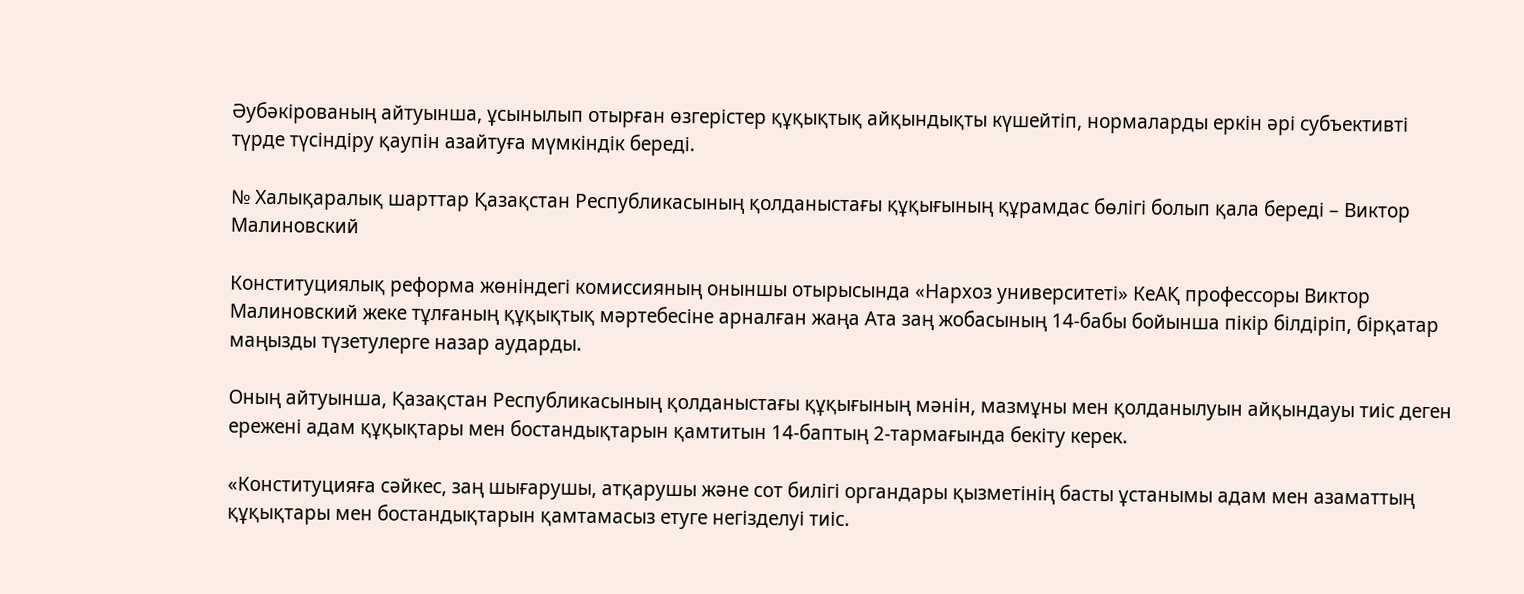Әубәкірованың айтуынша, ұсынылып отырған өзгерістер құқықтық айқындықты күшейтіп, нормаларды еркін әрі субъективті түрде түсіндіру қаупін азайтуға мүмкіндік береді.

№ Халықаралық шарттар Қазақстан Республикасының қолданыстағы құқығының құрамдас бөлігі болып қала береді – Виктор Малиновский

Конституциялық реформа жөніндегі комиссияның оныншы отырысында «Нархоз университеті» КеАҚ профессоры Виктор Малиновский жеке тұлғаның құқықтық мәртебесіне арналған жаңа Ата заң жобасының 14-бабы бойынша пікір білдіріп, бірқатар маңызды түзетулерге назар аударды.

Оның айтуынша, Қазақстан Республикасының қолданыстағы құқығының мәнін, мазмұны мен қолданылуын айқындауы тиіс деген ережені адам құқықтары мен бостандықтарын қамтитын 14-баптың 2-тармағында бекіту керек.

«Конституцияға сәйкес, заң шығарушы, атқарушы және сот билігі органдары қызметінің басты ұстанымы адам мен азаматтың құқықтары мен бостандықтарын қамтамасыз етуге негізделуі тиіс.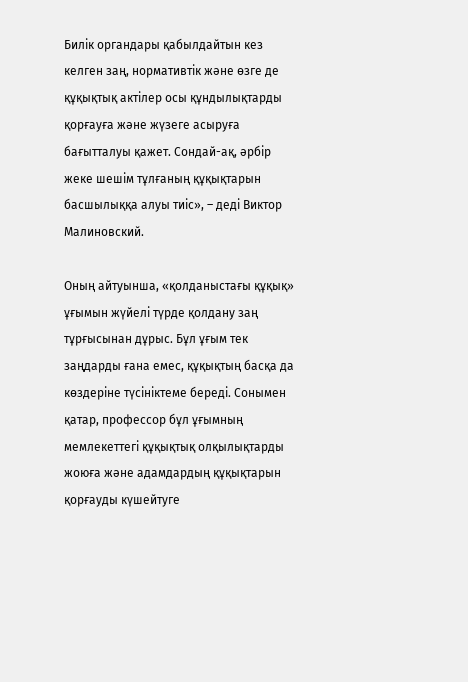Билік органдары қабылдайтын кез келген заң, нормативтік және өзге де құқықтық актілер осы құндылықтарды қорғауға және жүзеге асыруға бағытталуы қажет. Сондай-ақ, әрбір жеке шешім тұлғаның құқықтарын басшылыққа алуы тиіс», – деді Виктор Малиновский.

Оның айтуынша, «қолданыстағы құқық» ұғымын жүйелі түрде қолдану заң тұрғысынан дұрыс. Бұл ұғым тек заңдарды ғана емес, құқықтың басқа да көздеріне түсініктеме береді. Сонымен қатар, профессор бұл ұғымның мемлекеттегі құқықтық олқылықтарды жоюға және адамдардың құқықтарын қорғауды күшейтуге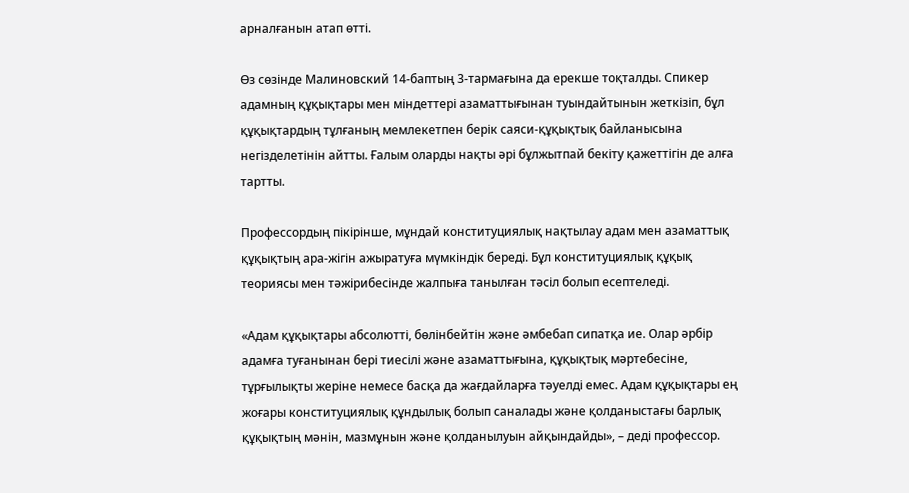арналғанын атап өтті.

Өз сөзінде Малиновский 14-баптың 3-тармағына да ерекше тоқталды. Спикер адамның құқықтары мен міндеттері азаматтығынан туындайтынын жеткізіп, бұл құқықтардың тұлғаның мемлекетпен берік саяси-құқықтық байланысына негізделетінін айтты. Ғалым оларды нақты әрі бұлжытпай бекіту қажеттігін де алға тартты.

Профессордың пікірінше, мұндай конституциялық нақтылау адам мен азаматтық құқықтың ара-жігін ажыратуға мүмкіндік береді. Бұл конституциялық құқық теориясы мен тәжірибесінде жалпыға танылған тәсіл болып есептеледі.

«Адам құқықтары абсолютті, бөлінбейтін және әмбебап сипатқа ие. Олар әрбір адамға туғанынан бері тиесілі және азаматтығына, құқықтық мәртебесіне, тұрғылықты жеріне немесе басқа да жағдайларға тәуелді емес. Адам құқықтары ең жоғары конституциялық құндылық болып саналады және қолданыстағы барлық құқықтың мәнін, мазмұнын және қолданылуын айқындайды», – деді профессор.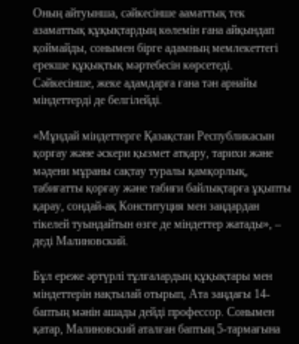Оның айтуынша, сәйкесінше ааматтық тек азаматтық құқықтардың көлемін ғана айқындап қоймайды, сонымен бірге адамның мемлекеттегі ерекше құқықтық мәртебесін көрсетеді. Сәйкесінше, жеке адамдарға ғана тән арнайы міндеттерді де белгілейді.

«Мұндай міндеттерге Қазақстан Республикасын қорғау және әскери қызмет атқару, тарихи және мәдени мұраны сақтау туралы қамқорлық, табиғатты қорғау және табиғи байлықтарға ұқыпты қарау, сондай-ақ Конституция мен заңдардан тікелей туындайтын өзге де міндеттер жатады», – деді Малиновский.

Бұл ереже әртүрлі тұлғалардың құқықтары мен міндеттерін нақтылай отырып, Ата заңдағы 14-баптың мәнін ашады дейді профессор. Сонымен қатар, Малиновский аталған баптың 5-тармағына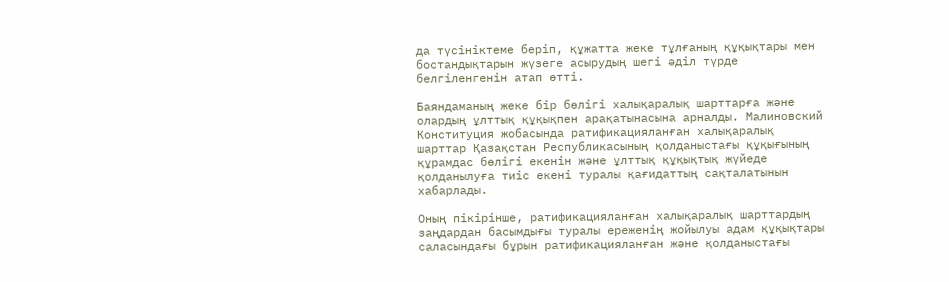да түсініктеме беріп, құжатта жеке тұлғаның құқықтары мен бостандықтарын жүзеге асырудың шегі әділ түрде белгіленгенін атап өтті.

Баяндаманың жеке бір бөлігі халықаралық шарттарға және олардың ұлттық құқықпен арақатынасына арналды. Малиновский Конституция жобасында ратификацияланған халықаралық шарттар Қазақстан Республикасының қолданыстағы құқығының құрамдас бөлігі екенін және ұлттық құқықтық жүйеде қолданылуға тиіс екені туралы қағидаттың сақталатынын хабарлады.

Оның пікірінше, ратификацияланған халықаралық шарттардың заңдардан басымдығы туралы ереженің жойылуы адам құқықтары саласындағы бұрын ратификацияланған және қолданыстағы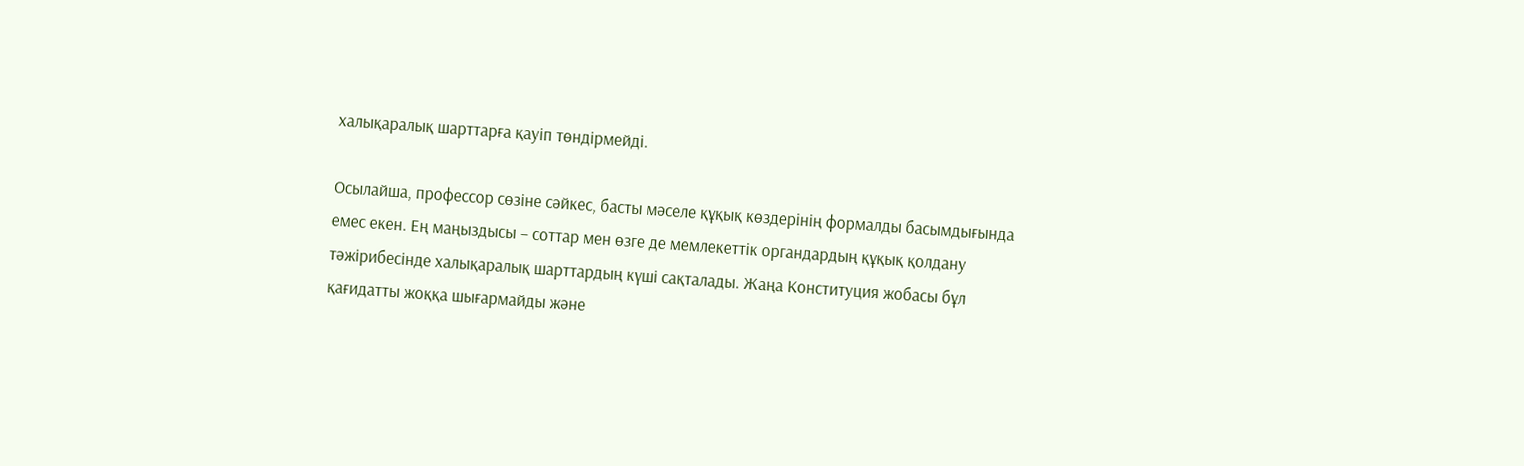халықаралық шарттарға қауіп төндірмейді.

Осылайша, профессор сөзіне сәйкес, басты мәселе құқық көздерінің формалды басымдығында емес екен. Ең маңыздысы – соттар мен өзге де мемлекеттік органдардың құқық қолдану тәжірибесінде халықаралық шарттардың күші сақталады. Жаңа Конституция жобасы бұл қағидатты жоққа шығармайды және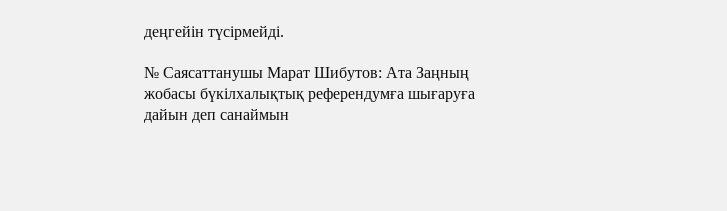деңгейін түсірмейді.

№ Саясаттанушы Марат Шибутов: Ата Заңның жобасы бүкілхалықтық референдумға шығаруға дайын деп санаймын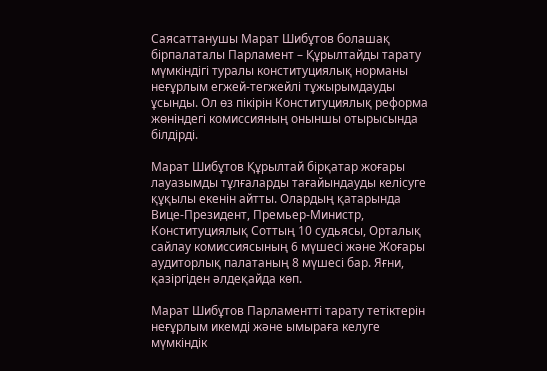Саясаттанушы Марат Шибұтов болашақ бірпалаталы Парламент – Құрылтайды тарату мүмкіндігі туралы конституциялық норманы неғұрлым егжей-тегжейлі тұжырымдауды ұсынды. Ол өз пікірін Конституциялық реформа жөніндегі комиссияның оныншы отырысында білдірді.

Марат Шибұтов Құрылтай бірқатар жоғары лауазымды тұлғаларды тағайындауды келісуге құқылы екенін айтты. Олардың қатарында Вице-Президент, Премьер-Министр, Конституциялық Соттың 10 судьясы, Орталық сайлау комиссиясының 6 мүшесі және Жоғары аудиторлық палатаның 8 мүшесі бар. Яғни, қазіргіден әлдеқайда көп.

Марат Шибұтов Парламентті тарату тетіктерін неғұрлым икемді және ымыраға келуге мүмкіндік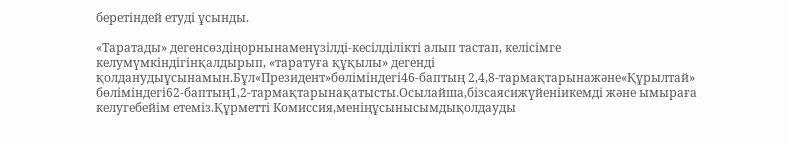беретіндей етуді ұсынды.

«Таратады» дегенсөздіңорнынаменүзілді-кесілділікті алып тастап, келісімге келумүмкіндігінқалдырып, «таратуға құқылы» дегенді қолданудыұсынамын.Бұл«Президент»бөліміндегі46-баптың 2,4,8-тармақтарынажәне«Құрылтай» бөліміндегі62-баптың1,2-тармақтарынақатысты.Осылайша,бізсаясижүйеніикемді және ымыраға келугебейім етеміз.Құрметті Комиссия,меніңұсынысымдықолдауды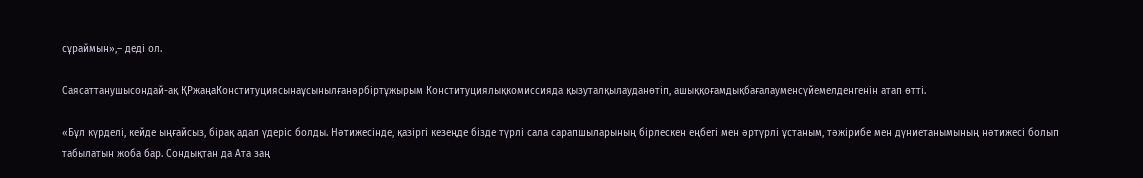сұраймын»,– деді ол.

Саясаттанушысондай-ақ ҚРжаңаКонституциясынаұсынылғанәрбіртұжырым Конституциялықкомиссияда қызуталқылауданөтіп, ашыққоғамдықбағалауменсүйемелденгенін атап өтті.

«Бұл күрделі, кейде ыңғайсыз, бірақ адал үдеріс болды. Нәтижесінде, қазіргі кезеңде бізде түрлі сала сарапшыларының бірлескен еңбегі мен әртүрлі ұстаным, тәжірибе мен дүниетанымының нәтижесі болып табылатын жоба бар. Сондықтан да Ата заң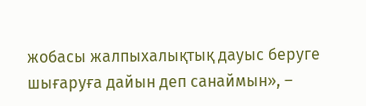жобасы жалпыхалықтық дауыс беруге шығаруға дайын деп санаймын», –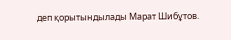деп қорытындылады Марат Шибұтов.